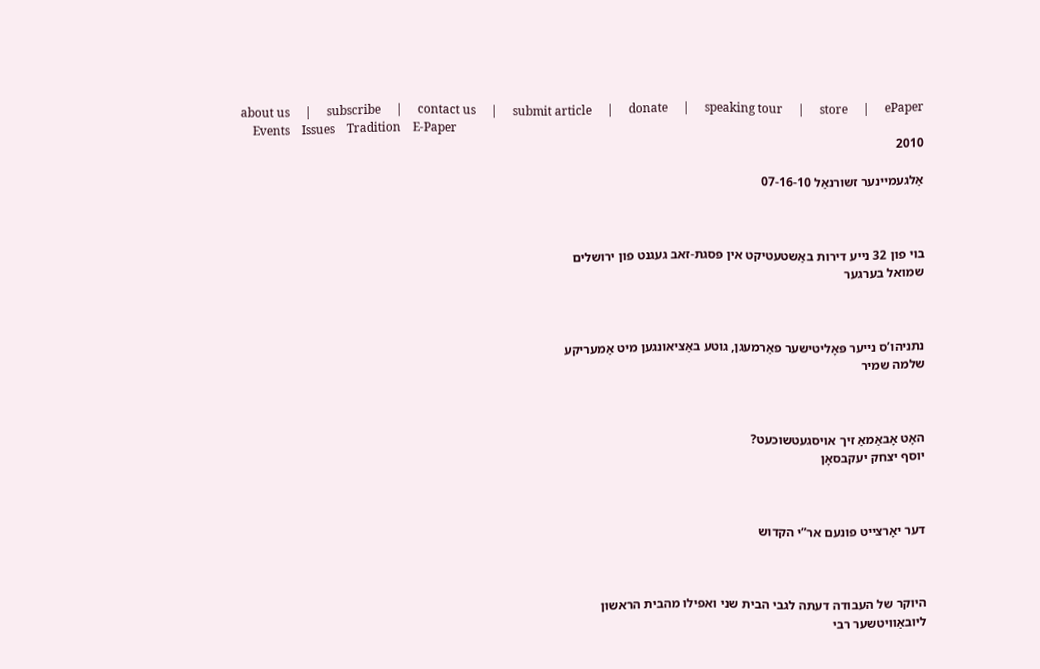about us     |     subscribe     |     contact us     |     submit article     |     donate     |     speaking tour     |     store     |     ePaper
    Events    Issues    Tradition    E-Paper
2010

אַלגעמיינער זשורנאַל 07-16-10



בוי פון 32 נייע דירות באַשטעטיקט אין פּסגת-זאב געגנט פון ירושלים
שמואל בערגער



נתניהו’ס נייער פּאָליטישער פאַרמעגן, גוטע באַציאונגען מיט אַמעריקע
שלמה שמיר



האָט אָבאַמאַ זיך אויסגעטשוכעט?
יוסף יצחק יעקבסאָן



דער יאָרצייט פונעם אר”י הקדוש



היוקר של העבודה דעתה לגבי הבית שני ואפילו מהבית הראשון
ליובאַוויטשער רבי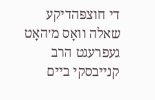די חוצפּהדיקע שאלה וואָס מ׳האָט געפרעגט הרב קנייבסקי ביים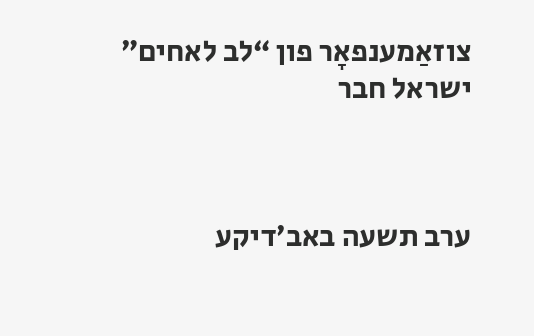צוזאַמענפאָר פון “לב לאחים״
ישראל חבר



ערב תשעה באב׳דיקע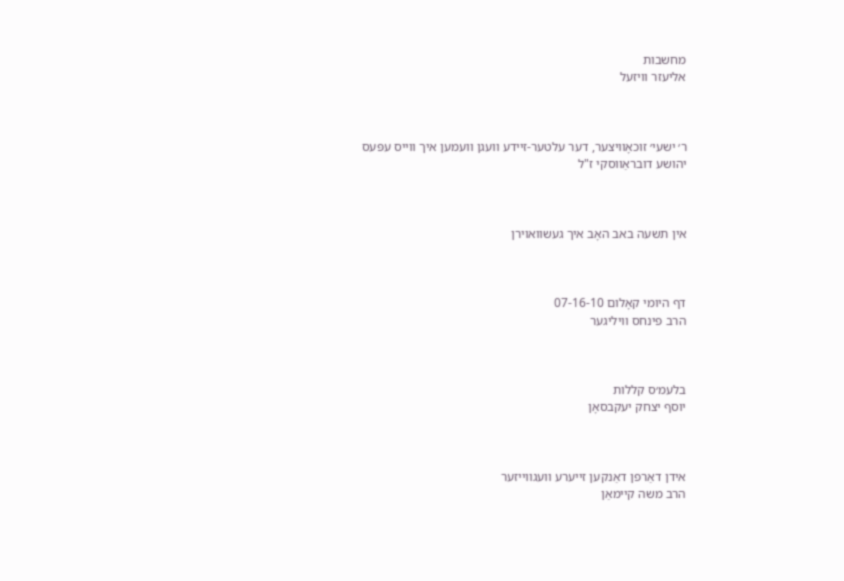מחשבות
אליעזר וויזעל



ר׳ ישעי׳ זוכאָוויצער, דער עלטער-זיידע וועגן וועמען איך ווייס עפּעס
יהושע דובראַווסקי ז"ל



אין תשעה באב האָב איך געשוואוירן



דף היומי קאָלום 07-16-10
הרב פינחס וויליגער



בלעמ׳ס קללות
יוסף יצחק יעקבסאָן



אידן דאַרפן דאַנקען זייערע וועגווייזער
הרב משה קיימאַן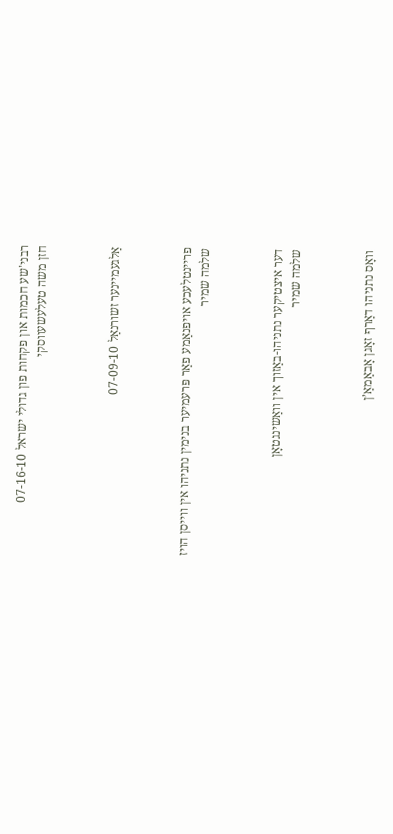רבני'שע חכמות און פקחות פון גדולי ישראל 07-16-10
חזן משה טעלעשעווסקי



אַלגעמיינער זשורנאַל 07-09-10



פריינטלעכע אויפנאַמע פאַר פּרעמיער בנימין נתניהו אין ווייסן הויז
שלמה שמיר



דער איצטיקער נתניהו-באַזוך אין וואַשינגטאָן
שלמה שמיר



וואָס נתניהו דאַרף זאָגן אָבאַמאַ’ן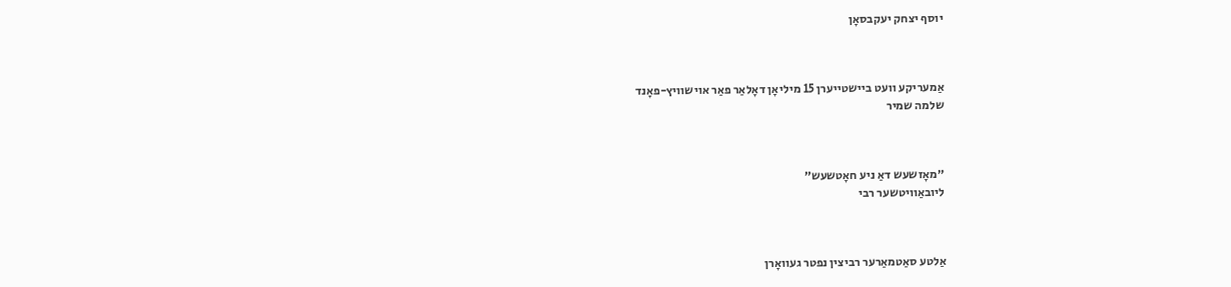יוסף יצחק יעקבסאָן



אַמעריקע וועט ביישטייערן 15 מיליאָן דאָלאַר פאַר אוישוויץ-פאָנד
שלמה שמיר



״מאָזשעש דאַ ניע חאָטשעש״
ליובאַוויטשער רבי



אַלטע סאַטמאַרער רביצין נפטר געוואָרן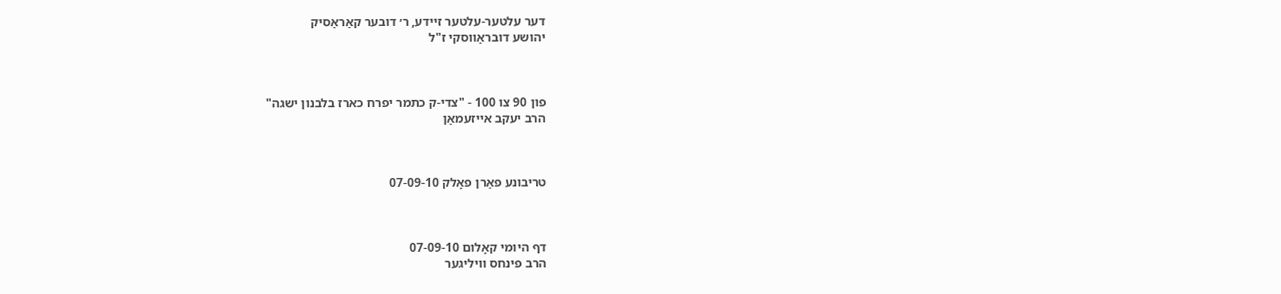דער עלטער-עלטער זיידע, ר׳ דובער קאַראַסיק
יהושע דובראַווסקי ז"ל



פון 90 צו 100 - "צדי-ק כתמר יפרח כארז בלבנון ישגה"
הרב יעקב אייזעמאַן



טריבונע פאַרן פאָלק 07-09-10



דף היומי קאָלום 07-09-10
הרב פינחס וויליגער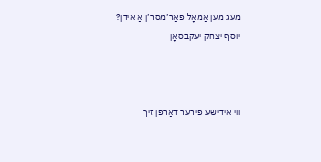מעג מען אַמאָל פאַר׳מסר׳ן אַ אידן?
יוסף יצחק יעקבסאָן



ווי אידישע פירער דאַרפן זיך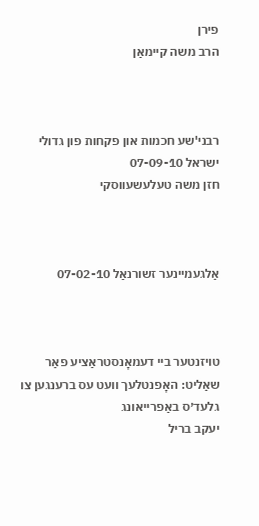פירן
הרב משה קיימאַן



רבני'שע חכמות און פקחות פון גדולי ישראל 07-09-10
חזן משה טעלעשעווסקי



אַלגעמיינער זשורנאַל 07-02-10



טויזנטער ביי דעמאָנסטראַציע פאַר שאַליט: האָפנטלעך וועט עס ברענגען צו גלעד׳ס באַפרייאונג
יעקב בריל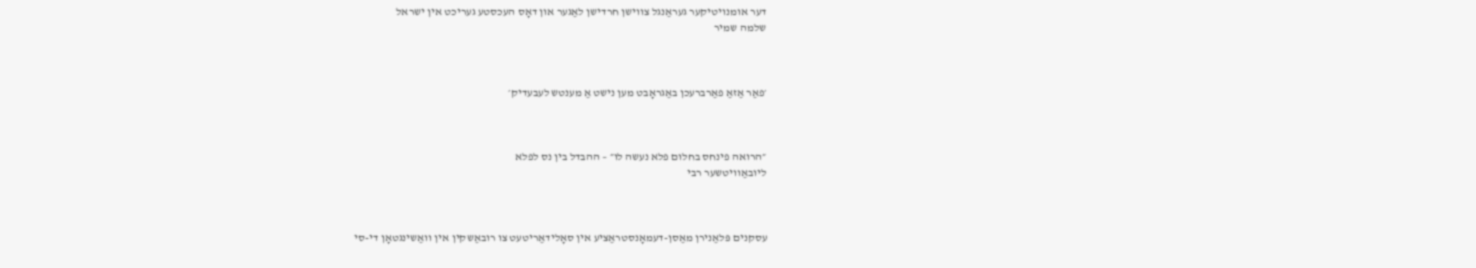דער אומנויטיקער געראַנגל צווישן חרדישן לאַגער און דאָס העכסטע געריכט אין ישראל
שלמה שמיר



׳פאַר אַזאַ פאַרברעכן באַגראָבט מען נישט אַ מענטש לעבעדיק׳



״הרואה פינחס בחלום פלא נעשה לו״ – ההבדל בין נס לפלא
ליובאַוויטשער רבי



עסקנים פּלאַנירן מאַסן-דעמאָנסטראַציע אין סאָלידאַריטעט צו רובאַשקין אין וואַשינגטאָן די-סי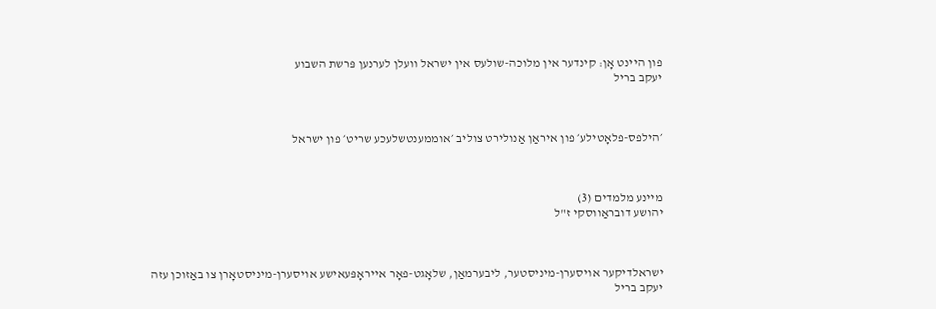פון היינט אָן: קינדער אין מלוכה-שולעס אין ישראל וועלן לערנען פּרשת השבוע
יעקב בריל



׳הילפס-פלאָטילע׳ פון איראַן אַנולירט צוליב ׳אוממענטשלעכע שריט׳ פון ישראל



מיינע מלמדים (3)
יהושע דובראַווסקי ז"ל



ישראלדיקער אויסערן-מיניסטער, ליבערמאַן, שלאָגט-פאָר אייראָפּעאישע אויסערן-מיניסטאָרן צו באַזוכן עזה
יעקב בריל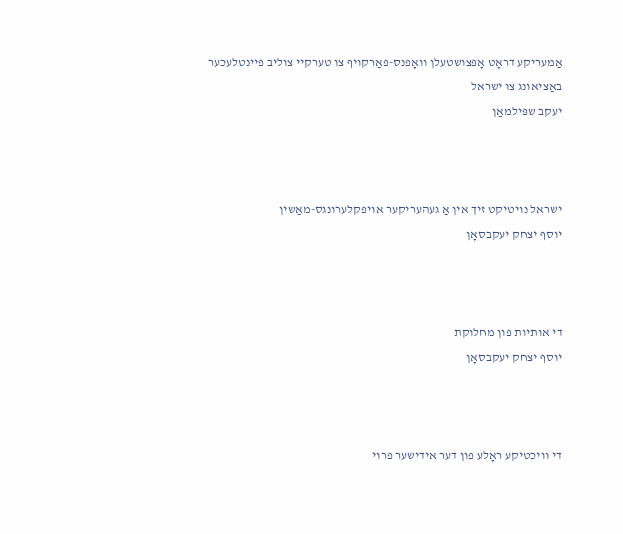אַמעריקע דראָט אָפּצושטעלן וואָפנס-פאַרקויף צו טערקיי צוליב פיינטלעכער באַציאונג צו ישראל
יעקב שפּילמאַן



ישראל נויטיקט זיך אין אַ געהעריקער אויפקלערונגס-מאַשין
יוסף יצחק יעקבסאָן



די אותיות פון מחלוקת
יוסף יצחק יעקבסאָן



די וויכטיקע ראָלע פון דער אידישער פרוי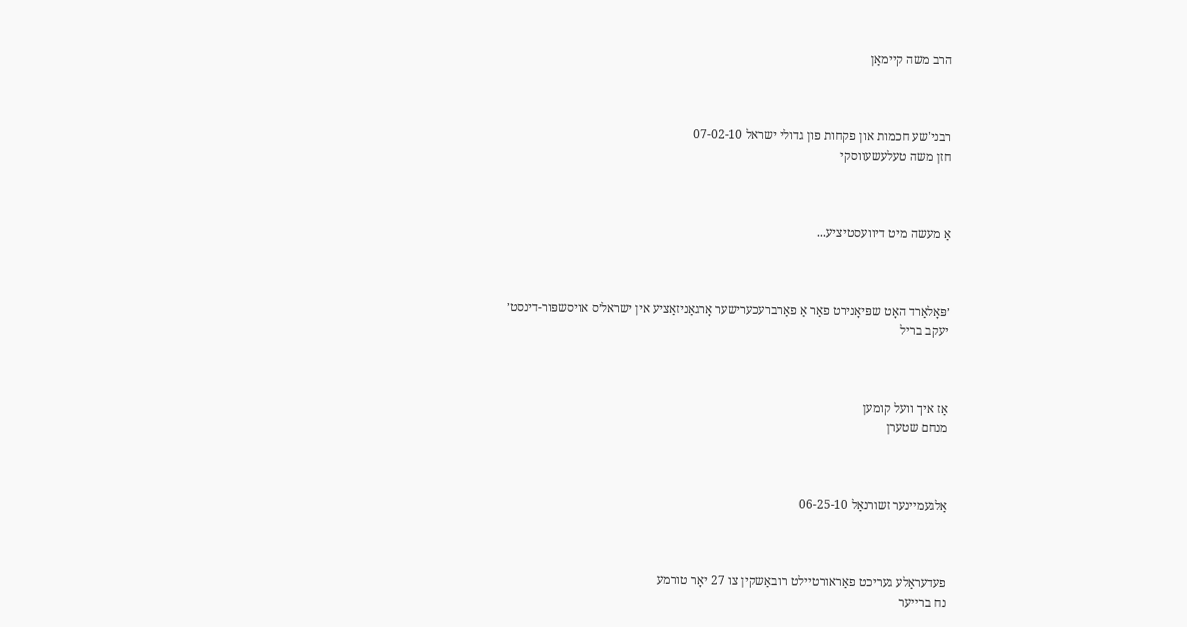הרב משה קיימאַן



רבני'שע חכמות און פקחות פון גדולי ישראל 07-02-10
חזן משה טעלעשעווסקי



אַ מעשה מיט דיוועסטיציע...



׳פּאָלאַרד האָט שפּיאָנירט פאַר אַ פאַרברעכערישער אָרגאַניזאַציע אין ישראל׳ס אויסשפּור-דינסט׳
יעקב בריל



אַז איך וועל קומען
מנחם שטערן



אַלגעמיינער זשורנאַל 06-25-10



פעדעראַלע געריכט פאַראורטיילט רובאַשקין צו 27 יאָר טורמע
נח ברייער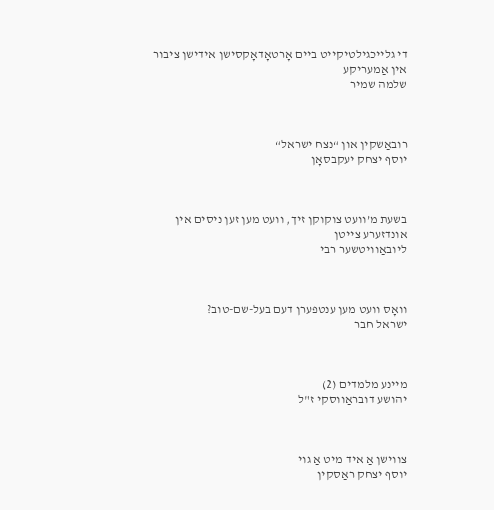די גלייכגילטיקייט ביים אָרטאָדאָקסישן אידישן ציבור אין אַמעריקע
שלמה שמיר



רובאַשקין און “נצח ישראל“
יוסף יצחק יעקבסאָן



בשעת מ’וועט צוקוקן זיך, וועט מען זען ניסים אין אונדזערע צייטן
ליובאַוויטשער רבי



וואָס וועט מען ענטפערן דעם בעל-שם-טוב?
ישראל חבר



מיינע מלמדים (2)
יהושע דובראַווסקי ז"ל



צווישן אַ איד מיט אַ גוי
יוסף יצחק ראַסקין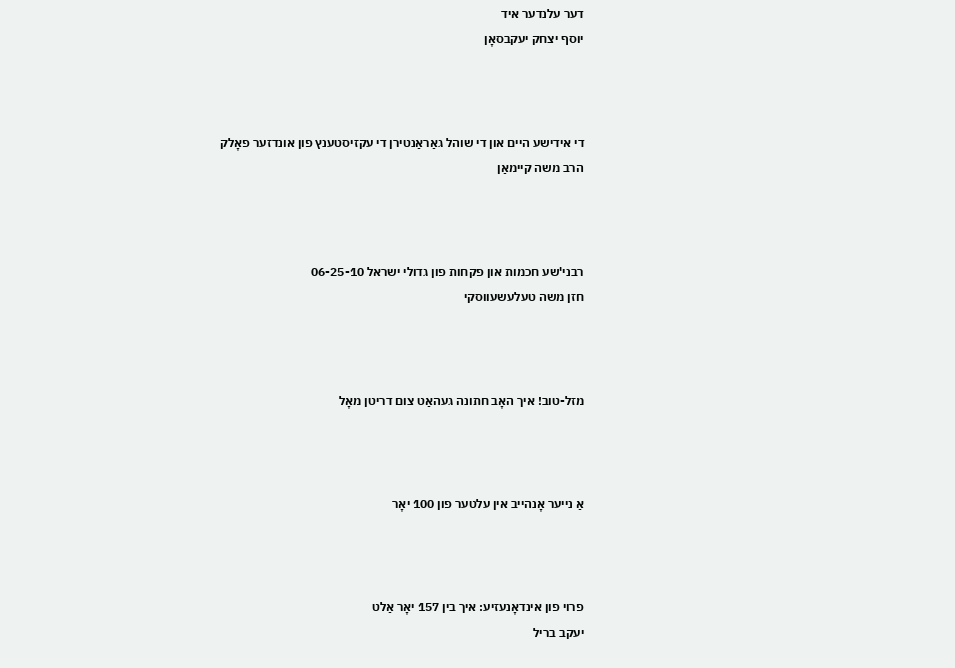דער עלנדער איד
יוסף יצחק יעקבסאָן



די אידישע היים און די שוהל גאַראַנטירן די עקזיסטענץ פון אונדזער פאָלק
הרב משה קיימאַן



רבני'שע חכמות און פקחות פון גדולי ישראל 06-25-10
חזן משה טעלעשעווסקי



מזל-טוב! איך האָב חתונה געהאַט צום דריטן מאָל



אַ נייער אָנהייב אין עלטער פון 100 יאָר



פרוי פון אינדאָנעזיע: איך בין 157 יאָר אַלט
יעקב בריל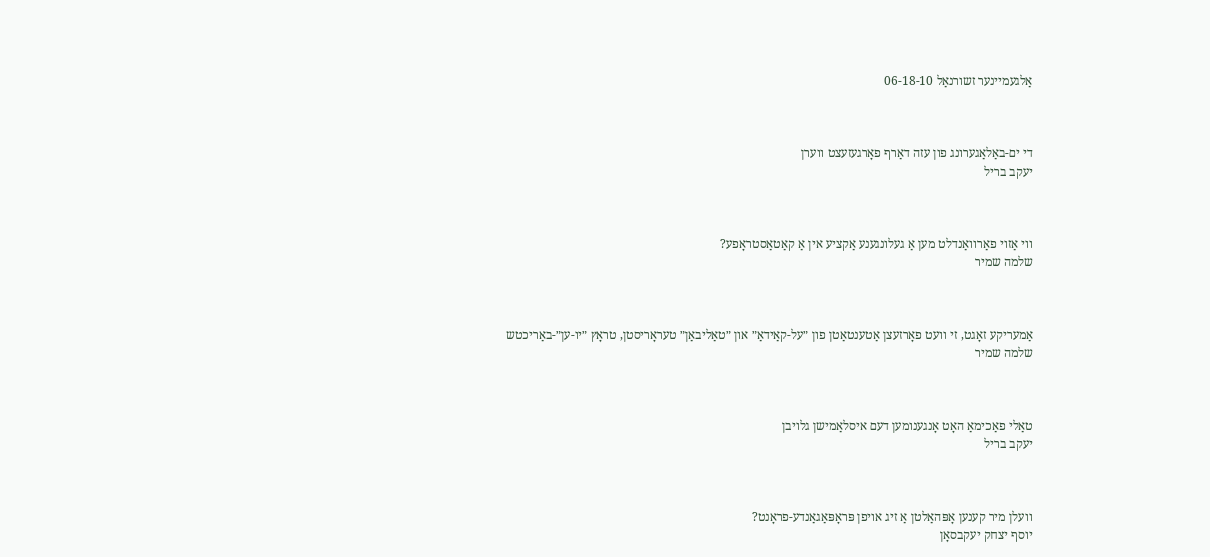אַלגעמיינער זשורנאַל 06-18-10



די ים-באַלאַגערונג פון עזה דאַרף פאָרגעזעצט ווערן
יעקב בריל



ווי אַזוי פאַרוואַנדלט מען אַ געלונגענע אַקציע אין אַ קאַטאַסטראָפע?
שלמה שמיר



אַמעריקע זאָגט, זי וועט פאָרזעצן אַטענטאַטן פון ״על-קאַידאַ״ און ״טאַליבאַן״ טעראָריסטן, טראָץ ״יו-ען״-באַריכטש
שלמה שמיר



טאַלי פאַכימאַ האָט אָנגענומען דעם איסלאַמישן גלויבן
יעקב בריל



וועלן מיר קענען אָפּהאַלטן אַ זיג אויפן פּראָפּאַגאַנדע-פראָנט?
יוסף יצחק יעקבסאָן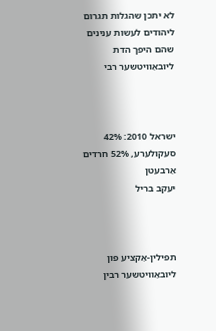לא יתכן שהגלות תגרום ליהודים לעשות ענינים שהם היפך הדת
ליובאַוויטשער רבי



ישראל 2010: 42% סעקולערע, 52% חרדים אַרבעטן
יעקב בריל



תפילין-אַקציע פון ליובאַוויטשער רבין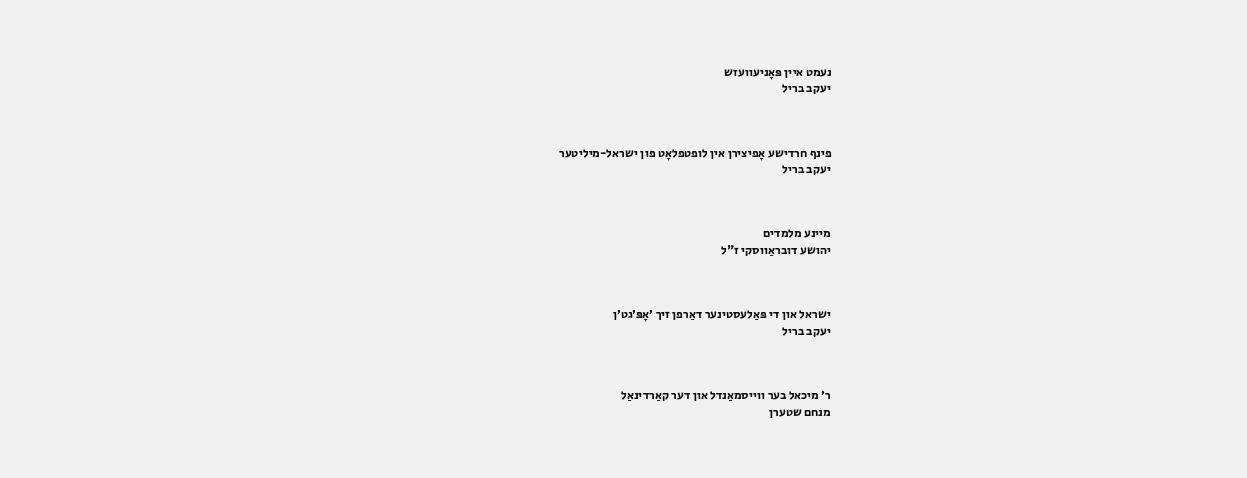נעמט איין פּאָניעוועזש
יעקב בריל



פינף חרדישע אָפיצירן אין לופטפלאָט פון ישראל-מיליטער
יעקב בריל



מיינע מלמדים
יהושע דובראַווסקי ז"ל



ישראל און די פּאַלעסטינער דאַרפן זיך ׳אָפּ׳גט׳ן
יעקב בריל



ר׳ מיכאל בער ווייסמאַנדל און דער קאַרדינאַל
מנחם שטערן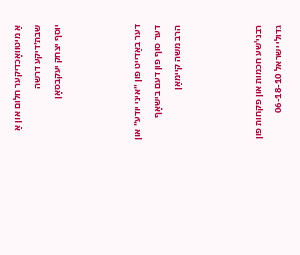אַ מיטוואָכדיקער חלום און אַ שבת׳דיקע דרשה
יוסף יצחק יעקבסאָן



דער באַדייט פון ״איני יודע״ און דער סוף פון דעם בישאָף
הרב משה קיימאַן



רבני'שע חכמות און פקחות פון גדולי ישראל 06-18-10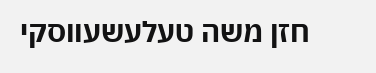חזן משה טעלעשעווסקי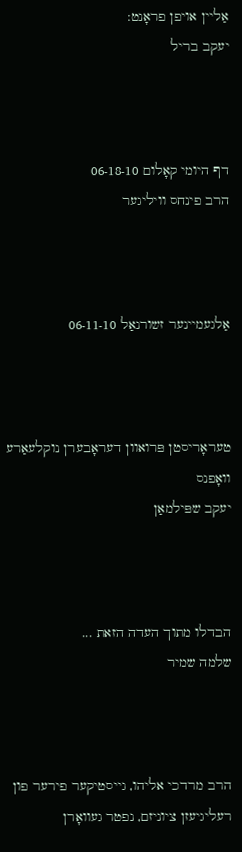אַליין אויפן פראָנט:
יעקב בריל



דף היומי קאָלום 06-18-10
הרב פינחס וויליגער



אַלגעמיינער זשורנאַל 06-11-10



טעראָריסטן פּרואוון דעראָבערן נוקלעאַרע וואָפנס
יעקב שפּילמאַן



הבדלו מתוך העדה הזאת ...
שלמה שמיר



הרב מרדכי אליהו, גייסטיקער פירער פון רעליגיעזן ציוניזם, נפטר געוואָרן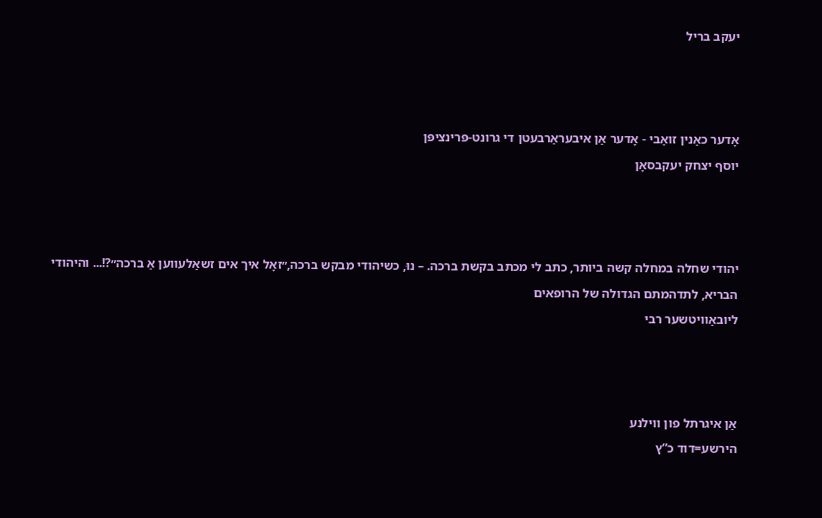יעקב בריל



אָדער כאַנין זואַבי - אָדער אַן איבעראַרבעטן די גרונט-פּרינציפּן
יוסף יצחק יעקבסאָן



יהודי שחלה במחלה קשה ביותר, כתב לי מכתב בקשת ברכה. – נוּ, כשיהודי מבקש ברכה,״זאָל איך אים זשאַלעווען אַ ברכה״?!... והיהודי הבריא, לתדהמתם הגדולה של הרופאים
ליובאַוויטשער רבי



אַן איגרתל פון ווילנע
הירשע=דוד כ”ץ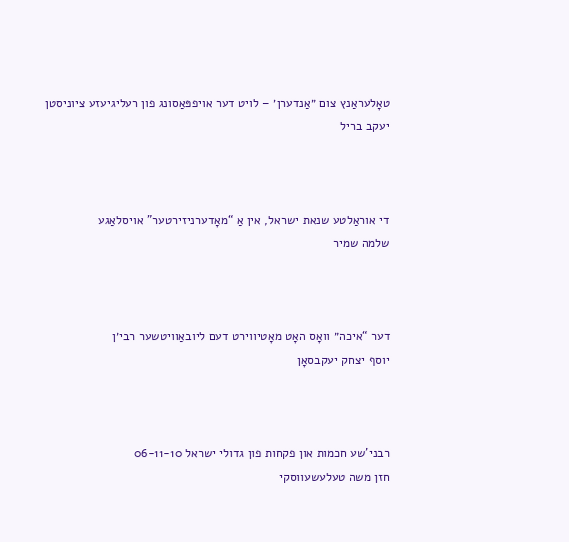טאָלעראַנץ צום ״אַנדערן׳ – לויט דער אויפפּאַסונג פון רעליגיעזע ציוניסטן
יעקב בריל



די אוראַלטע שנאת ישראל, אין אַ “מאָדערניזירטער” אויסלאַגע
שלמה שמיר



דער “איכה״ וואָס האָט מאָטיווירט דעם ליובאַוויטשער רבי׳ן
יוסף יצחק יעקבסאָן



רבני'שע חכמות און פקחות פון גדולי ישראל 06-11-10
חזן משה טעלעשעווסקי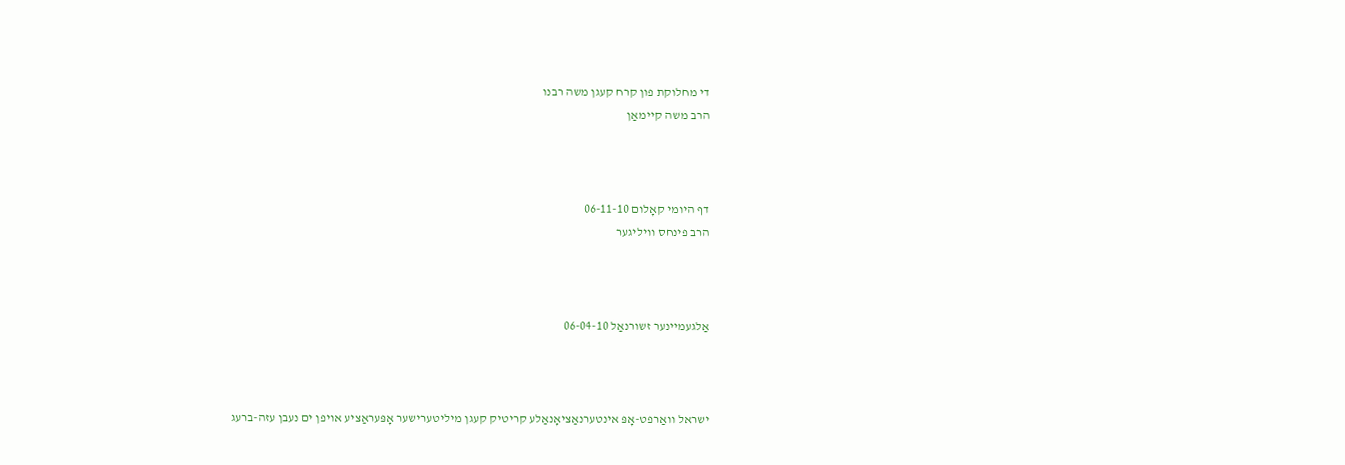די מחלוקת פון קרח קעגן משה רבנו
הרב משה קיימאַן



דף היומי קאָלום 06-11-10
הרב פינחס וויליגער



אַלגעמיינער זשורנאַל 06-04-10



ישראל וואַרפט-אָפּ אינטערנאַציאָנאַלע קריטיק קעגן מיליטערישער אָפּעראַציע אויפן ים נעבן עזה-ברעג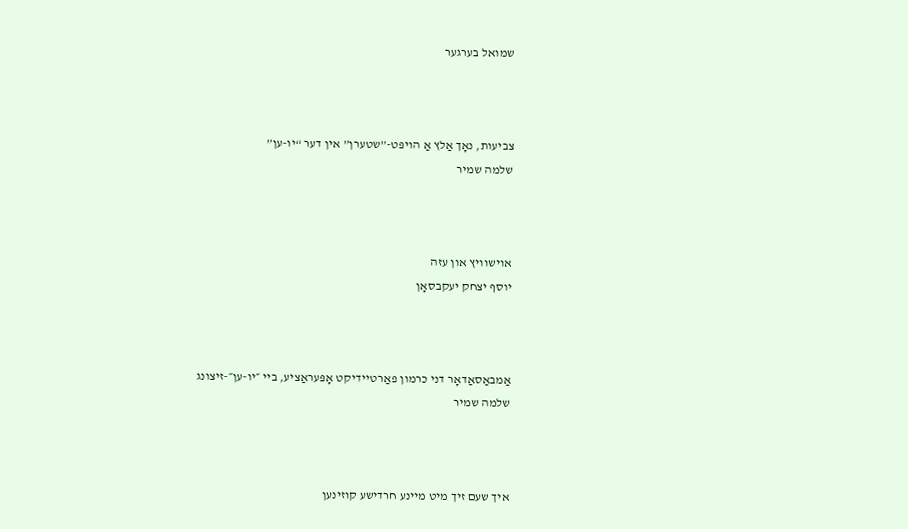שמואל בערגער



צביעות, נאָך אַלץ אַ הויפּט-”שטערן” אין דער “יו-ען”
שלמה שמיר



אוישוויץ און עזה
יוסף יצחק יעקבסאָן



אַמבאַסאַדאָר דני כרמון פאַרטיידיקט אָפּעראַציע, ביי ״יו-ען״-זיצונג
שלמה שמיר



איך שעם זיך מיט מיינע חרדישע קוזינען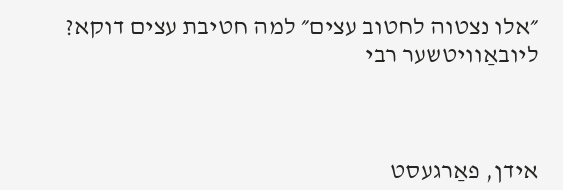״אלו נצטוה לחטוב עצים״ למה חטיבת עצים דוקא?
ליובאַוויטשער רבי



אידן, פאַרגעסט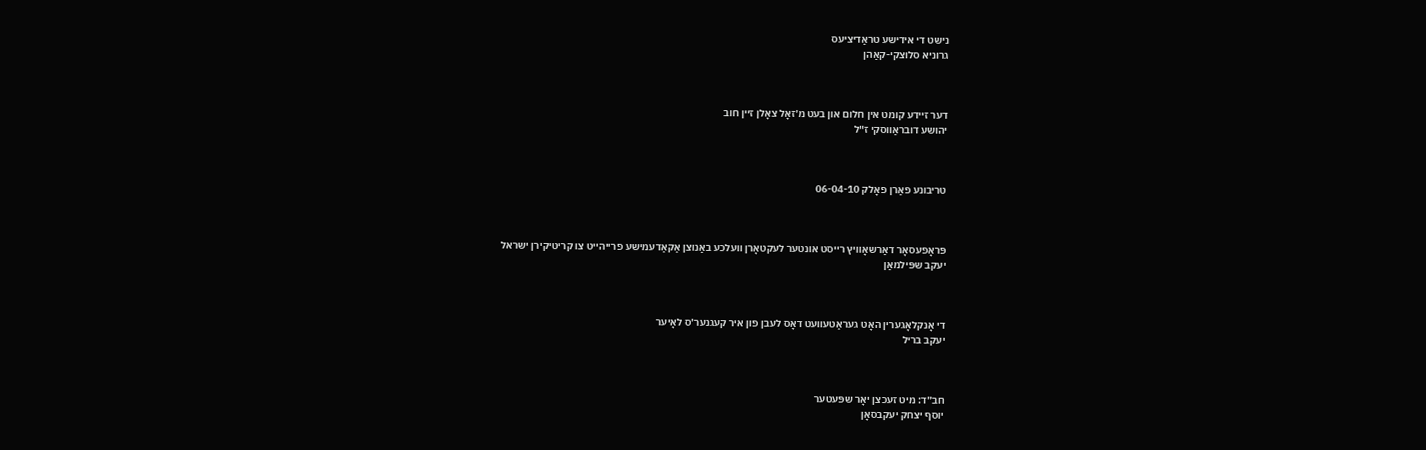נישט די אידישע טראַדיציעס
גרוניא סלוצקי-קאַהן



דער זיידע קומט אין חלום און בעט מ׳זאָל צאָלן זיין חוב
יהושע דובראַווסקי ז"ל



טריבונע פאַרן פאָלק 06-04-10



פּראָפעסאָר דאַרשאָוויץ רייסט אונטער לעקטאָרן וועלכע באַנוצן אַקאַדעמישע פרייהייט צו קריטיקירן ישראל
יעקב שפּילמאַן



די אָנקלאָגערין האָט געראַטעוועט דאָס לעבן פון איר קעגנער׳ס לאָיער
יעקב בריל



חב״ד: מיט זעכצן יאָר שפּעטער
יוסף יצחק יעקבסאָן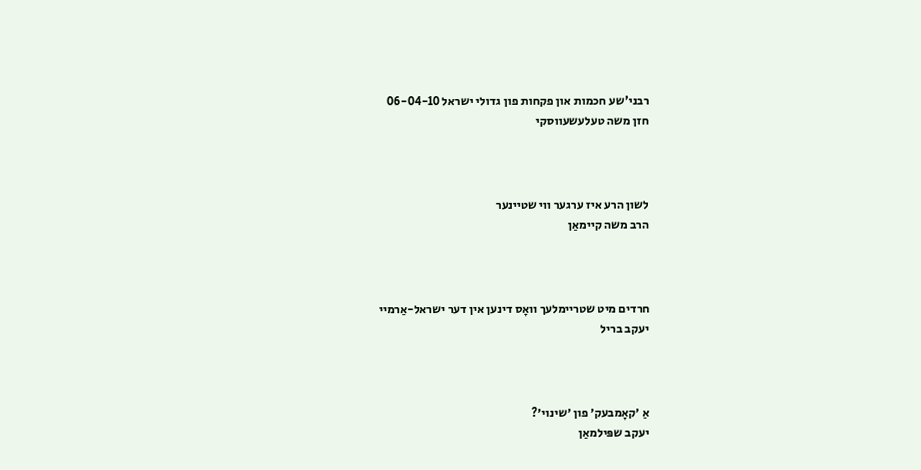רבני'שע חכמות און פקחות פון גדולי ישראל 06-04-10
חזן משה טעלעשעווסקי



לשון הרע איז ערגער ווי שטיינער
הרב משה קיימאַן



חרדים מיט שטריימלעך וואָס דינען אין דער ישראל-אַרמיי
יעקב בריל



אַ ׳קאָמבעק׳ פון ׳שינוי׳?
יעקב שפּילמאַן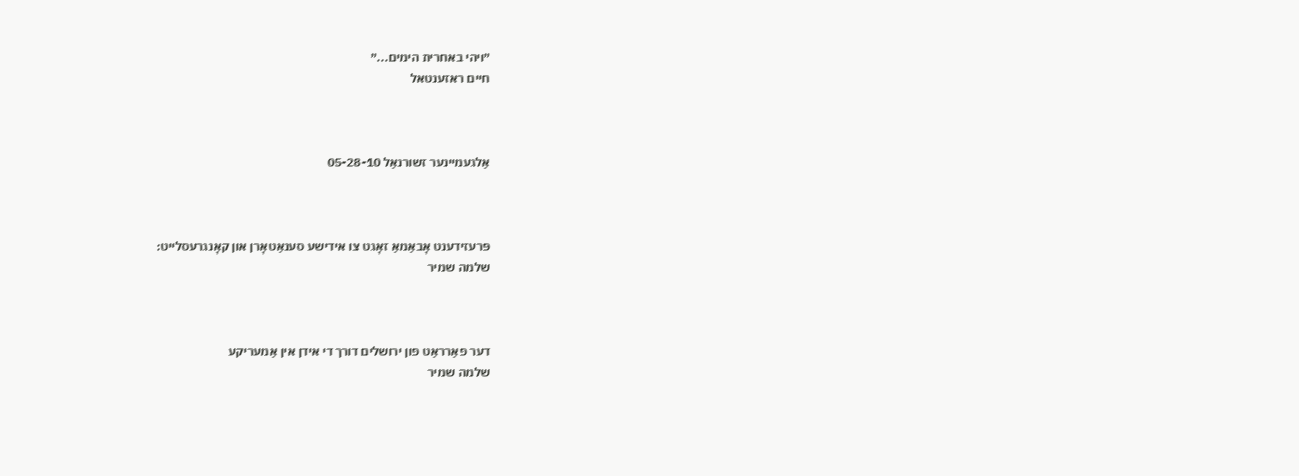״ויהי באחרית הימים...״
חיים ראזענטאל



אַלגעמיינער זשורנאַל 05-28-10



פּרעזידענט אָבאַמאַ זאָגט צו אידישע סענאַטאָרן און קאָנגרעסלייט:
שלמה שמיר



דער פאַרראַט פון ירושלים דורך די אידן אין אַמעריקע
שלמה שמיר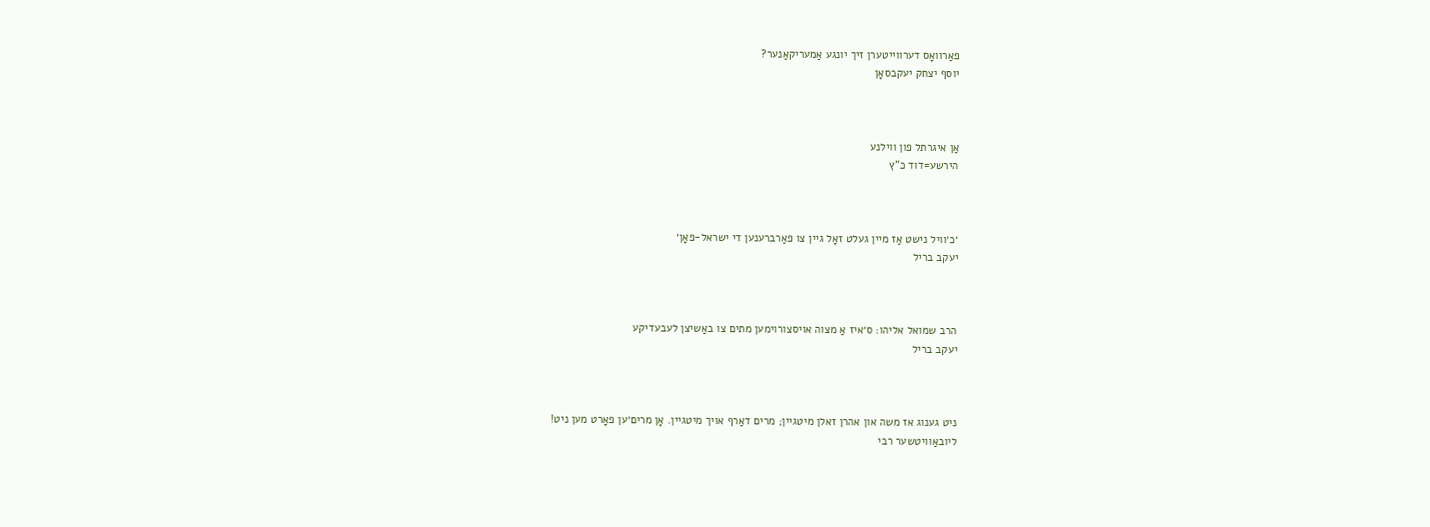פאַרוואָס דערווייטערן זיך יונגע אַמעריקאַנער?
יוסף יצחק יעקבסאָן



אַן איגרתל פון ווילנע
הירשע=דוד כ”ץ



׳כ׳וויל נישט אַז מיין געלט זאָל גיין צו פאַרברענען די ישראל-פאָן׳
יעקב בריל



הרב שמואל אליהו: ס׳איז אַ מצוה אויסצורוימען מתים צו באַשיצן לעבעדיקע
יעקב בריל



ניט גענוג אז משה און אהרן זאלן מיטגיין; מרים דאַרף אויך מיטגיין. אָן מרים׳ען פאָרט מען ניט!
ליובאַוויטשער רבי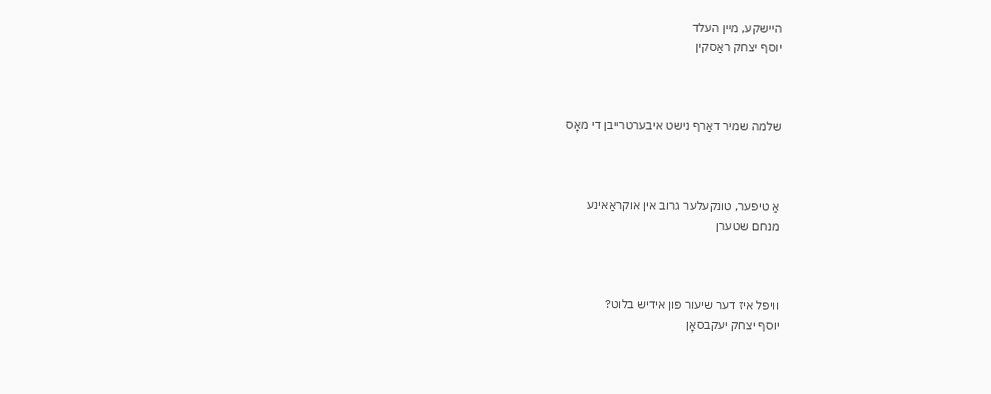היישקע, מיין העלד
יוסף יצחק ראַסקין



שלמה שמיר דאַרף נישט איבערטרייבן די מאָס



אַ טיפער, טונקעלער גרוב אין אוקראַאינע
מנחם שטערן



וויפל איז דער שיעור פון אידיש בלוט?
יוסף יצחק יעקבסאָן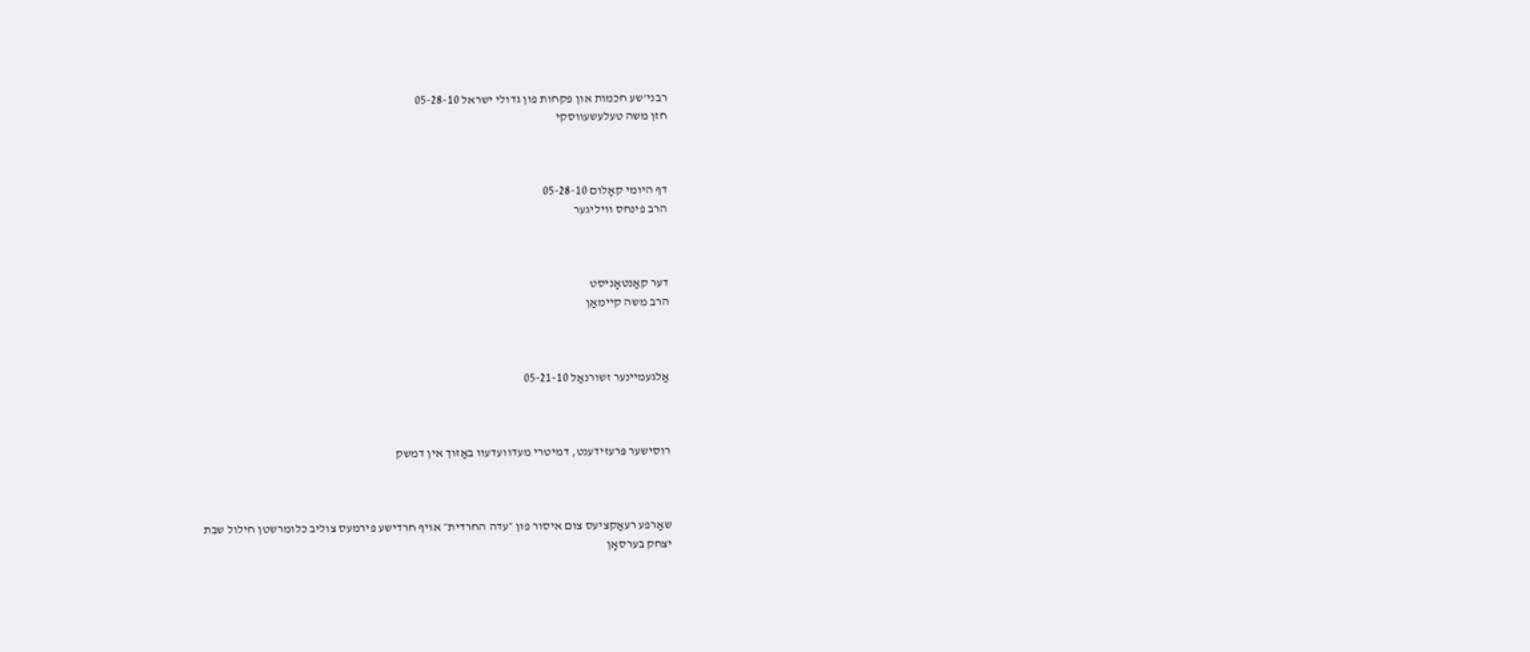רבני'שע חכמות און פקחות פון גדולי ישראל 05-28-10
חזן משה טעלעשעווסקי



דף היומי קאָלום 05-28-10
הרב פינחס וויליגער



דער קאַנטאָניסט
הרב משה קיימאַן



אַלגעמיינער זשורנאַל 05-21-10



רוסישער פּרעזידענט, דמיטרי מעדוועדעוו באַזוך אין דמשק



שאַרפע רעאַקציעס צום איסור פון ״עדה החרדית״ אויף חרדישע פירמעס צוליב כלומרשטן חילול שבת
יצחק בערסאָן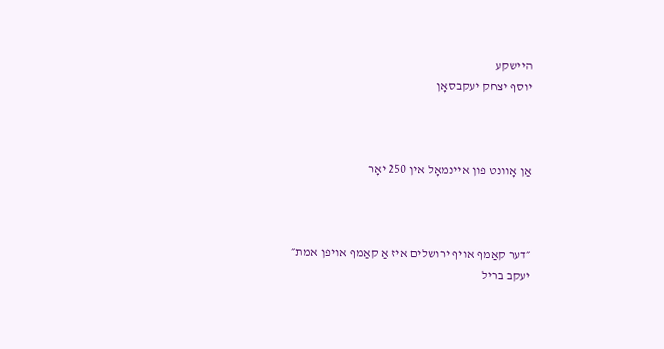היישקע
יוסף יצחק יעקבסאָן



אַן אָוונט פון איינמאָל אין 250 יאָר



״דער קאַמף אויף ירושלים איז אַ קאַמף אויפן אמת״
יעקב בריל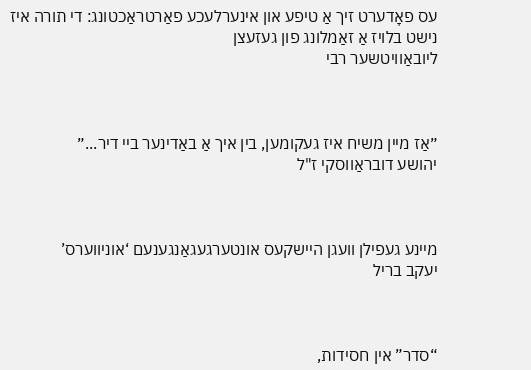עס פאָדערט זיך אַ טיפע און אינערלעכע פאַרטראַכטונג: די תורה איז נישט בלויז אַ זאַמלונג פון געזעצן
ליובאַוויטשער רבי



״אַז מיין משיח איז געקומען, בין איך אַ באַדינער ביי דיר...״
יהושע דובראַווסקי ז"ל



מיינע געפילן וועגן היישקעס אונטערגעגאַנגענעם ‘אוניווערס’
יעקב בריל



“סדר” אין חסידות,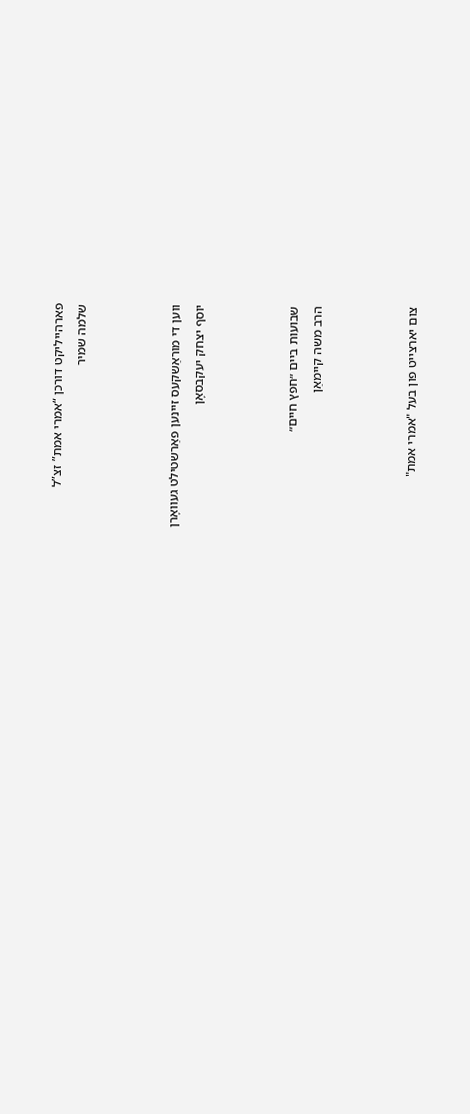פארהייליקט דורכן “אמרי אמת” זצ”ל
שלמה שמיר



ווען די מוראַשקעס זיינען פאַרשטילט געוואָרן
יוסף יצחק יעקבסאָן



שבועות ביים ״חפץ חיים״
הרב משה קיימאַן



צום יארצייט פון בעל "אמרי אמת"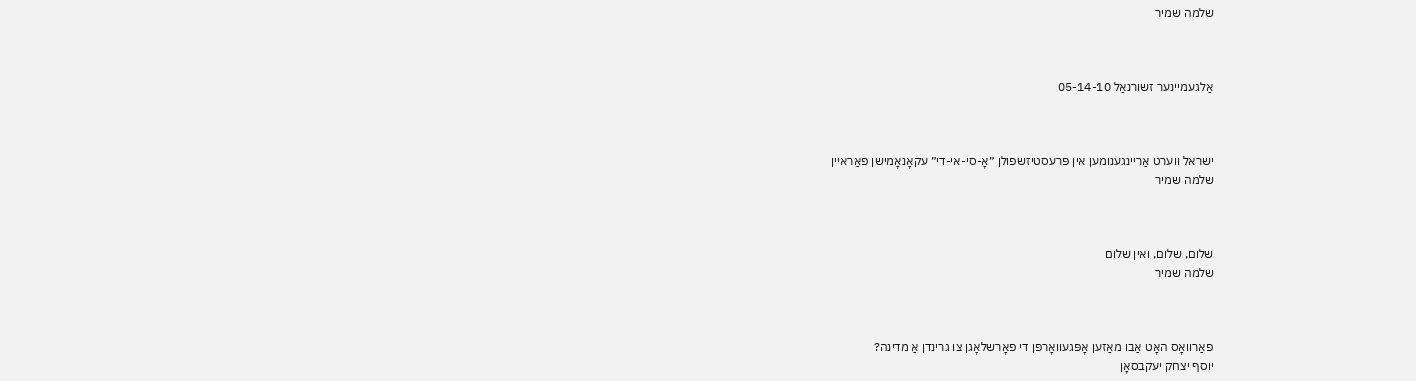שלמה שמיר



אַלגעמיינער זשורנאַל 05-14-10



ישראל ווערט אַריינגענומען אין פּרעסטיזשפולן ״אָ-סי-אי-די״ עקאָנאָמישן פאַראיין
שלמה שמיר



שלום, שלום, ואין שלום
שלמה שמיר



פאַרוואָס האָט אַבו מאַזען אָפּגעוואָרפן די פאָרשלאָגן צו גרינדן אַ מדינה?
יוסף יצחק יעקבסאָן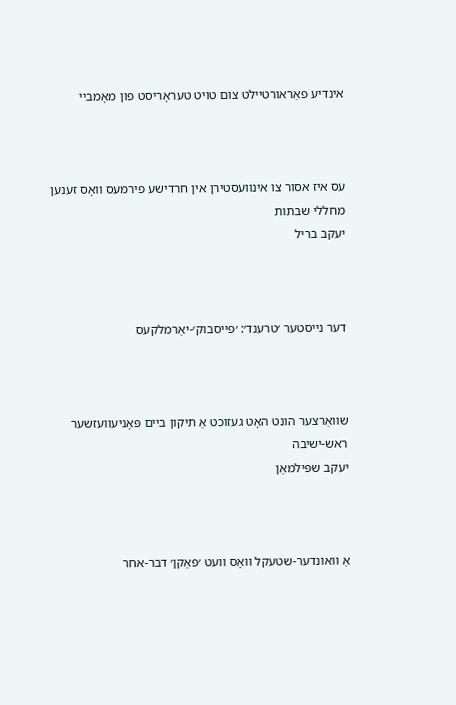אינדיע פאַראורטיילט צום טויט טעראָריסט פון מאָמביי



עס איז אסור צו אינוועסטירן אין חרדישע פירמעס וואָס זענען מחללי שבתות
יעקב בריל



דער נייסטער ׳טרענד׳: ׳פייסבוק׳-יאַרמלקעס



שוואַרצער הונט האָט געזוכט אַ תיקון ביים פּאָניעוועזשער ראש-ישיבה
יעקב שפּילמאַן



אַ וואונדער-שטעקל וואָס וועט ׳פּאַקן׳ דבר-אחר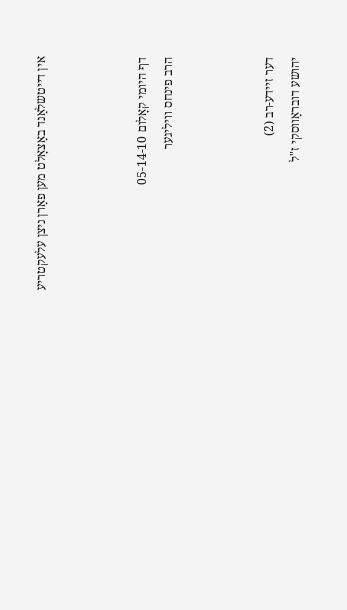אין דייטשלאַנד באַצאָלט מען פאַרן ניצן עלעקטריע



דף היומי קאָלום 05-14-10
הרב פינחס וויליגער



דער זיידע-רב (2)
יהושע דובראַווסקי ז"ל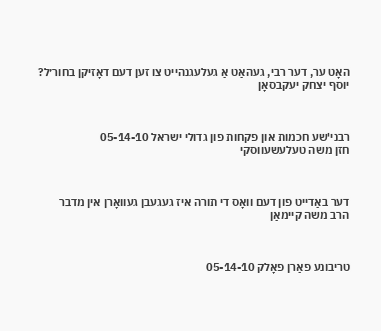האָט ער, דער רבי, געהאַט אַ געלעגנהייט צו זען דעם דאָזיקן בחור׳ל?
יוסף יצחק יעקבסאָן



רבני'שע חכמות און פקחות פון גדולי ישראל 05-14-10
חזן משה טעלעשעווסקי



דער באַדייט פון דעם וואָס די תורה איז געגעבן געוואָרן אין מדבר
הרב משה קיימאַן



טריבונע פאַרן פאָלק 05-14-10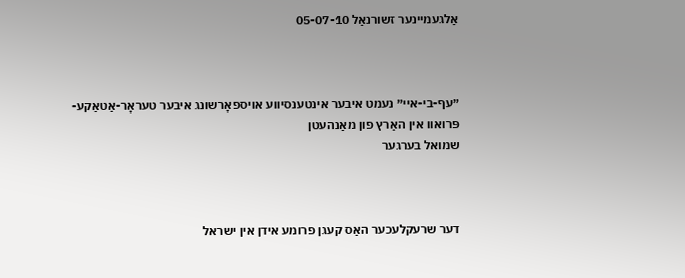אַלגעמיינער זשורנאַל 05-07-10



״עף-בי-איי״ נעמט איבער אינטענסיווע אויספאָרשונג איבער טעראָר-אַטאַקע-פּרואוו אין האַרץ פון מאַנהעטן
שמואל בערגער



דער שרעקלעכער האַס קעגן פרומע אידן אין ישראל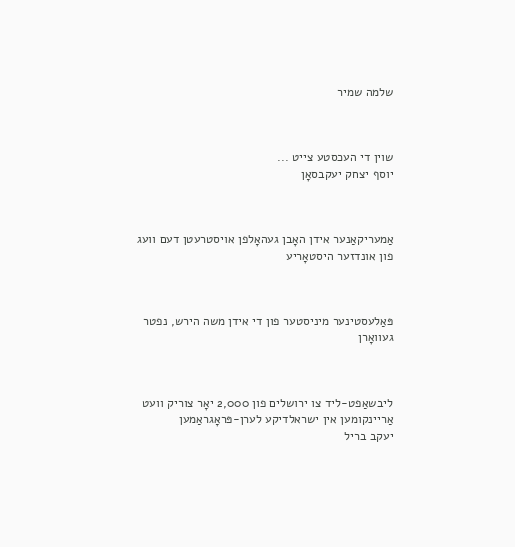שלמה שמיר



שוין די העכסטע צייט ...
יוסף יצחק יעקבסאָן



אַמעריקאַנער אידן האָבן געהאָלפן אויסטרעטן דעם וועג פון אונדזער היסטאָריע



פּאַלעסטינער מיניסטער פון די אידן משה הירש, נפטר געוואָרן



ליבשאַפט-ליד צו ירושלים פון 2,000 יאָר צוריק וועט אַריינקומען אין ישראלדיקע לערן-פּראָגראַמען
יעקב בריל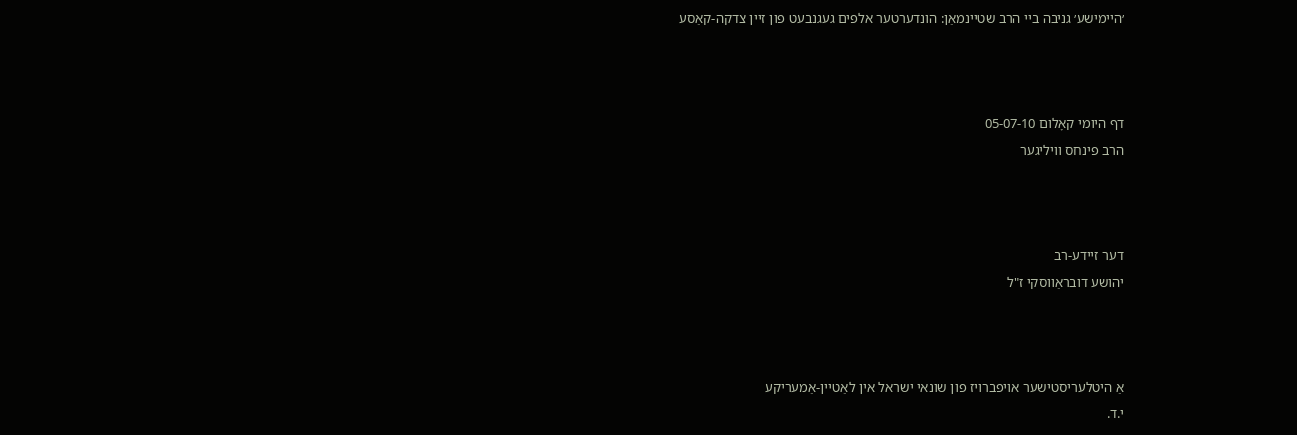׳היימישע׳ גניבה ביי הרב שטיינמאַן: הונדערטער אלפים געגנבעט פון זיין צדקה-קאַסע



דף היומי קאָלום 05-07-10
הרב פינחס וויליגער



דער זיידע-רב
יהושע דובראַווסקי ז"ל



אַ היטלעריסטישער אויפברויז פון שונאי ישראל אין לאַטיין-אַמעריקע
י.ד.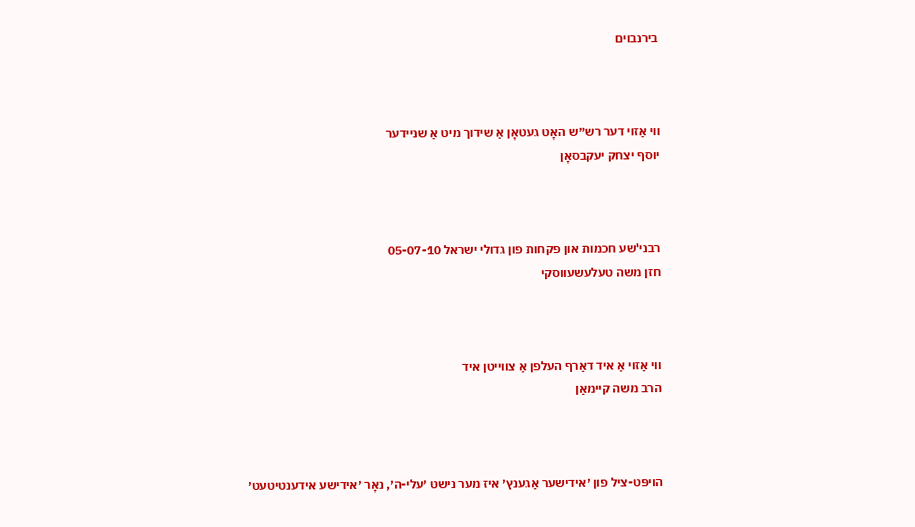בירנבוים



ווי אַזוי דער רש״ש האָט געטאָן אַ שידוך מיט אַ שניידער
יוסף יצחק יעקבסאָן



רבני'שע חכמות און פקחות פון גדולי ישראל 05-07-10
חזן משה טעלעשעווסקי



ווי אַזוי אַ איד דאַרף העלפן אַ צווייטן איד
הרב משה קיימאַן



הויפּט-ציל פון ׳אידישער אַגענץ׳ איז מער נישט ׳עלי-ה׳, נאָר ׳אידישע אידענטיטעט׳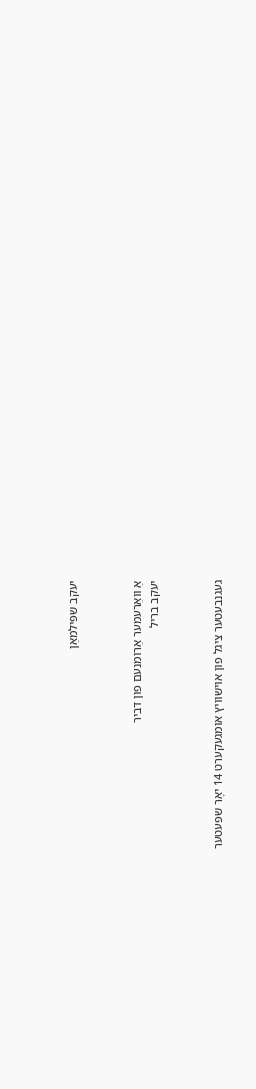יעקב שפּילמאַן



אַ וואַרעמער אַרומנעם פון דביר
יעקב בריל



געגנבעטער ציגל פון אוישוויץ אומגעקערט 14 יאָר שפּעטער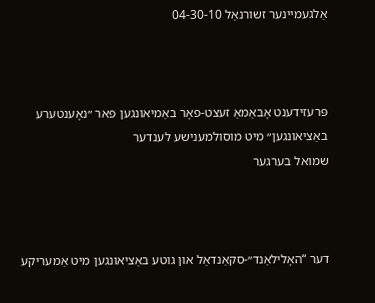אַלגעמיינער זשורנאַל 04-30-10



פּרעזידענט אָבאַמאַ זעצט-פאָר באַמיאונגען פאר ״נאָענטערע באַציאונגען״ מיט מוסולמענישע לענדער
שמואל בערגער



דער “האָלילאַנד״-סקאַנדאַל און גוטע באַציאונגען מיט אַמעריקע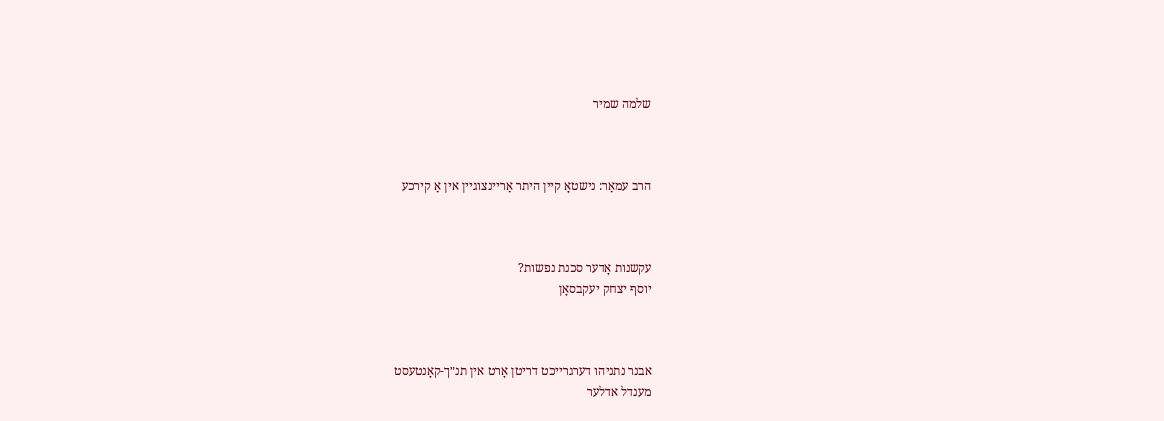שלמה שמיר



הרב עמאַר: נישטאָ קיין היתר אַריינצוגיין אין אַ קירכע



עקשנות אָדער סכנת נפשות?
יוסף יצחק יעקבסאָן



אבנר נתניהו דערגרייכט דריטן אָרט אין תנ״ך-קאָנטעסט
מענדל אדלער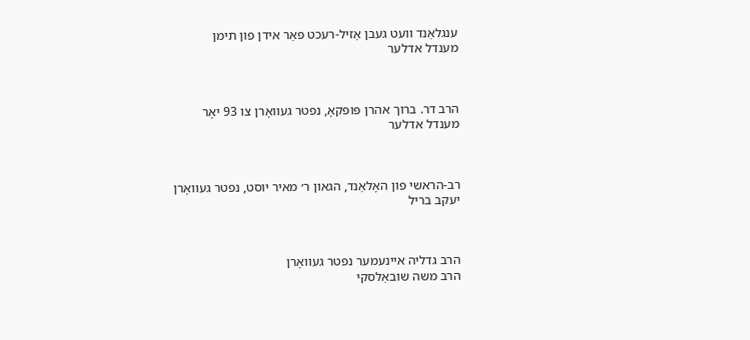ענגלאַנד וועט געבן אַזיל-רעכט פאַר אידן פון תימן
מענדל אדלער



הרב דר. ברוך אהרן פּופּקאָ, נפטר געוואָרן צו 93 יאָר
מענדל אדלער



רב-הראשי פון האָלאַנד, הגאון ר׳ מאיר יוסט, נפטר געוואָרן
יעקב בריל



הרב גדליה איינעמער נפטר געוואָרן
הרב משה שובאַלסקי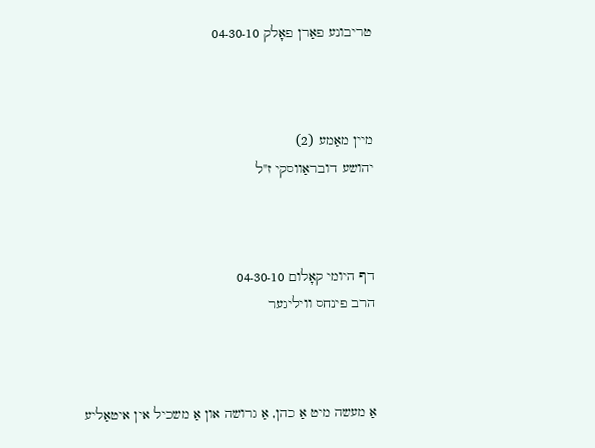טריבונע פאַרן פאָלק 04-30-10



מיין מאַמע (2)
יהושע דובראַווסקי ז"ל



דף היומי קאָלום 04-30-10
הרב פינחס וויליגער



אַ מעשה מיט אַ כהן, אַ גרושה און אַ משכיל אין איטאַליע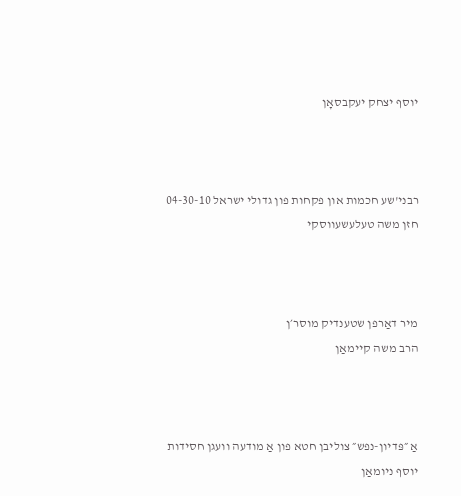יוסף יצחק יעקבסאָן



רבני'שע חכמות און פקחות פון גדולי ישראל 04-30-10
חזן משה טעלעשעווסקי



מיר דאַרפן שטענדיק מוסר׳ן
הרב משה קיימאַן



אַ ״פּדיון-נפש״ צוליבן חטא פון אַ מודעה וועגן חסידות
יוסף ניומאַן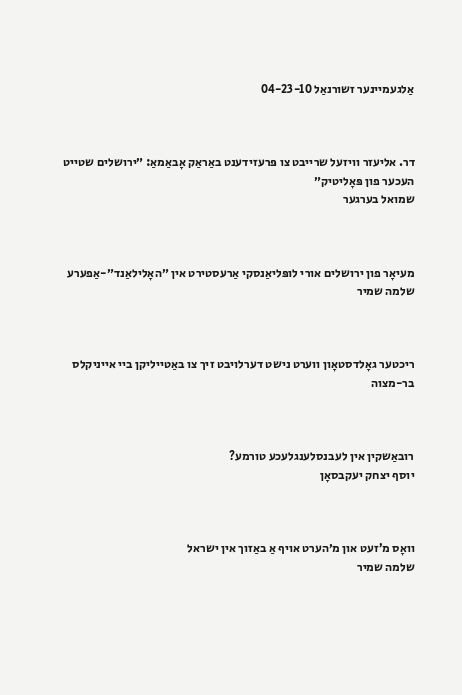אַלגעמיינער זשורנאַל 04-23-10



דר. אליעזר וויזעל שרייבט צו פּרעזידענט באַראַק אָבאַמאַ: ״ירושלים שטייט העכער פון פּאָליטיק״
שמואל בערגער



מעיאָר פון ירושלים אורי לופּליאַנסקי אַרעסטירט אין ״האָלילאַנד״-אַפערע
שלמה שמיר



ריכטער גאָלדסטאָון ווערט נישט דערלויבט זיך צו באַטייליקן ביי אייניקלס בר-מצוה



רובאַשקין אין לעבנסלענגלעכע טורמע?
יוסף יצחק יעקבסאָן



וואָס מ’זעט און מ׳הערט אויף אַ באַזוך אין ישראל
שלמה שמיר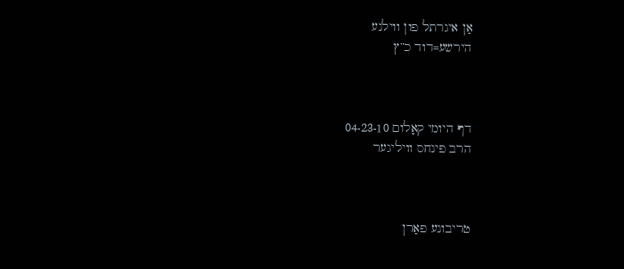אַן איגרתל פון ווילנע
הירשע=דוד כ”ץ



דף היומי קאָלום 04-23-10
הרב פינחס וויליגער



טריבונע פאַרן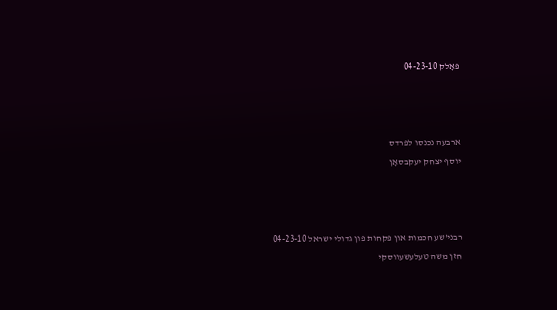פאָלק 04-23-10



ארבעה נכנסו לפרדס
יוסף יצחק יעקבסאָן



רבני'שע חכמות און פקחות פון גדולי ישראל 04-23-10
חזן משה טעלעשעווסקי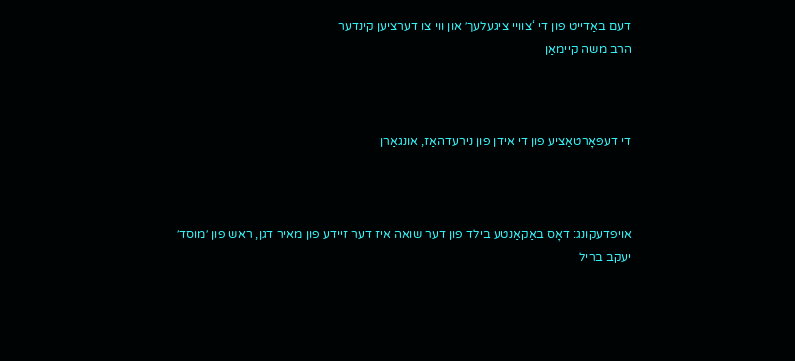דעם באַדייט פון די ‘צוויי ציגעלעך׳ און ווי צו דערציען קינדער
הרב משה קיימאַן



די דעפּאָרטאַציע פון די אידן פון נירעדהאַז, אונגאַרן



אויפדעקונג: דאָס באַקאַנטע בילד פון דער שואה איז דער זיידע פון מאיר דגן, ראש פון ׳מוסד׳
יעקב בריל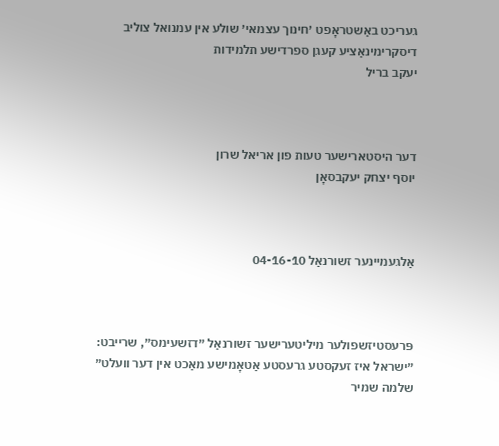געריכט באַשטראָפט ׳חינוך עצמאי׳ שולע אין עמנואל צוליב דיסקרימינאַציע קעגן ספרדישע תלמידות
יעקב בריל



דער היסטארישער טעות פון אריאל שרון
יוסף יצחק יעקבסאָן



אַלגעמיינער זשורנאַל 04-16-10



פּרעסטיזשפולער מיליטערישער זשורנאַל ״דזשעימס״, שרייבט: ״ישראל איז זעקסטע גרעסטע אַטאָמישע מאַכט אין דער וועלט״
שלמה שמיר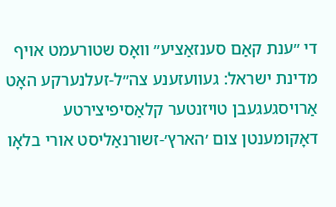די ״ענת קאַם סענזאַציע״ וואָס שטורעמט אויף מדינת ישראל: געוועזענע צה״ל-זעלנערקע האָט אַרויסגעגעבן טויזנטער קלאַסיפיצירטע דאָקומענטן צום ׳הארץ׳-זשורנאַליסט אורי בלאָו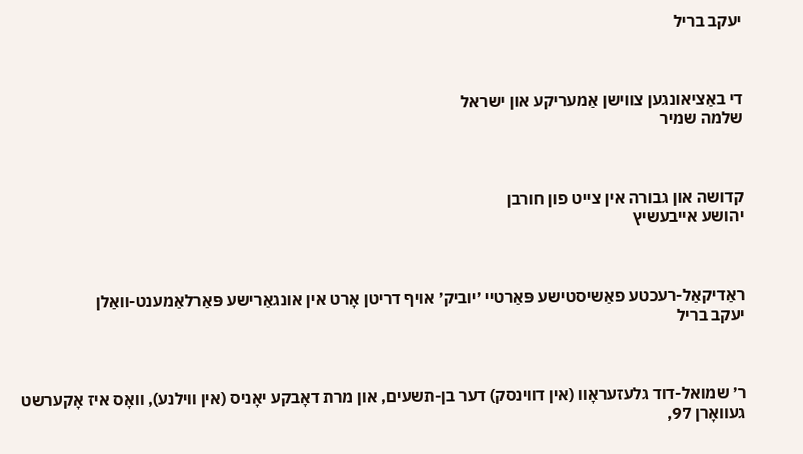יעקב בריל



די באַציאונגען צווישן אַמעריקע און ישראל
שלמה שמיר



קדושה און גבורה אין צייט פון חורבן
יהושע אייבעשיץ



ראַדיקאַל-רעכטע פאַשיסטישע פּאַרטיי ׳יוביק׳ אויף דריטן אָרט אין אונגאַרישע פּאַרלאַמענט-וואַלן
יעקב בריל



ר׳ שמואל-דוד גלעזעראָוו (אין דווינסק) דער בן-תשעים, און מרת דאָבקע יאָניס (אין ווילנע), וואָס איז אָקערשט געוואָרן 97,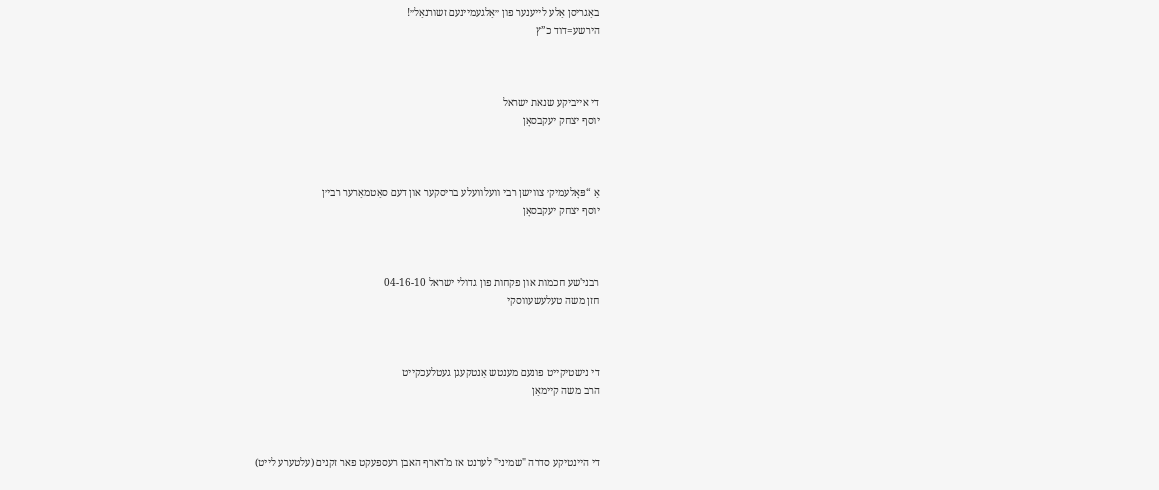באַגריסן אַלע לייענער פון ״אַלגעמיינעם זשורנאַל״!
הירשע=דוד כ”ץ



די אייביקע שנאת ישראל
יוסף יצחק יעקבסאָן



אַ “פּאָלעמיק׳ צווישן רבי וועלוועלע בריסקער און דעם סאַטמאַרער רבי׳ן
יוסף יצחק יעקבסאָן



רבני'שע חכמות און פקחות פון גדולי ישראל 04-16-10
חזן משה טעלעשעווסקי



די נישטיקייט פונעם מענטש אַנטקעגן געטלעכקייט
הרב משה קיימאַן



די היינטיקע סדרה "שמיני" לערנט אז מ'דארף האבן רעספעקט פאר זקנים (עלטערע לייט)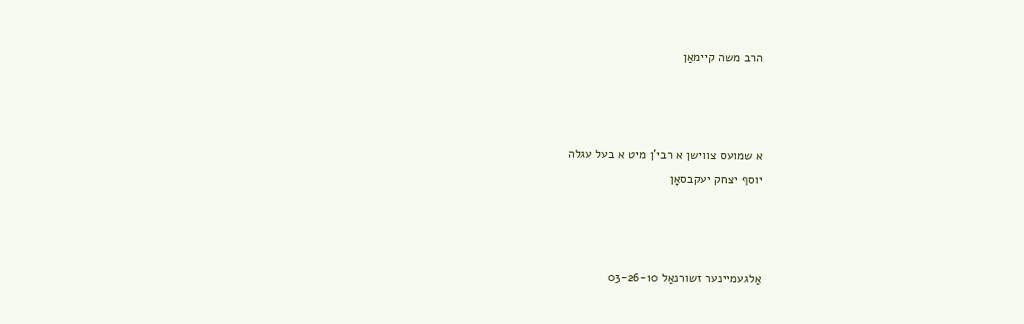הרב משה קיימאַן



א שמועס צווישן א רבי'ן מיט א בעל עגלה
יוסף יצחק יעקבסאָן



אַלגעמיינער זשורנאַל 03-26-10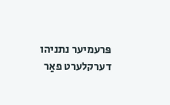פּרעמיער נתניהו דערקלערט פאַר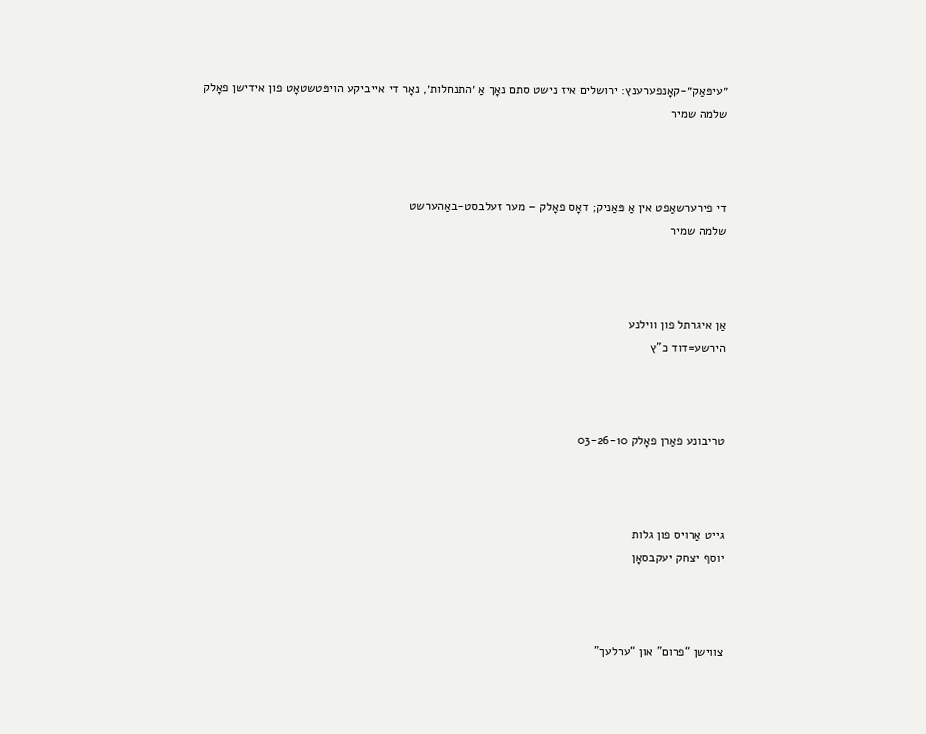״עיפּאַק״-קאָנפערענץ: ירושלים איז נישט סתם נאָך אַ ׳התנחלות׳, נאָר די אייביקע הויפּטשטאָט פון אידישן פאָלק
שלמה שמיר



די פירערשאַפט אין אַ פּאַניק; דאָס פאָלק – מער זעלבסט-באַהערשט
שלמה שמיר



אַן איגרתל פון ווילנע
הירשע=דוד כ”ץ



טריבונע פאַרן פאָלק 03-26-10



גייט אַרויס פון גלות
יוסף יצחק יעקבסאָן



צווישן “פרום” און “ערלעך”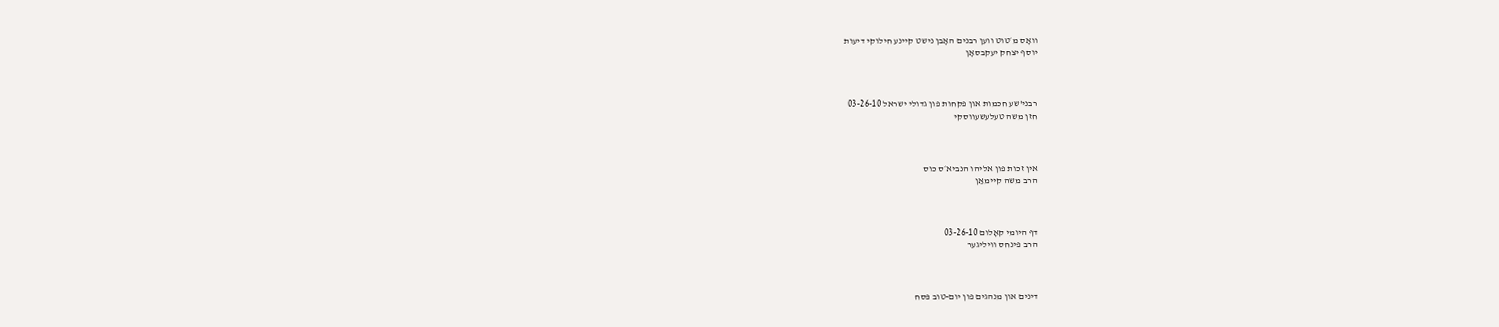וואָס מ׳טוט ווען רבנים האָבן נישט קיינע חילוקי דיעות
יוסף יצחק יעקבסאָן



רבני'שע חכמות און פקחות פון גדולי ישראל 03-26-10
חזן משה טעלעשעווסקי



אין זכות פון אליהו הנביא׳ס כוס
הרב משה קיימאַן



דף היומי קאָלום 03-26-10
הרב פינחס וויליגער



דינים און מנהגים פון יום-טוב פּסח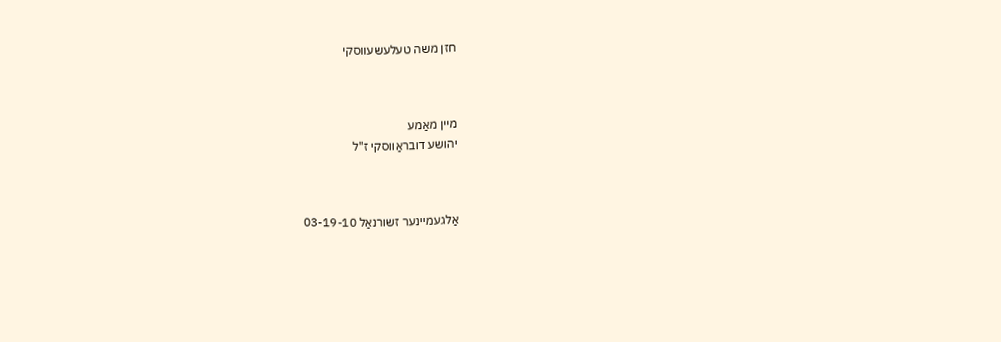חזן משה טעלעשעווסקי



מיין מאַמע
יהושע דובראַווסקי ז"ל



אַלגעמיינער זשורנאַל 03-19-10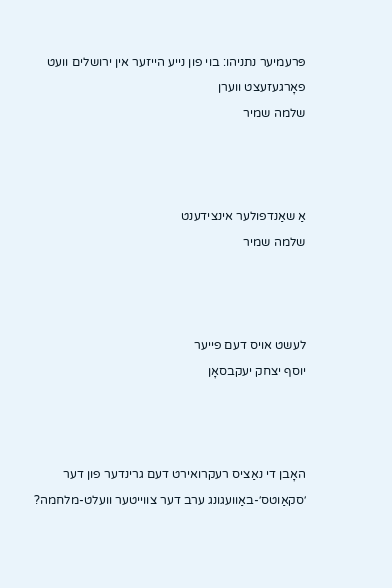פּרעמיער נתניהו: בוי פון נייע הייזער אין ירושלים וועט פאָרגעזעצט ווערן
שלמה שמיר



אַ שאַנדפולער אינצידענט
שלמה שמיר



לעשט אויס דעם פייער
יוסף יצחק יעקבסאָן



האָבן די נאַציס רעקרואירט דעם גרינדער פון דער ׳סקאַוטס׳-באַוועגונג ערב דער צווייטער וועלט-מלחמה?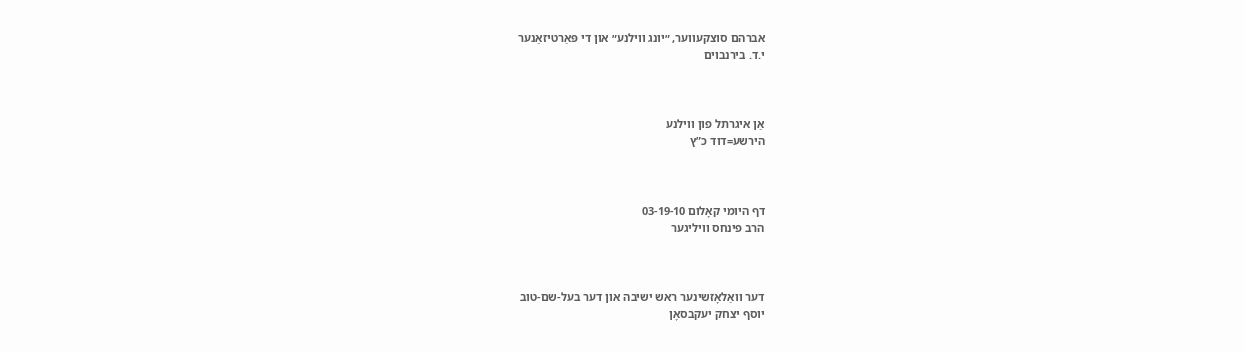אברהם סוצקעווער, ״יונג ווילנע״ און די פּאַרטיזאַנער
י.ד. בירנבוים



אַן איגרתל פון ווילנע
הירשע=דוד כ”ץ



דף היומי קאָלום 03-19-10
הרב פינחס וויליגער



דער וואַלאָזשינער ראש ישיבה און דער בעל-שם-טוב
יוסף יצחק יעקבסאָן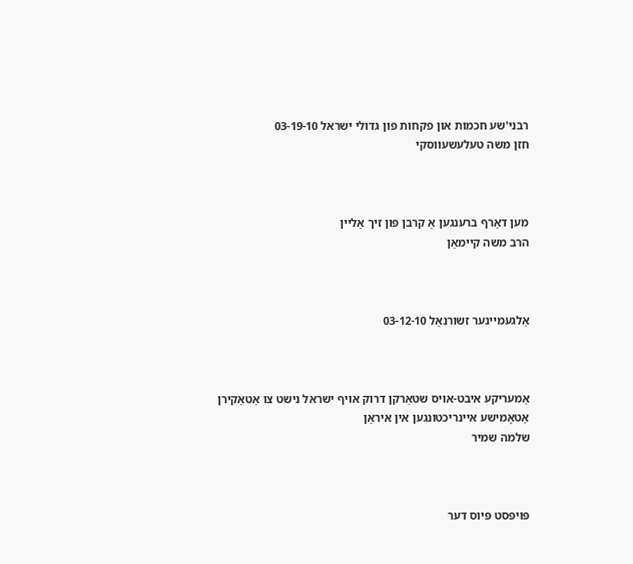רבני'שע חכמות און פקחות פון גדולי ישראל 03-19-10
חזן משה טעלעשעווסקי



מען דאַרף ברענגען אַ קרבן פון זיך אַליין
הרב משה קיימאַן



אַלגעמיינער זשורנאַל 03-12-10



אַמעריקע איבט-אויס שטאַרקן דרוק אויף ישראל נישט צו אַטאַקירן אַטאָמישע איינריכטונגען אין איראַן
שלמה שמיר



פּויפּסט פּיוס דער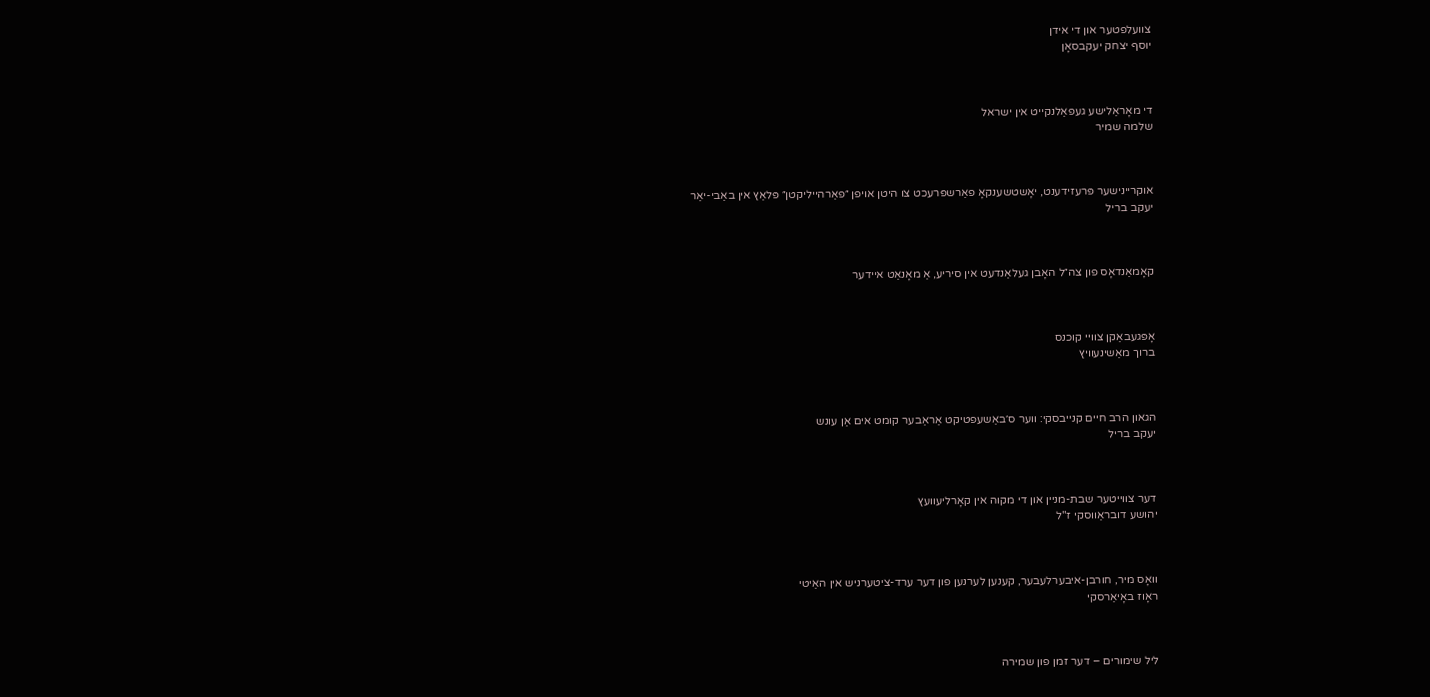צוועלפטער און די אידן
יוסף יצחק יעקבסאָן



די מאָראַלישע געפאַלנקייט אין ישראל
שלמה שמיר



אוקריינישער פּרעזידענט, יאָשטשענקאָ פאַרשפּרעכט צו היטן אויפן ״פאַרהייליקטן״ פּלאַץ אין באַבי-יאַר
יעקב בריל



קאָמאַנדאָס פון צה״ל האָבן געלאַנדעט אין סיריע, אַ מאָנאַט איידער



אָפּגעבאַקן צוויי קוכנס
ברוך מאַשינעוויץ



הגאון הרב חיים קנייבסקי: ווער ס׳באַשעפטיקט אַראַבער קומט אים אַן עונש
יעקב בריל



דער צווייטער שבת-מניין און די מקוה אין קאָרליעוועץ
יהושע דובראַווסקי ז"ל



וואָס מיר, חורבן-איבערלעבער, קענען לערנען פון דער ערד-ציטערניש אין האַיטי
ראָוז באָיאַרסקי



ליל שימורים – דער זמן פון שמירה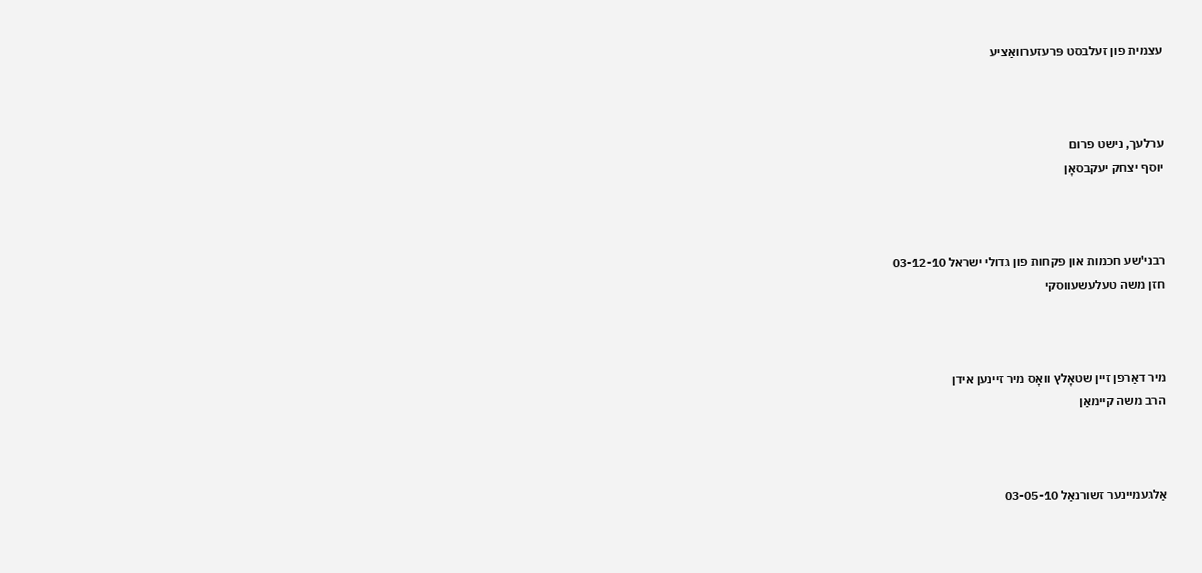עצמית פון זעלבסט פּרעזערוואַציע



ערלעך, נישט פרום
יוסף יצחק יעקבסאָן



רבני'שע חכמות און פקחות פון גדולי ישראל 03-12-10
חזן משה טעלעשעווסקי



מיר דאַרפן זיין שטאָלץ וואָס מיר זיינען אידן
הרב משה קיימאַן



אַלגעמיינער זשורנאַל 03-05-10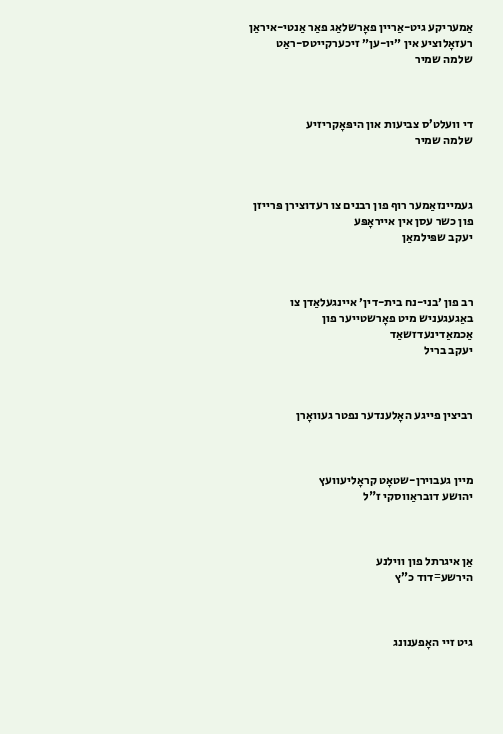אַמעריקע גיט-אַריין פאָרשלאַג פאַר אַנטי-איראַן רעזאָלוציע אין ״יו-ען״ זיכערקייטס-ראַט
שלמה שמיר



די וועלט’ס צביעות און היפּאָקריזיע
שלמה שמיר



געמיינזאַמער רוף פון רבנים צו רעדוצירן פּרייזן פון כשר עסן אין אייראָפּע
יעקב שפּילמאַן



רב פון ׳בני-נח בית-דין׳ איינגעלאַדן צו באַגעגעניש מיט פאָרשטייער פון אַכמאַדינעדזשאַד
יעקב בריל



רביצין פייגע האָלענדער נפטר געוואָרן



מיין געבוירן-שטאָט קראָליעוועץ
יהושע דובראַווסקי ז"ל



אַן איגרתל פון ווילנע
הירשע=דוד כ”ץ



גיט זיי האָפענונג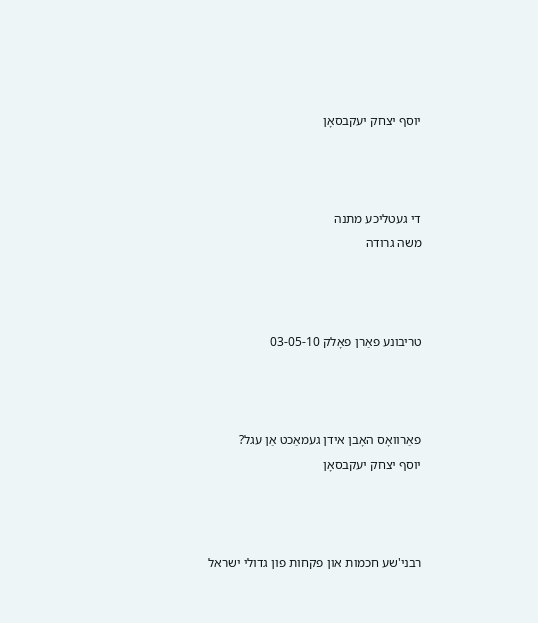יוסף יצחק יעקבסאָן



די געטליכע מתנה
משה גרודה



טריבונע פאַרן פאָלק 03-05-10



פאַרוואָס האָבן אידן געמאַכט אַן עגל?
יוסף יצחק יעקבסאָן



רבני'שע חכמות און פקחות פון גדולי ישראל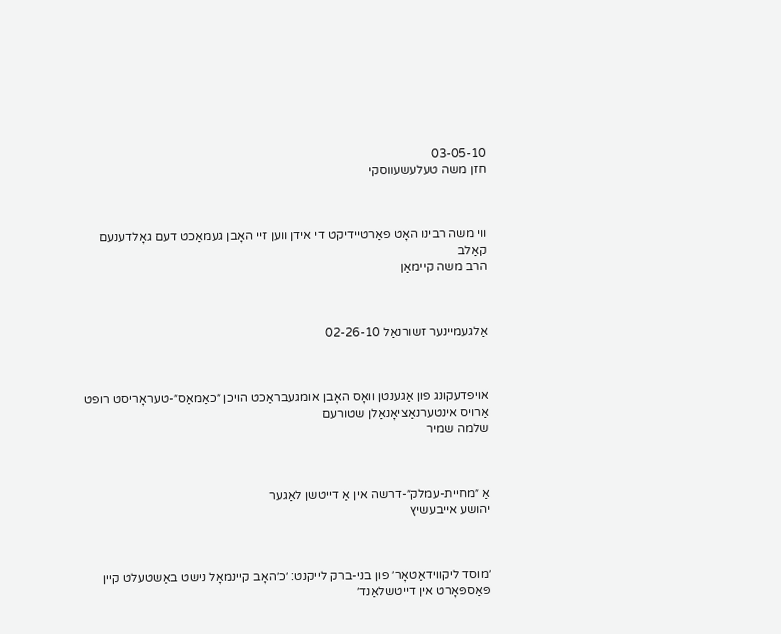03-05-10
חזן משה טעלעשעווסקי



ווי משה רבינו האָט פאַרטיידיקט די אידן ווען זיי האָבן געמאַכט דעם גאָלדענעם קאַלב
הרב משה קיימאַן



אַלגעמיינער זשורנאַל 02-26-10



אויפדעקונג פון אַגענטן וואָס האָבן אומגעבראַכט הויכן ״כאַמאַס״-טעראָריסט רופט אַרויס אינטערנאַציאָנאַלן שטורעם
שלמה שמיר



אַ ״מחיית-עמלק״-דרשה אין אַ דייטשן לאַגער
יהושע אייבעשיץ



׳מוסד ליקווידאַטאָר׳ פון בני-ברק לייקנט: ׳כ׳האָב קיינמאָל נישט באַשטעלט קיין פּאַספּאָרט אין דייטשלאַנד׳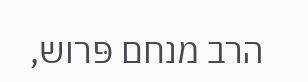הרב מנחם פּרוש,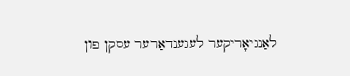לאַנגיאָריקער לעגענדאַרער עסקן פון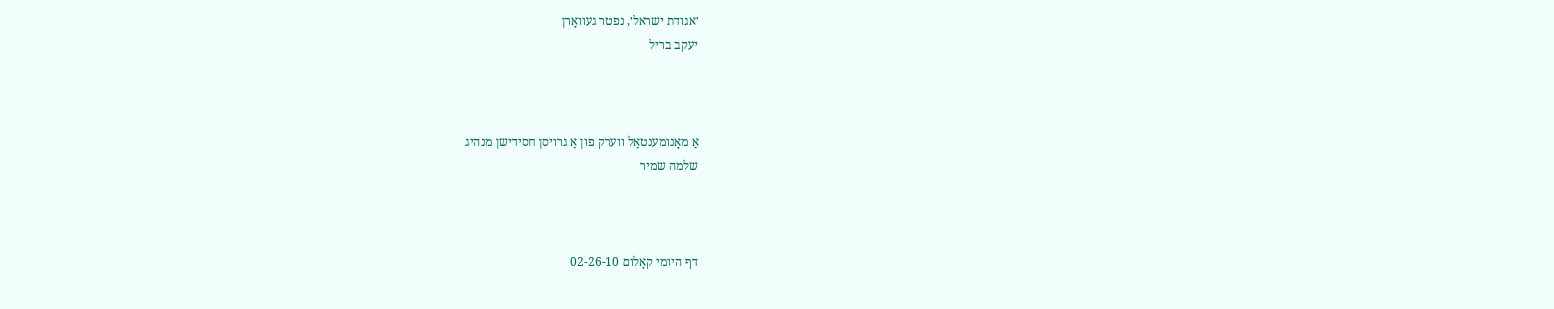׳אגודת ישראל׳, נפטר געוואָרן
יעקב בריל



אַ מאָנומענטאַל ווערק פון אַ גרויסן חסידישן מנהיג
שלמה שמיר



דף היומי קאָלום 02-26-10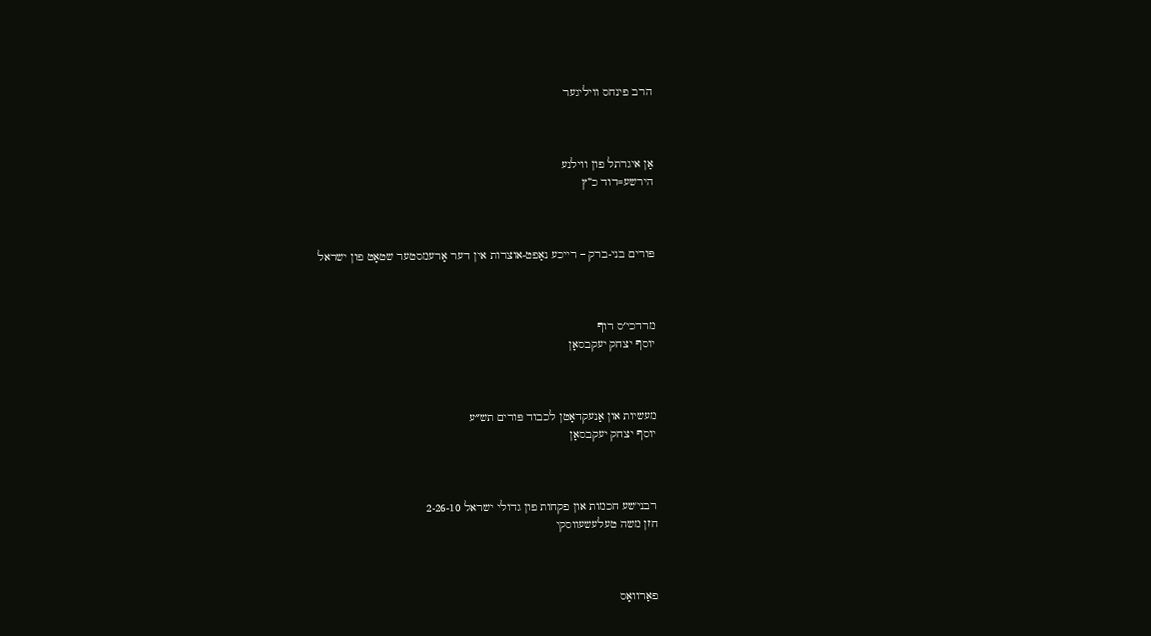הרב פינחס וויליגער



אַן איגרתל פון ווילנע
הירשע=דוד כ”ץ



פּורים בני-ברק – רייכע נאַפט-אוצרות אין דער אָרעמסטער שטאָט פון ישראל



מרדכי׳ס רוף
יוסף יצחק יעקבסאָן



מעשיות און אַנעקדאָטן לכבוד פּורים תש״ע
יוסף יצחק יעקבסאָן



רבני'שע חכמות און פקחות פון גדולי ישראל 2-26-10
חזן משה טעלעשעווסקי



פאַרוואָס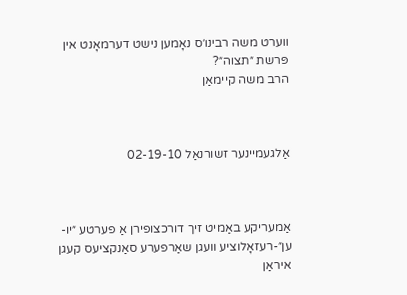ווערט משה רבינו׳ס נאָמען נישט דערמאָנט אין פּרשת ״תצוה״?
הרב משה קיימאַן



אַלגעמיינער זשורנאַל 02-19-10



אַמעריקע באַמיט זיך דורכצופירן אַ פערטע ״יו-ען״-רעזאָלוציע וועגן שאַרפערע סאַנקציעס קעגן איראַן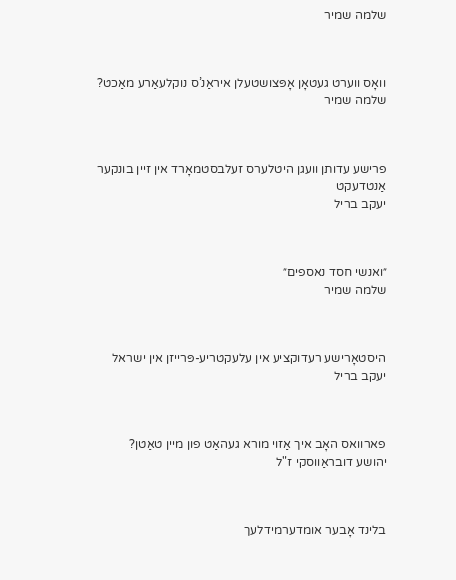שלמה שמיר



וואָס ווערט געטאָן אָפּצושטעלן איראַנ’ס נוקלעאַרע מאַכט?
שלמה שמיר



פרישע עדותן וועגן היטלערס זעלבסטמאָרד אין זיין בונקער אַנטדעקט
יעקב בריל



״ואנשי חסד נאספים״
שלמה שמיר



היסטאָרישע רעדוקציע אין עלעקטריע-פּרייזן אין ישראל
יעקב בריל



פארוואס האָב איך אַזוי מורא געהאַט פון מיין טאַטן?
יהושע דובראַווסקי ז"ל



בלינד אָבער אומדערמידלעך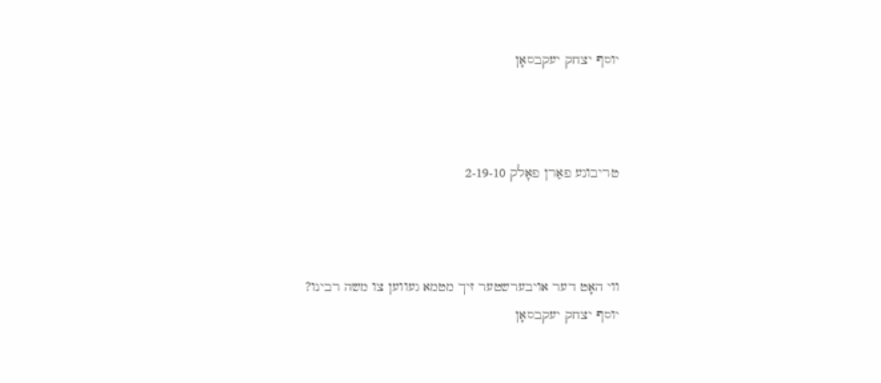יוסף יצחק יעקבסאָן



טריבונע פאַרן פאָלק 2-19-10



ווי האָט דער אויבערשטער זיך מטמא געווען צו משה רבינו?
יוסף יצחק יעקבסאָן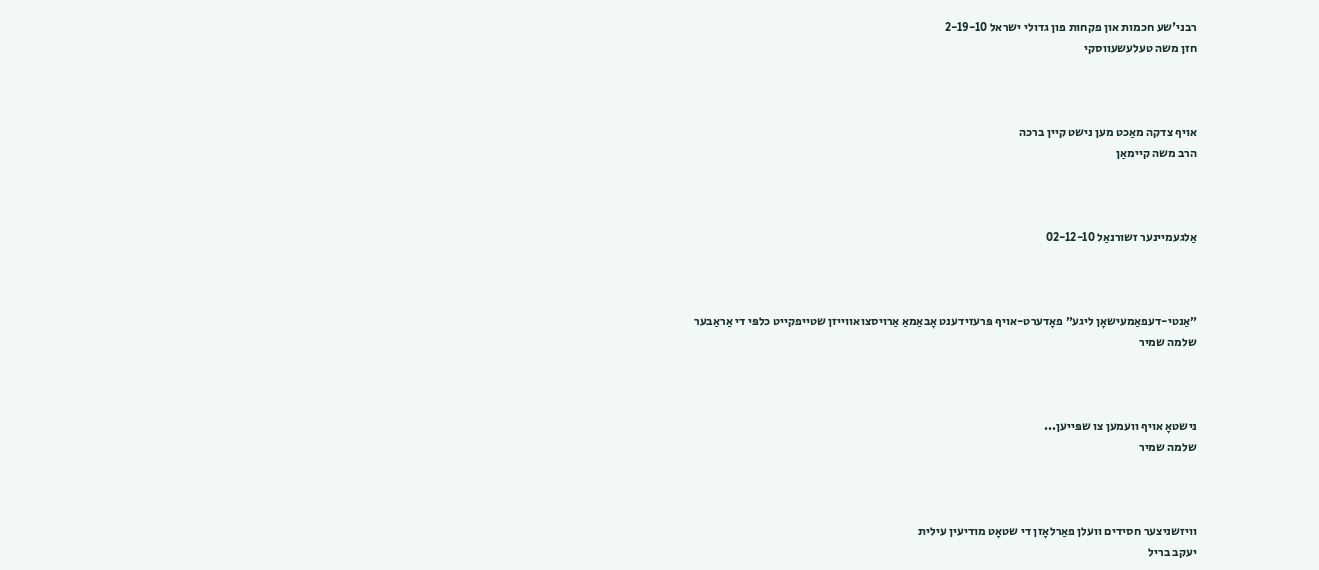רבני'שע חכמות און פקחות פון גדולי ישראל 2-19-10
חזן משה טעלעשעווסקי



אויף צדקה מאַכט מען נישט קיין ברכה
הרב משה קיימאַן



אַלגעמיינער זשורנאַל 02-12-10



״אַנטי-דעפאַמעישאָן ליגע״ פאָדערט-אויף פּרעזידענט אָבאַמאַ אַרויסצואווייזן שטייפקייט כלפּי די אַראַבער
שלמה שמיר



נישטאָ אויף וועמען צו שפּייען...
שלמה שמיר



וויזשניצער חסידים וועלן פאַרלאָזן די שטאָט מודיעין עילית
יעקב בריל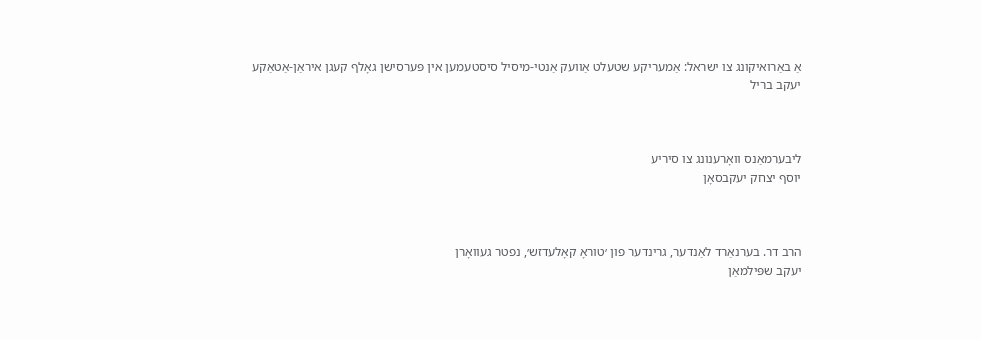אַ באַרואיקונג צו ישראל: אַמעריקע שטעלט אַוועק אַנטי-מיסיל סיסטעמען אין פּערסישן גאָלף קעגן איראַן-אַטאַקע
יעקב בריל



ליבערמאַנס וואָרענונג צו סיריע
יוסף יצחק יעקבסאָן



הרב דר. בערנאַרד לאַנדער, גרינדער פון ׳טוראָ קאָלעדזש׳, נפטר געוואָרן
יעקב שפּילמאַן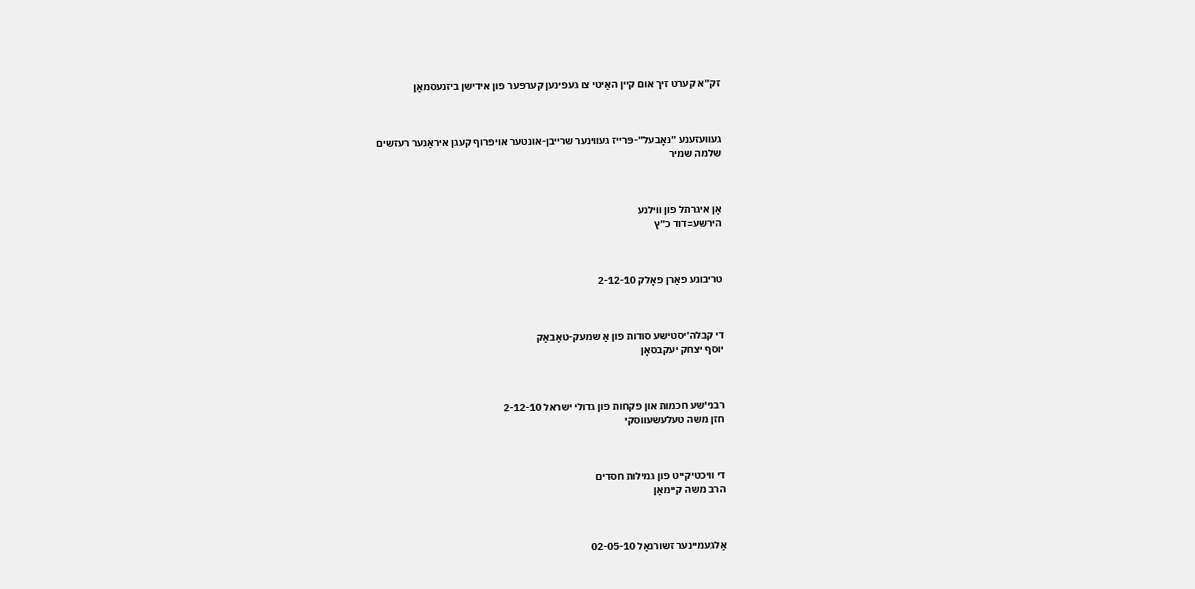זק״א קערט זיך אום קיין האַיטי צו געפינען קערפּער פון אידישן ביזנעסמאַן



געוועזענע ״נאָבעל״-פּרייז געווינער שרייבן-אונטער אויפרוף קעגן איראַנער רעזשים
שלמה שמיר



אַן איגרתל פון ווילנע
הירשע=דוד כ”ץ



טריבונע פאַרן פאָלק 2-12-10



די קבלה׳יסטישע סודות פון אַ שמעק-טאַבאַק
יוסף יצחק יעקבסאָן



רבני'שע חכמות און פקחות פון גדולי ישראל 2-12-10
חזן משה טעלעשעווסקי



די וויכטיקייט פון גמילות חסדים
הרב משה קיימאַן



אַלגעמיינער זשורנאַל 02-05-10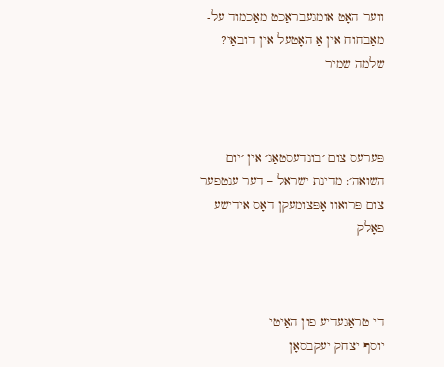ווער האָט אומגעבראַכט מאַכמוד על-מאַבחוח אין אַ האָטעל אין דובאַי?
שלמה שמיר



פּערעס צום ׳בונדעסטאַג׳ אין ׳יום השואה׳: מדינת ישראל – דער ענטפער צום פּרואוו אָפּצומעקן דאָס אידישע פאָלק



די טראַגעדיע פון האַיטי
יוסף יצחק יעקבסאָן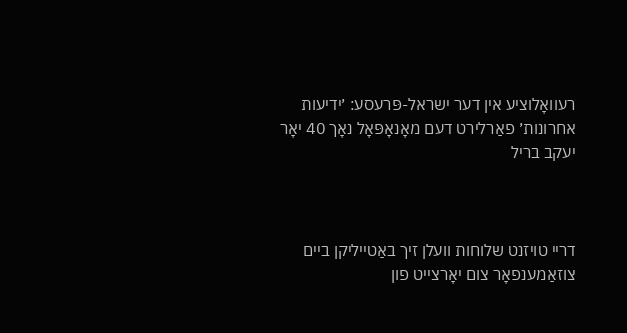רעוואָלוציע אין דער ישראל-פּרעסע: ׳ידיעות אחרונות׳ פאַרלירט דעם מאָנאָפּאָל נאָך 40 יאָר
יעקב בריל



דריי טויזנט שלוחות וועלן זיך באַטייליקן ביים צוזאַמענפאָר צום יאָרצייט פון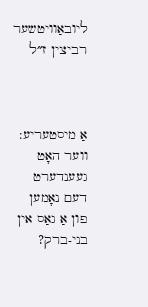ליובאַוויטשער רביצין ז״ל



אַ מיסטעריע: ווער האָט געענדערט דעם נאָמען פון אַ גאַס אין בני-ברק?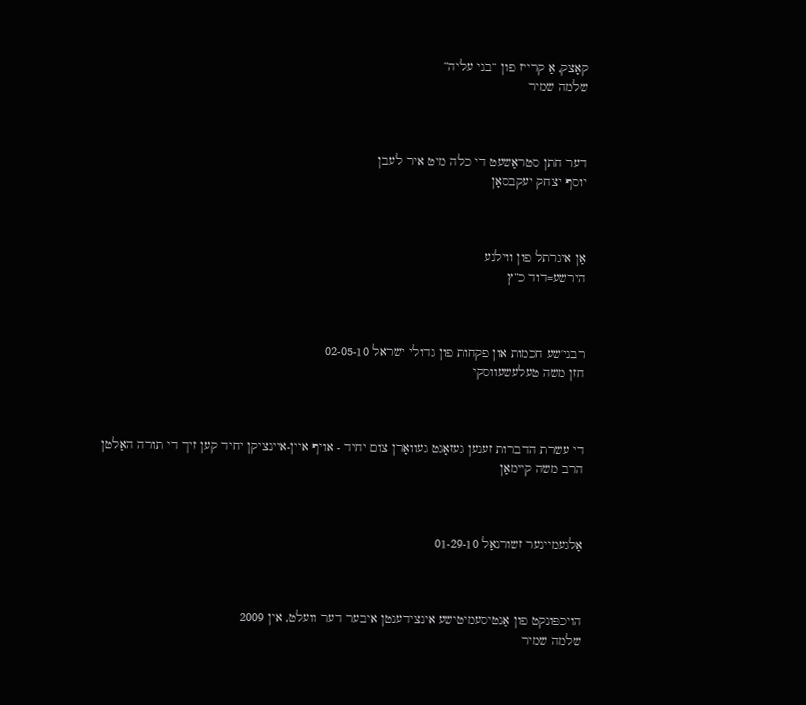קאָצק, אַ קרייז פון “בני עליה”
שלמה שמיר



דער חתן סטראַשעט די כלה מיט איר לעבן
יוסף יצחק יעקבסאָן



אַן איגרתל פון ווילנע
הירשע=דוד כ”ץ



רבני'שע חכמות און פקחות פון גדולי ישראל 02-05-10
חזן משה טעלעשעווסקי



די עשרת הדברות זענען געזאָגט געוואָרן צום יחיד - אויף איין-איינציקן יחיד קען זיך די תורה האַלטן
הרב משה קיימאַן



אַלגעמיינער זשורנאַל 01-29-10



הויכפּונקט פון אַנטיסעמיטישע אינצידענטן איבער דער וועלט, אין 2009
שלמה שמיר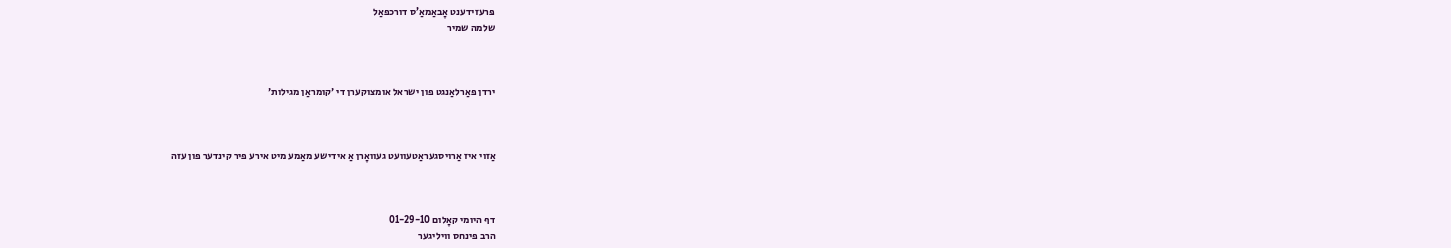פּרעזידענט אָבאַמאַ’ס דורכפאַל
שלמה שמיר



ירדן פאַרלאַנגט פון ישראל אומצוקערן די ׳קומראַן מגילות׳



אַזוי איז אַרויסגעראַטעוועט געוואָרן אַ אידישע מאַמע מיט אירע פיר קינדער פון עזה



דף היומי קאָלום 01-29-10
הרב פינחס וויליגער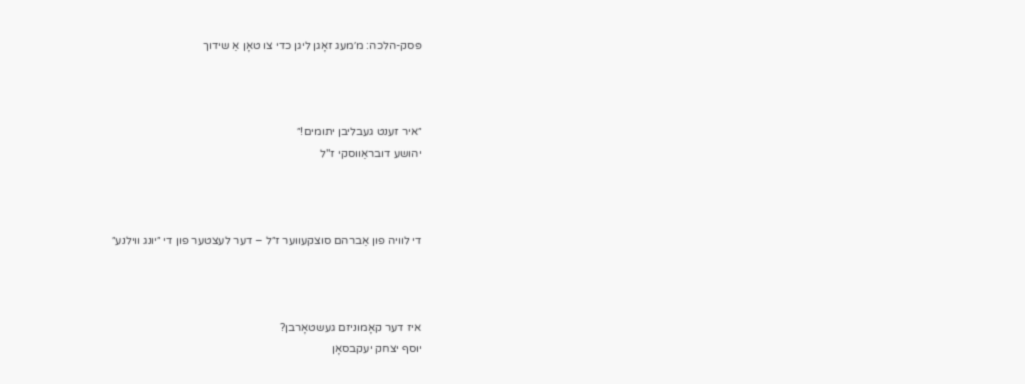פּסק-הלכה: מ׳מעג זאָגן ליגן כדי צו טאָן אַ שידוך



״איר זענט געבליבן יתומים!״
יהושע דובראַווסקי ז"ל



די לוויה פון אַברהם סוצקעווער ז״ל – דער לעצטער פון די ״יונג ווילנע״



איז דער קאָמוניזם געשטאָרבן?
יוסף יצחק יעקבסאָן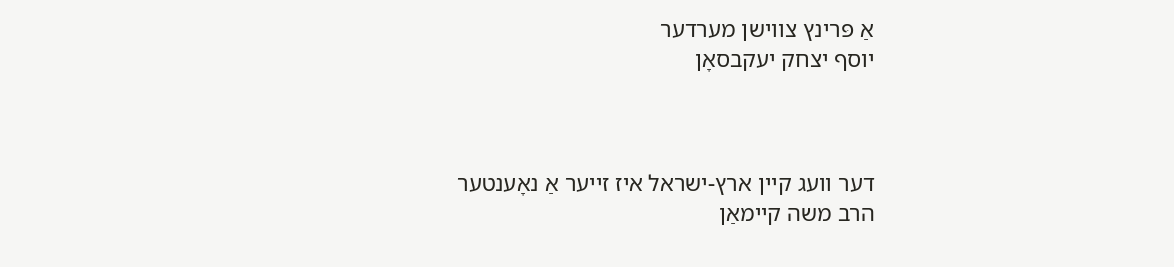אַ פּרינץ צווישן מערדער
יוסף יצחק יעקבסאָן



דער וועג קיין ארץ-ישראל איז זייער אַ נאָענטער
הרב משה קיימאַן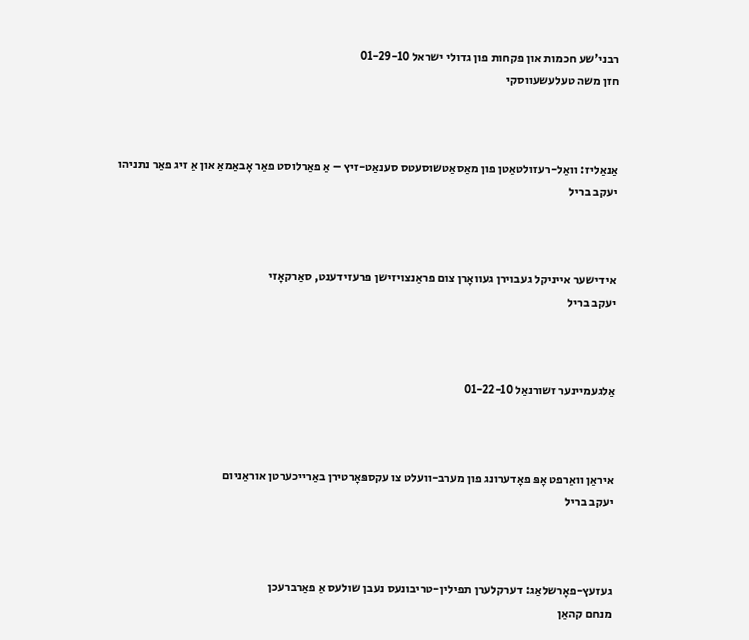רבני'שע חכמות און פקחות פון גדולי ישראל 01-29-10
חזן משה טעלעשעווסקי



אַנאַליז: וואַל-רעזולטאַטן פון מאַסאַטשוסעטס סענאַט-זיץ – אַ פאַרלוסט פאַר אָבאַמאַ און אַ זיג פאַר נתניהו
יעקב בריל



אידישער אייניקל געבוירן געוואָרן צום פראַנצויזישן פּרעזידענט, סאַרקאָזי
יעקב בריל



אַלגעמיינער זשורנאַל 01-22-10



איראַן וואַרפט אָפּ פאָדערונג פון מערב-וועלט צו עקספּאָרטירן באַרייכערטן אוראַניום
יעקב בריל



געזעץ-פאָרשלאַג: דערקלערן תפילין-טריבונעס נעבן שולעס אַ פאַרברעכן
מנחם קהאַן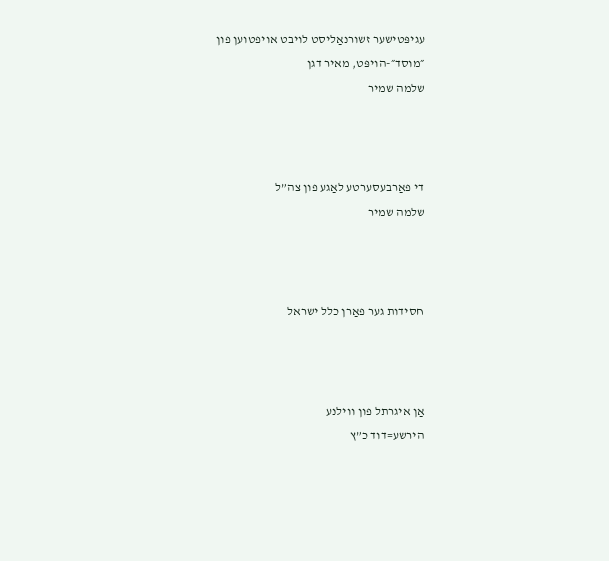עגיפּטישער זשורנאַליסט לויבט אויפטוען פון ״מוסד״-הויפּט, מאיר דגן
שלמה שמיר



די פאַרבעסערטע לאַגע פון צה”ל
שלמה שמיר



חסידות גער פאַרן כלל ישראל



אַן איגרתל פון ווילנע
הירשע=דוד כ”ץ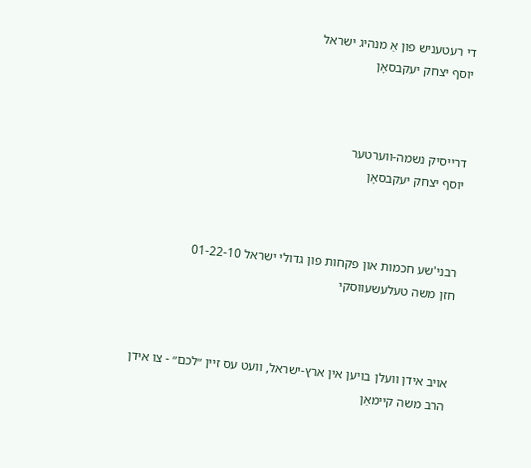די רעטעניש פון אַ מנהיג ישראל
יוסף יצחק יעקבסאָן



דרייסיק נשמה-ווערטער
יוסף יצחק יעקבסאָן



רבני'שע חכמות און פקחות פון גדולי ישראל 01-22-10
חזן משה טעלעשעווסקי



אויב אידן וועלן בויען אין ארץ-ישראל, וועט עס זיין ״לכם״ - צו אידן
הרב משה קיימאַן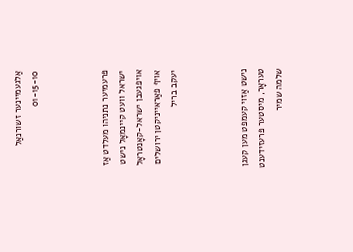אַלגעמיינער זשורנאַל 01-15-10



פּרעמיער נתניהו מעלדט אַז ישראל וועט קיינמאָל נישט אויפגעבן ישראל-קאָנטראָל אויף פאַראייניקטן ירושלים
יעקב בריל



נישט אַזוי קעמפט מען קעגן טעראָר, מיסטער פּרעזידענט
שלמה שמיר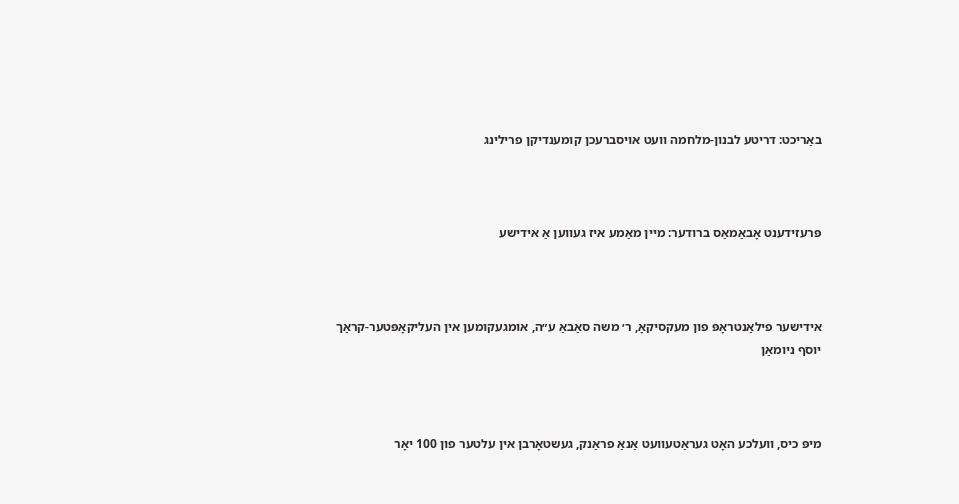באַריכט: דריטע לבנון-מלחמה וועט אויסברעכן קומענדיקן פרילינג



פּרעזידענט אָבאַמאַס ברודער: מיין מאַמע איז געווען אַ אידישע



אידישער פילאַנטראָפּ פון מעקסיקאָ, ר׳ משה סאַבאַ ע״ה, אומגעקומען אין העליקאָפּטער-קראַך
יוסף ניומאַן



מיפּ כיס, וועלכע האָט געראַטעוועט אַנאַ פראַנק, געשטאָרבן אין עלטער פון 100 יאָר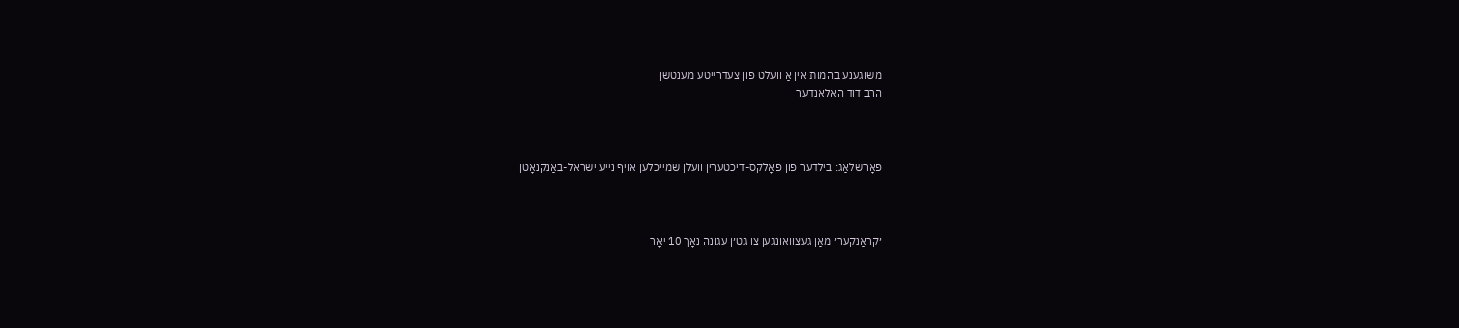משוגענע בהמות אין אַ וועלט פון צעדרייטע מענטשן
הרב דוד האלאנדער



פאָרשלאַג: בילדער פון פאָלקס-דיכטערין וועלן שמייכלען אויף נייע ישראל-באַנקנאָטן



׳קראַנקער׳ מאַן געצוואונגען צו גט׳ן עגונה נאָך 10 יאָר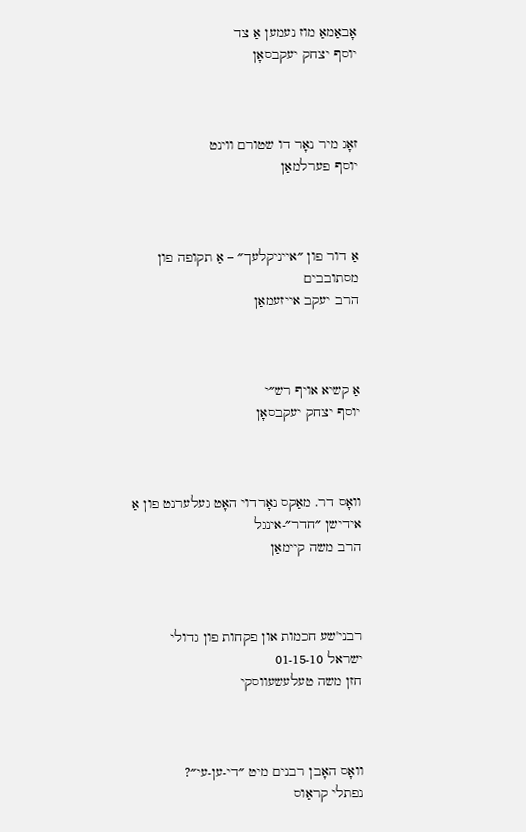אָבאַמאַ מוז נעמען אַ צד
יוסף יצחק יעקבסאָן



זאָג מיר נאָר דו שטורם ווינט
יוסף פערלמאַן



אַ דור פון ״אייניקלעך״ – אַ תקופה פון מסתובבים
הרב יעקב אייזעמאַן



אַ קשיא אויף רש״י
יוסף יצחק יעקבסאָן



וואָס דר. מאַקס נאָרדוי האָט געלערנט פון אַ אידישן ״חדר״-אינגל
הרב משה קיימאַן



רבני'שע חכמות און פקחות פון גדולי ישראל 01-15-10
חזן משה טעלעשעווסקי



וואָס האָבן רבנים מיט ״די-ען-עי״?
נפתלי קראַוס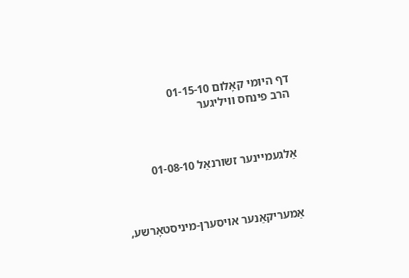דף היומי קאָלום 01-15-10
הרב פינחס וויליגער



אַלגעמיינער זשורנאַל 01-08-10



אַמעריקאַנער אויסערן-מיניסטאָרשע,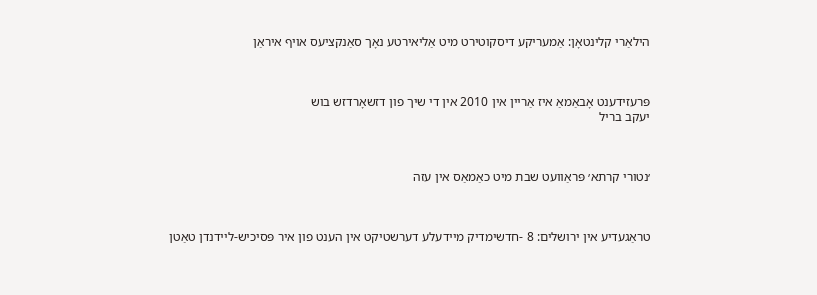הילאַרי קלינטאָן: אַמעריקע דיסקוטירט מיט אַליאירטע נאָך סאַנקציעס אויף איראַן



פּרעזידענט אָבאַמאַ איז אַריין אין 2010 אין די שיך פון דזשאָרדזש בוש
יעקב בריל



׳נטורי קרתא׳ פּראַוועט שבת מיט כאַמאַס אין עזה



טראַגעדיע אין ירושלים: 8 -חדשימדיק מיידעלע דערשטיקט אין הענט פון איר פּסיכיש-ליידנדן טאַטן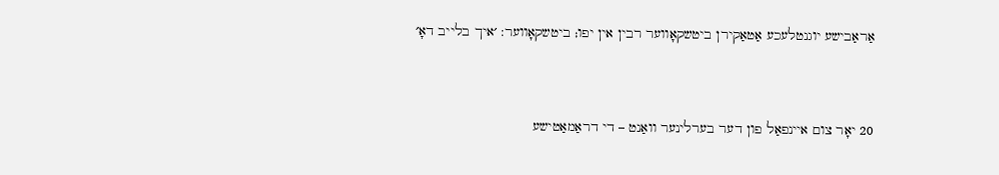אַראַבישע יוגנטלעכע אַטאַקירן ביטשקאָווער רבין אין יפו; ביטשקאָווער: ׳איך בלייב דאָ׳



20 יאָר צום איינפאַל פון דער בערלינער וואַנט – די דראַמאַטישע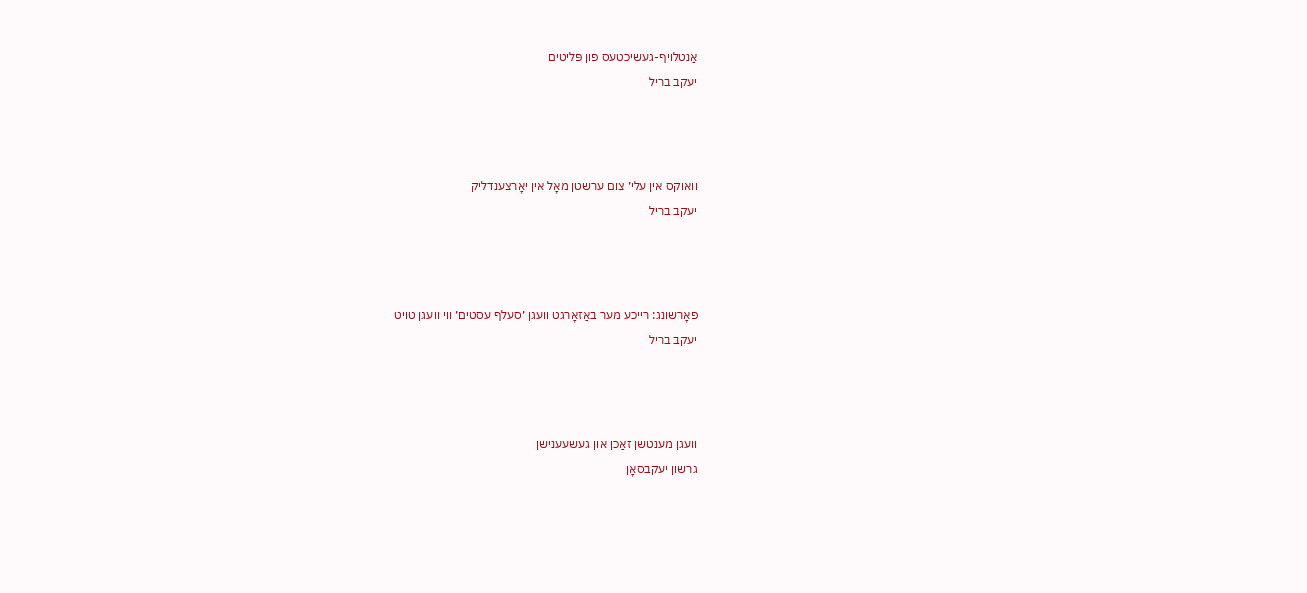אַנטלויף-געשיכטעס פון פּליטים
יעקב בריל



וואוקס אין עלי׳ צום ערשטן מאָל אין יאָרצענדליק
יעקב בריל



פאָרשונג: רייכע מער באַזאָרגט וועגן ׳סעלף עסטים׳ ווי וועגן טויט
יעקב בריל



וועגן מענטשן זאַכן און געשעענישן
גרשון יעקבסאָן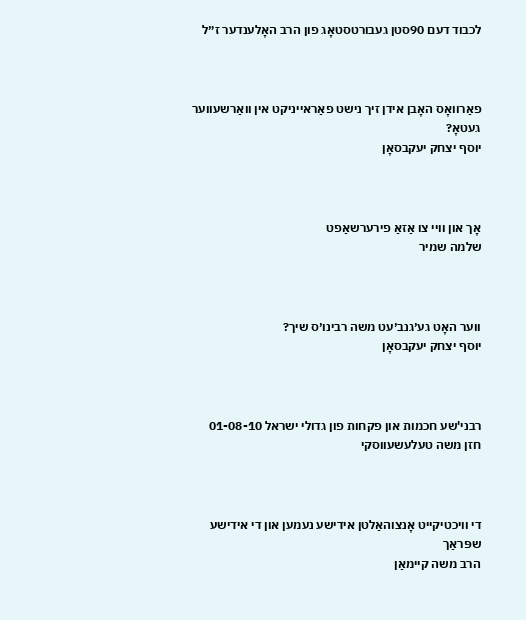לכבוד דעם 90סטן געבורטסטאָג פון הרב האָלענדער ז״ל



פאַרוואָס האָבן אידן זיך נישט פאַראייניקט אין וואַרשעווער געטאָ?
יוסף יצחק יעקבסאָן



אָך און וויי צו אַזאַ פירערשאַפט
שלמה שמיר



ווער האָט גע׳גנב׳עט משה רבינו׳ס שיך?
יוסף יצחק יעקבסאָן



רבני'שע חכמות און פקחות פון גדולי ישראל 01-08-10
חזן משה טעלעשעווסקי



די וויכטיקייט אָנצוהאַלטן אידישע נעמען און די אידישע שפּראַך
הרב משה קיימאַן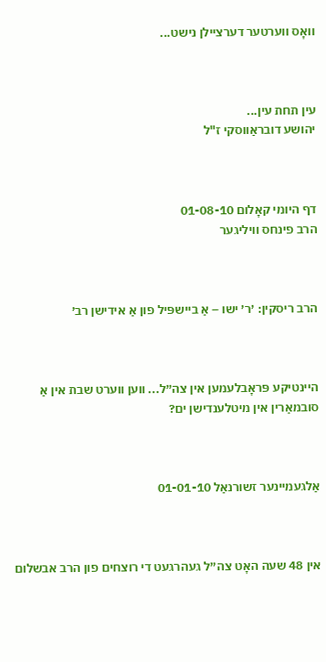וואָס ווערטער דערציילן נישט...



עין תחת עין...
יהושע דובראַווסקי ז"ל



דף היומי קאָלום 01-08-10
הרב פינחס וויליגער



הרב ריסקין: ׳ר׳ ישו – אַ ביישפּיל פון אַ אידישן רב׳



היינטיקע פּראָבלעמען אין צה״ל... ווען ווערט שבת אין אַ סובמאַרין אין מיטלענדישן ים?



אַלגעמיינער זשורנאַל 01-01-10



אין 48 שעה האָט צה״ל געהרגעט די רוצחים פון הרב אבשלום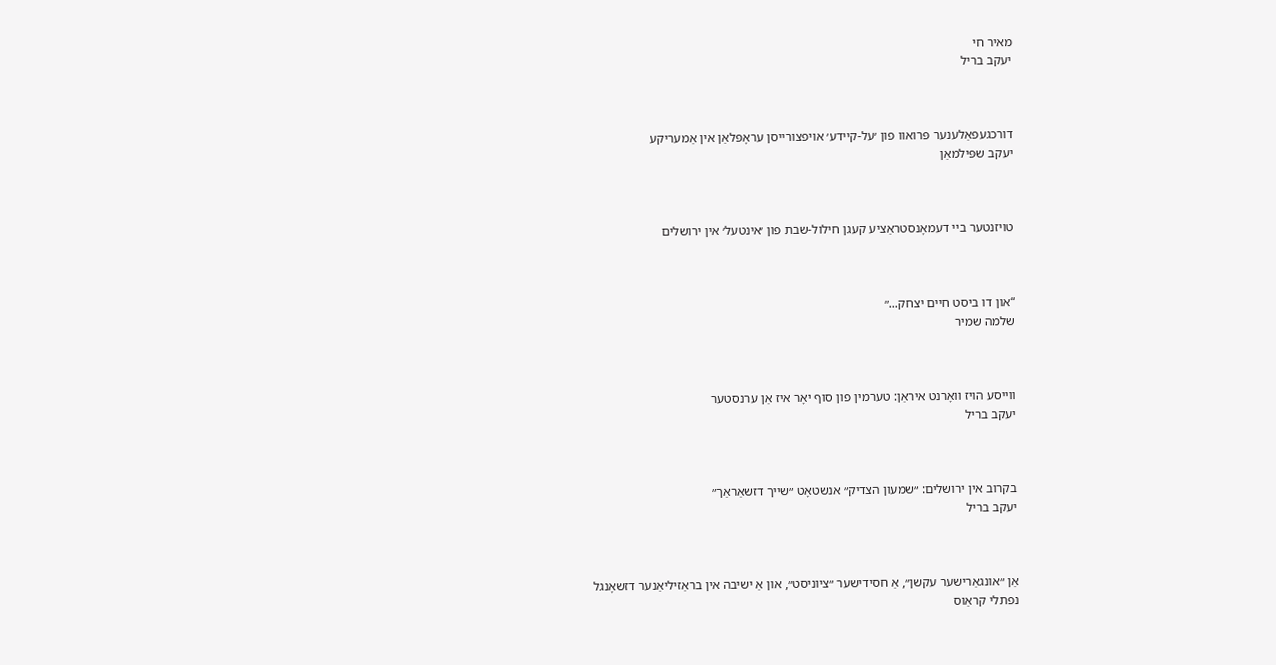מאיר חי
יעקב בריל



דורכגעפאַלענער פּרואוו פון ׳על-קיידע׳ אויפצורייסן עראָפּלאַן אין אַמעריקע
יעקב שפּילמאַן



טויזנטער ביי דעמאָנסטראַציע קעגן חילול-שבת פון ׳אינטעל׳ אין ירושלים



“און דו ביסט חיים יצחק...״
שלמה שמיר



ווייסע הויז וואָרנט איראַן: טערמין פון סוף יאָר איז אַן ערנסטער
יעקב בריל



בקרוב אין ירושלים: ״שמעון הצדיק״ אנשטאָט ״שייך דזשאַראַך״
יעקב בריל



אַן ״אונגאַרישער עקשן״, אַ חסידישער ״ציוניסט״, און אַ ישיבה אין בראַזיליאַנער דזשאָנגל
נפתלי קראַוס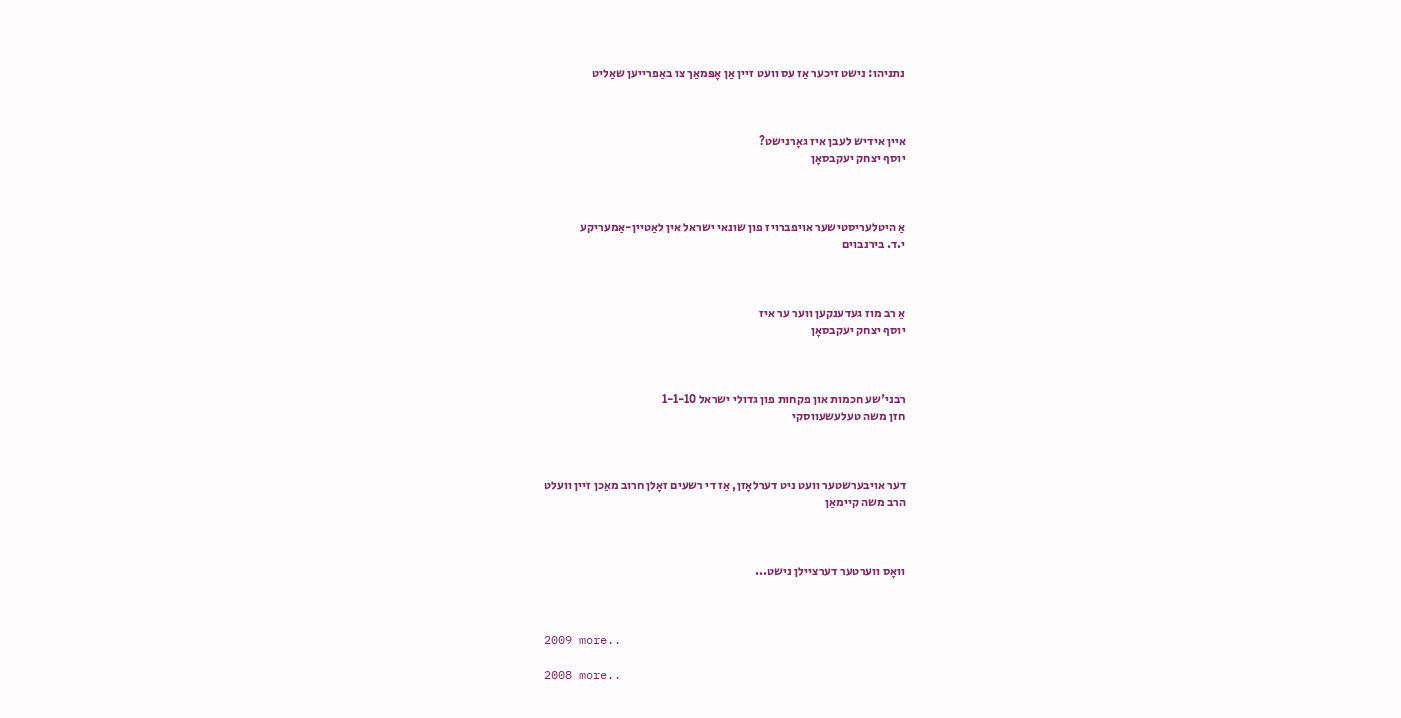נתניהו: נישט זיכער אַז עס וועט זיין אַן אָפּמאַך צו באַפרייען שאַליט



איין אידיש לעבן איז גאָרנישט?
יוסף יצחק יעקבסאָן



אַ היטלעריסטישער אויפברויז פון שונאי ישראל אין לאַטיין-אַמעריקע
י.ד. בירנבוים



אַ רב מוז געדענקען ווער ער איז
יוסף יצחק יעקבסאָן



רבני'שע חכמות און פקחות פון גדולי ישראל 1-1-10
חזן משה טעלעשעווסקי



דער אויבערשטער וועט ניט דערלאָזן, אַז די רשעים זאָלן חרוב מאַכן זיין וועלט
הרב משה קיימאַן



וואָס ווערטער דערציילן נישט...



2009 more..

2008 more..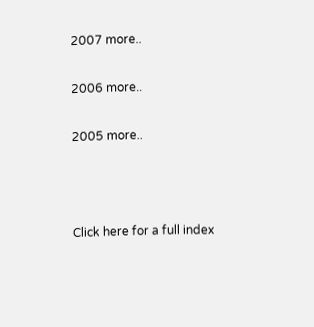2007 more..

2006 more..

2005 more..



Click here for a full index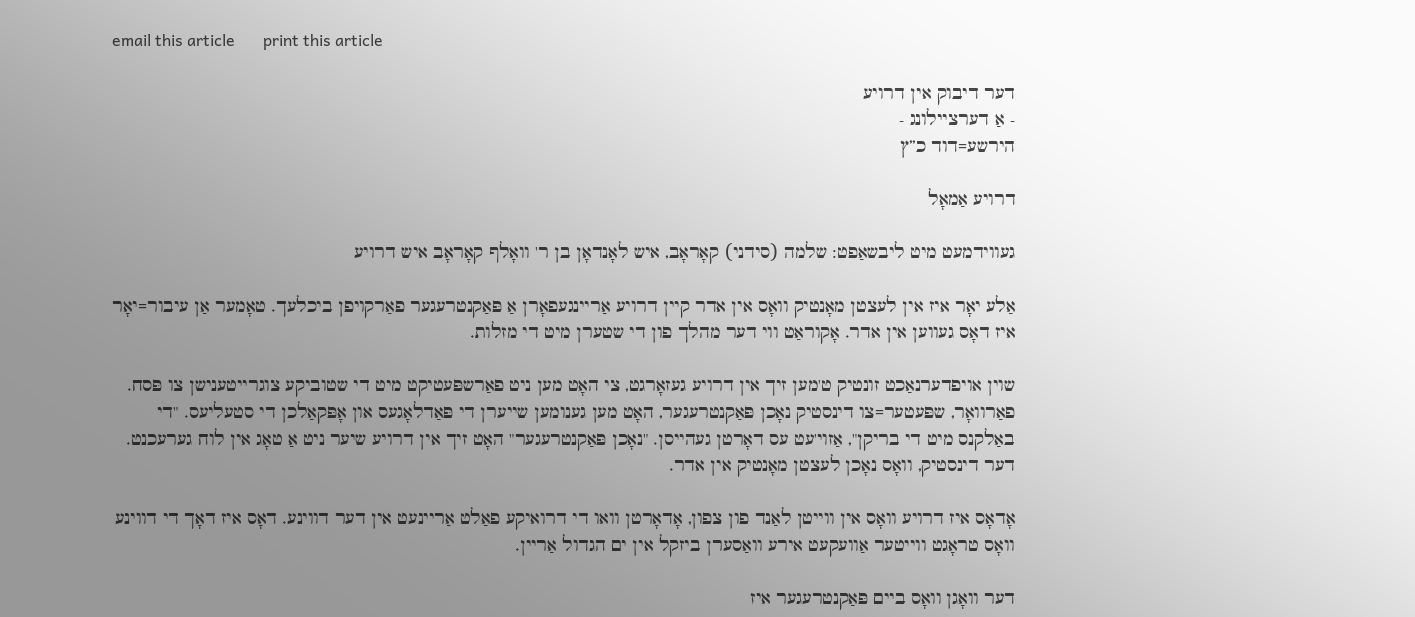email this article       print this article

דער דיבוק אין דרויע
- אַ דערציילונג -
הירשע=דוד כ”ץ

דרויע אַמאָל

געווידמעט מיט ליבשאַפט: שלמה (סידני) קאָראָב, איש לאָנדאָן בן ר' וואָלף קאָראָב איש דרויע

אַלע יאָר איז אין לעצטן מאָנטיק וואָס אין אדר קיין דרויע אַריינגעפאָרן אַ פּאַקנטרעגער פאַרקויפן ביכלעך. טאָמער אַן עיבור=יאָר איז דאָס געווען אין אדר. אָקוראַט ווי דער מהלך פון די שטערן מיט די מזלות.

שוין אויפדערנאַכט זונטיק ט'מען זיך אין דרויע געזאָרגט, צי האָט מען ניט פאַרשפּעטיקט מיט די שטוביקע צוגרייטענישן צו פּסח. פאַרוואָר, שפּעטער=צו דינסטיק נאָכן פּאַקנטרעגער, האָט מען גענומען שייערן די פּאַדלאָגעס און אָפּקאַלכן די סטעליעס. "די באַלקנס מיט די בריקן", אַזוי'עט עס דאָרטן געהייסן. "נאָכן פּאַקנטרעגער" האָט זיך אין דרויע שיער ניט אַ טאָג אין לוח גערעכנט. דער דינסטיק, וואָס נאָכן לעצטן מאָנטיק אין אדר.

אָדאָס איז דרויע וואָס אין ווייטן לאַנד פון צפון, אָדאָרטן וואו די דרואיקע פאַלט אַריינעט אין דער דווינע. דאָס איז דאָך די דווינע וואָס טראָגט ווייטער אַוועקעט אירע וואַסערן ביזקל אין ים הגדול אַריין.

דער וואָגן וואָס ביים פּאַקנטרעגער איז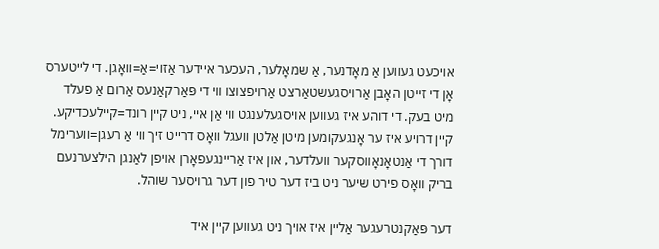אויכעט געווען אַ מאָדנער, אַ שמאָלער, העכער איידער אַזוי=אַ=וואָגן. די לייטערס אָן די זייטן האָבן אַרויסגעשטאַרצט אַרויפצוצו ווי די פּאַרקאַנעס אַרום אַ פעלד מיט בעק. די דוהע איז געווען אויסגעלענגט ווי אַן איי, ניט קיין רונד=קיילעכדיקע. קיין דרויע איז ער אָנגעקומען מיטן אַלטן וועגל וואָס דרייט זיך ווי אַ רעגן=ווערימל דורך די אַנטאָנאָווסקער וועלדער, און איז אַריינגעפאָרן אויפן לאַנגן הילצערנעם בריק וואָס פירט שיער ניט ביז דער טיר פון דער גרויסער שוהל.

דער פּאַקנטרעגער אַליין איז אויך ניט געווען קיין איד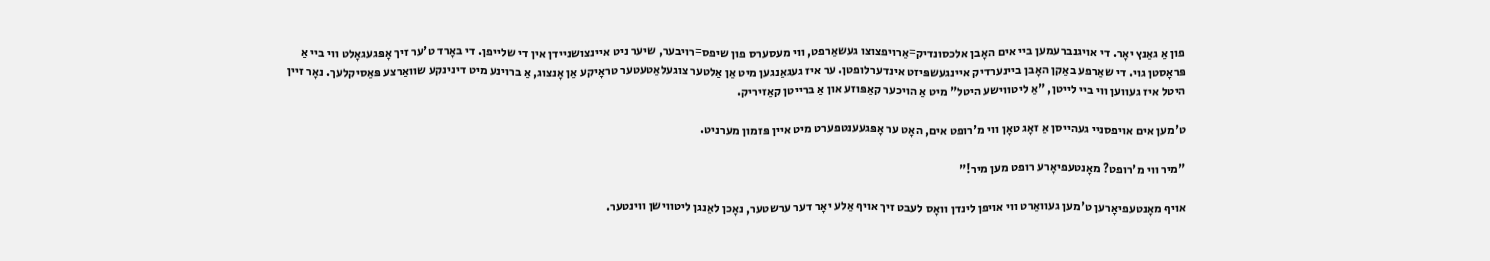פון אַ גאַנץ יאָר. די אויגנברעמען ביי אים האָבן אלכסונדיק=אַרויפצוצו געשאַרפט, ווי מעסערס פון שיפס=רויבער, שיער ניט איינצושניידן אין די שלייפן. די באָרד ט'ער זיך אָפּגעגאָלט ווי ביי אַ פּראָסטן גוי. די שאַרפע באַקן האָבן ביינערדיק איינגעשפּיזט אינדערלופטן. ער איז געגאַנגען מיט אַן אַלטער צוגעלאַטעטער טראָיקע אַן אָנצוג, אַ ברוינע מיט דינינקע שוואַרצע פּאַסיקלעך. נאָר זיין היטל איז געווען ווי ביי לייטן, "אַ ליטווישע היטל" מיט אַ הויכער קאַפּוזע און אַ ברייטן קאַזיריק.

ט'מען אים אויפסניי געהייסן אַ זאָג טאָן ווי מ'רופט אים, האָט ער אָפּגעענטפערט מיט איין פּזמון מערניט.

"מיר ווי מ'רופט? מאָנטעפיאָרע רופט מען מיר!"

אויף מאָנטעפיאָרען ט'מען געוואַרט ווי אויפן לינדן וואָס לעבט זיך אויף אַלע יאָר דער ערשטער, נאָכן לאַנגן ליטווישן ווינטער.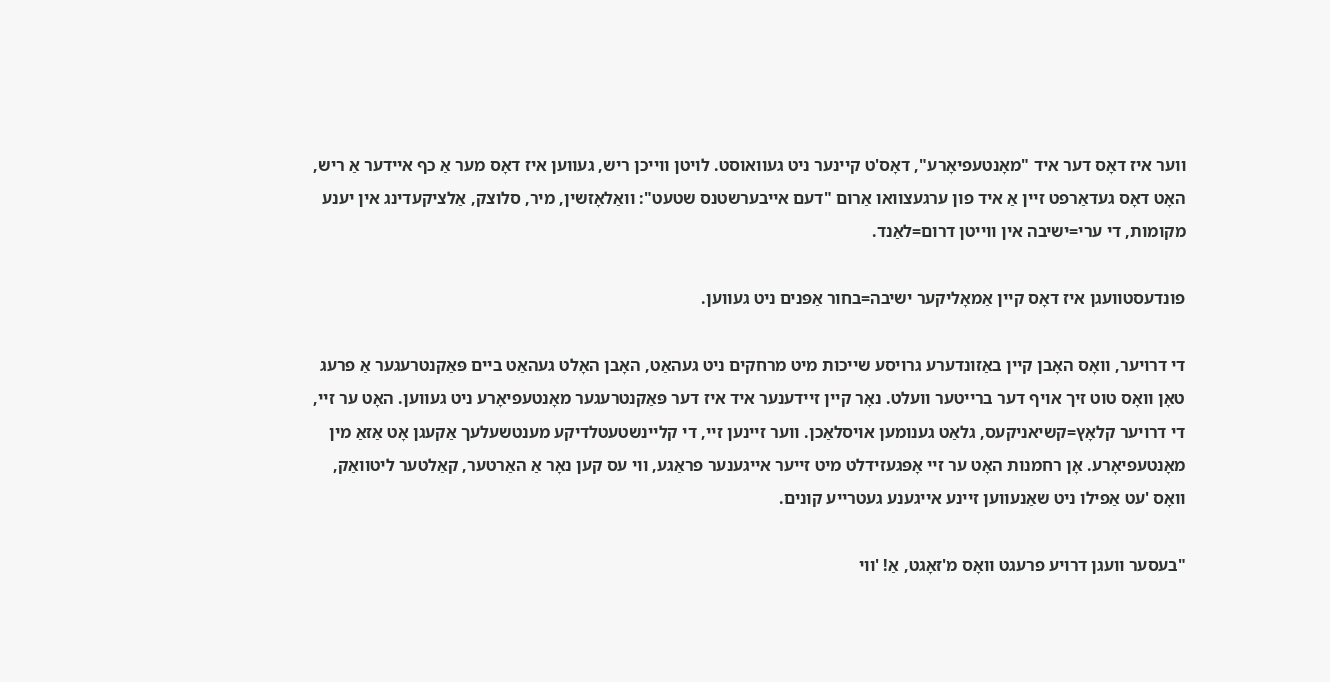ווער איז דאָס דער איד "מאָנטעפיאָרע", דאָס'ט קיינער ניט געוואוסט. לויטן ווייכן ריש, געווען איז דאָס מער אַ כף איידער אַ ריש, האָט דאָס געדאַרפט זיין אַ איד פון ערגעצוואו אַרום "דעם אייבערשטנס שטעט": וואַלאָזשין, מיר, סלוצק, אַלציקעדינג אין יענע מקומות, די ערי=ישיבה אין ווייטן דרום=לאַנד.

פונדעסטוועגן איז דאָס קיין אַמאָליקער ישיבה=בחור אַפּנים ניט געווען.

די דרויער, וואָס האָבן קיין באַזונדערע גרויסע שייכות מיט מרחקים ניט געהאַט, האָבן האָלט געהאַט ביים פּאַקנטרעגער אַ פרעג טאָן וואָס טוט זיך אויף דער ברייטער וועלט. נאָר קיין זיידענער איד איז דער פּאַקנטרעגער מאָנטעפיאָרע ניט געווען. האָט ער זיי, די דרויער קלאָץ=קשיאניקעס, גלאַט גענומען אויסלאַכן. ווער זיינען זיי, די קליינשטעטלדיקע מענטשעלעך אַקעגן אָט אַזאַ מין מאָנטעפיאָרע. אָן רחמנות האָט ער זיי אָפּגעזידלט מיט זייער אייגענער פראַגע, ווי עס קען נאָר אַ האַרטער, קאַלטער ליטוואַק, וואָס 'עט אַפילו ניט שאַנעווען זיינע אייגענע געטרייע קונים.

"בעסער וועגן דרויע פרעגט וואָס מ'זאָגט, אַ! 'ווי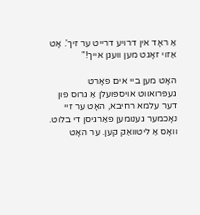אַ ראָד אין דרויע דרייט ער זיך'. אָט אַזוי זאָגט מען וועגן אייך!"

האָט מען ביי אים פאָרט געפּרואווט אויספּועלן אַ גרוס פון דער עלמא רחיבא, האָט ער זיי נאָכמער גענומען פאַרגיסן די בלוט. וואָס אַ ליטוואַק קען. ער האָט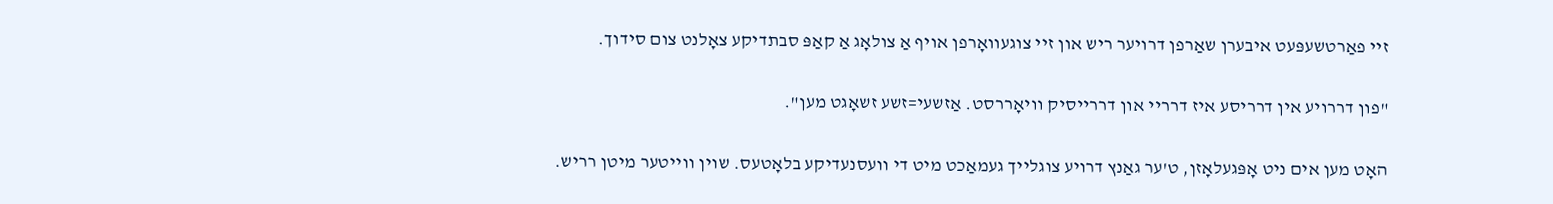זיי פאַרטשעפּעט איבערן שאַרפן דרויער ריש און זיי צוגעוואָרפן אויף אַ צולאָג אַ קאַפּ סבתדיקע צאָלנט צום סידוך.

"פון דררויע אין דרריסע איז דרריי און דררייסיק וויאָררסט. אַזשעי=זשע זשאָגט מען".

האָט מען אים ניט אָפּגעלאָזן, ט'ער גאַנץ דרויע צוגלייך געמאַכט מיט די וועסנעדיקע בלאָטעס. שוין ווייטער מיטן רריש.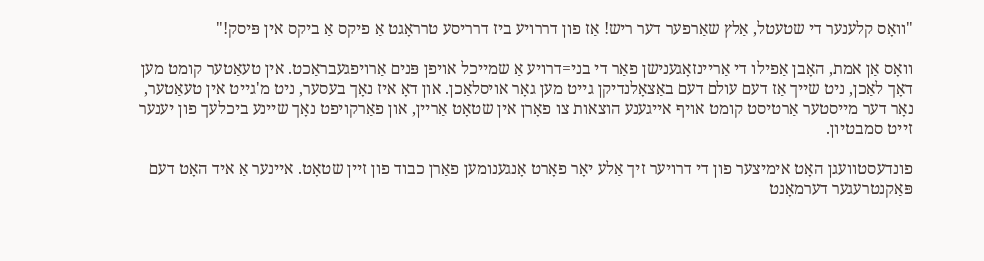"וואָס קלענער די שטעטל, אַלץ שאַרפער דער ריש! אַז פון דררויע ביז דרריסע טרראָגט אַ פיקס אַ ביקס אין פּיסק!"

וואָס אַן אמת, האָבן אַפילו די אַריינזאָגענישן פאַר די בני=דרויע אַ שמייכל אויפן פּנים אַרויפגעבראַכט. אין טעאַטער קומט מען דאָך לאַכן, ניט שייך אַז דעם עולם דעם באַצאָלנדיקן גייט מען גאָר אויסלאַכן. און דאָ איז נאָך בעסער, ניט מ'גייט אין טעאַטער, נאָר דער מייסטער אַרטיסט קומט אויף אייגענע הוצאות צו פאָרן אין שטאָט אַריין, און פאַרקויפט נאָך שיינע ביכלעך פון יענער זייט סמבטיון.

פונדעסטוועגן האָט אימיצער פון די דרויער זיך אַלע יאָר פאָרט אָנגענומען פאַרן כבוד פון זיין שטאָט. איינער אַ איד האָט דעם פּאַקנטרעגער דערמאָנט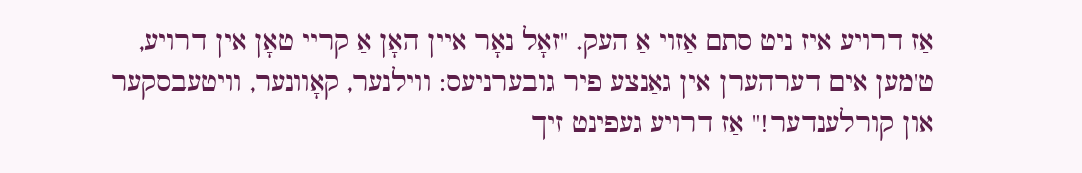אַז דרויע איז ניט סתם אַזוי אַ העק. "זאָל נאָר איין האָן אַ קריי טאָן אין דרויע, ט'מען אים דערהערן אין גאַנצע פיר גובערניעס: ווילנער, קאָוונער, וויטעבסקער און קורלענדער!" אַז דרויע געפינט זיך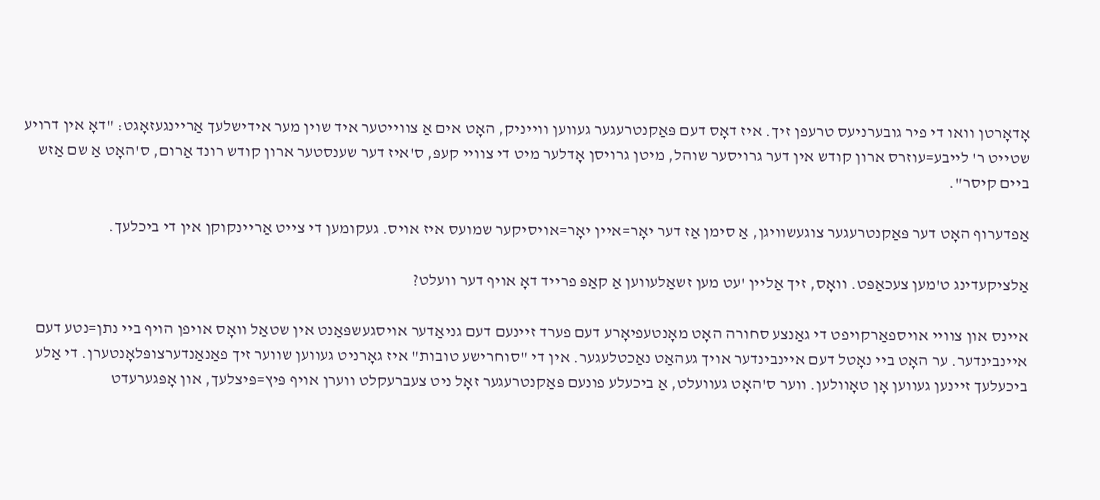אָדאָרטן וואו די פיר גובערניעס טרעפן זיך. איז דאָס דעם פּאַקנטרעגער געווען ווייניק, האָט אים אַ צווייטער איד שוין מער אידישלעך אַריינגעזאָגט: "דאָ אין דרויע שטייט ר' לייבע=עוזרס ארון קודש אין דער גרויסער שוהל, מיטן גרויסן אָדלער מיט די צוויי קעפּ, ס'איז דער שענסטער ארון קודש רונד אַרום, ס'האָט אַ שם אַזש ביים קיסר".

אַפדערוף האָט דער פּאַקנטרעגער צוגעשוויגן, אַ סימן אַז דער יאָר=איין יאָר=אויסיקער שמועס איז אויס. געקומען די צייט אַריינקוקן אין די ביכלעך.

אַלציקעדינג ט'מען צעכאַפּט. וואָס, זיך אַליין 'עט מען זשאַלעווען אַ קאַפּ פרייד דאָ אויף דער וועלט?

איינס און צוויי אויספאַרקויפט די גאַנצע סחורה האָט מאָנטעפיאָרע דעם פערד זיינעם דעם גניאַדער אויסגעשפּאַנט אין שטאַל וואָס אויפן הויף ביי נתן=נטע דעם איינבינדער. ער האָט ביי נאָטל דעם איינבינדער אויך געהאַט נאַכטלעגער. אין די "סוחרישע טובות" איז גאָרניט געווען שווער זיך פאַנאַנדערצופּלאָנטערן. די אַלע ביכעלעך זיינען געווען אָן טאָוולען. ווער ס'האָט געוועלט, אַ ביכעלע פונעם פּאַקנטרעגער זאָל ניט צעברעקלט ווערן אויף פּיץ=פּיצלעך, און אָפּגערעדט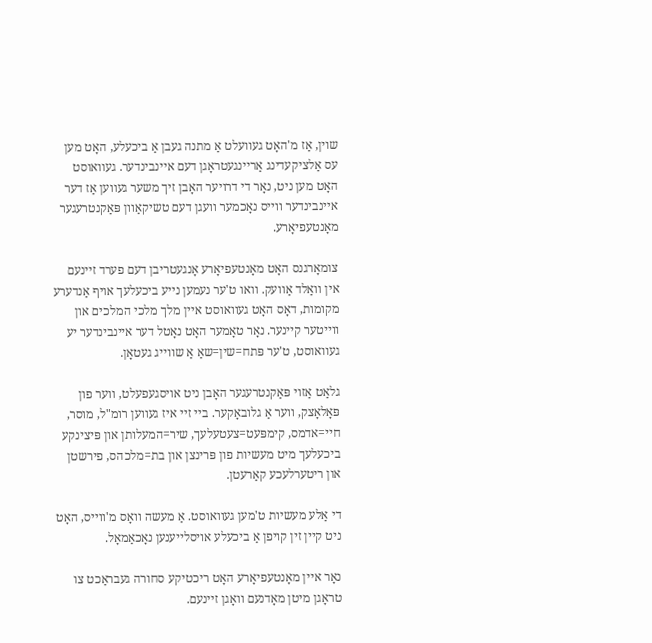שוין, אַז מ'האָט געוועלט אַ מתנה געבן אַ ביכעלע, האָט מען עס אַלציקעדינג אַריינגעטראָגן דעם איינבינדער. געוואוסט האָט מען ניט, נאָר די דרויער האָבן זיך משער געווען אַז דער איינבינדער ווייס נאָכמער וועגן דעם טשיקאַוון פּאַקנטרעגער מאָנטעפיאָרע.

צומאָרגנס האָט מאָנטעפיאָרע אָנגעטריבן דעם פערד זיינעם אין וואַלד אַוועק. וואו ט'ער נעמען נייע ביכעלעך אויף אַנדערע מקומות, דאָס האָט געוואוסט איין מלך מלכי המלכים און ווייטער קיינער. נאָר טאָמער האָט נאָטל דער איינבינדער יע געוואוסט, ט'ער פּתח=שין=שאַ אַ שווייג געטאָן.

גלאַט אַזוי פּאַקנטרעגער האָבן ניט אויסגעפעלט, ווער פון פּאָלאָצק, ווער אַ גלובאָקער. ביי זיי איז געווען רומ"ל, מוסר, חיי=אדמס, קימפּעט=צעטעלעך, שיר=המעלותן און פּיצינקע ביכעלעך מיט מעשיות פון פּרינצן און בת=מלכהס, פירשטן און ריטערלעכע קאַרעטן.

די אַלע מעשיות ט'מען געוואוסט. אַ מעשה וואָס מ'ווייס, האָט ניט קיין זין קויפן אַ ביכעלע אויסלייענען נאָכאַמאָל.

נאָר איין מאָנטעפיאָרע האָט ריכטיקע סחורה געבראַכט צו טראָגן מיטן מאָדנעם וואָגן זיינעם.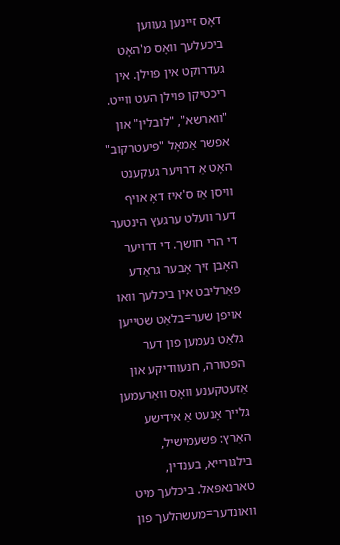דאָס זיינען געווען ביכעלעך וואָס מ'האָט געדרוקט אין פּוילן. אין ריכטיקן פּוילן העט ווייט. "ווארשא", "לובלין" און אפשר אַמאָל "פּיעטרקוב" האָט אַ דרויער געקענט וויסן אַז ס'איז דאָ אויף דער וועלט ערגעץ הינטער די הרי חושך. די דרויער האָבן זיך אָבער גראַדע פאַרליבט אין ביכלעך וואו אויפן שער=בלאַט שטייען גלאַט נעמען פון דער הפטורה, חנעוודיקע און אַזעטקענע וואָס וואַרעמען גלייך אָנעט אַ אידישע האַרץ: פּשעמישיל, בילגורייא, בענדין, טארנאפּאל. ביכלעך מיט וואונדער=מעשהלעך פון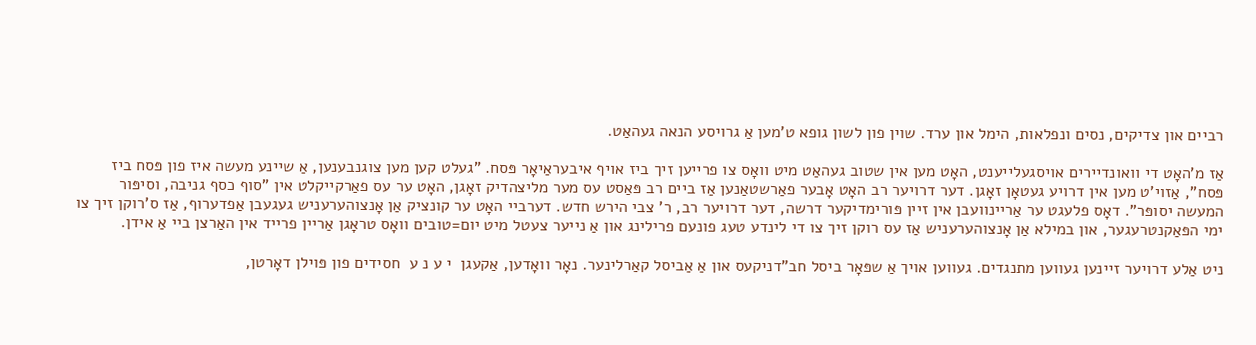רביים און צדיקים, נסים ונפלאות, הימל און ערד. שוין פון לשון גופא ט'מען אַ גרויסע הנאה געהאַט.

אַז מ'האָט די וואונדיירים אויסגעלייענט, האָט מען אין שטוב געהאַט מיט וואָס צו פרייען זיך ביז אויף איבעראַיאָר פּסח. "געלט קען מען צוגנבענען, אַ שיינע מעשה איז פון פּסח ביז פּסח", אַזוי'ט מען אין דרויע געטאָן זאָגן. דער דרויער רב האָט אָבער פאַרשטאַנען אַז ביים רב פּאַסט עס מער מליצהדיק זאָגן, האָט ער עס פאַרקייקלט אין "סוף כסף גניבה, וסיפּור המעשה יסופּר". דאָס פלעגט ער אַריינוועבן אין זיין פּורימדיקער דרשה, דער דרויער רב, ר' צבי הירש חדש. דערביי האָט ער קונציק אַן אָנצוהערעניש געגעבן אַפדערוף, אַז ס'רוקן זיך צו ימי הפּאַקנטרעגער, און במילא אַן אָנצוהערעניש אַז עס רוקן זיך צו די לינדע טעג פונעם פרילינג און אַ נייער צעטל מיט יום=טובים וואָס טראָגן אַריין פרייד אין האַרצן ביי אַ אידן.

ניט אַלע דרויער זיינען געווען מתנגדים. געווען אויך אַ שפּאָר ביסל חב"דניקעס און אַ אַביסל קאַרלינער. נאָר וואָדען, אַקעגן  י ע נ ע  חסידים פון פּוילן דאָרטן,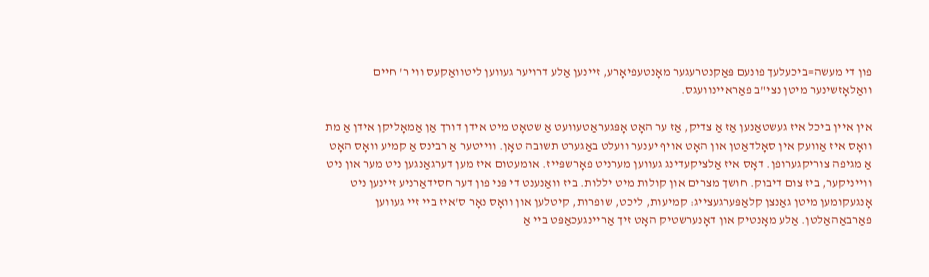פון די מעשה=ביכעלעך פונעם פּאַקנטרעגער מאָנטעפיאָרע, זיינען אַלע דרויער געווען ליטוואַקעס ווי ר' חיים וואַלאָזשינער מיטן נצי"ב פאַראיינוועגס.

אין איין ביכל איז געשטאַנען אַז אַ צדיק, אַז ער האָט אָפּגעראַטעוועט אַ שטאָט מיט אידן דורך אַן אַמאָליקן אידן אַ מת וואָס איז אַוועק אין סאָלדאַטן און האָט אויף יענער וועלט באַגערט תשובה טאָן. ווייטער אַ רבינס אַ קמיע וואָס האָט אַ מגיפה צוריקגערופן. דאָס איז אַלציקעדינג געווען מערניט פאָרשפּייז. אומעטום איז מען דערגאַנגען ניט מער און ניט ווייניקער, ביז צום דיבוק. חושך מצרים און קולות מיט יללות. ביז וואַנענט די פּני פון דער חסידאַרניע זיינען ניט אָנגעקומען מיטן גאַנצן קלאַפּערגעצייג: קמיעות, ליכט, שופרות, קיטלען און וואָס נאָר ס'איז ביי זיי געווען פאַרבאַהאַלטן. אַלע מאָנטיק און דאָנערשטיק האָט זיך אַריינגעכאַפּט ביי אַ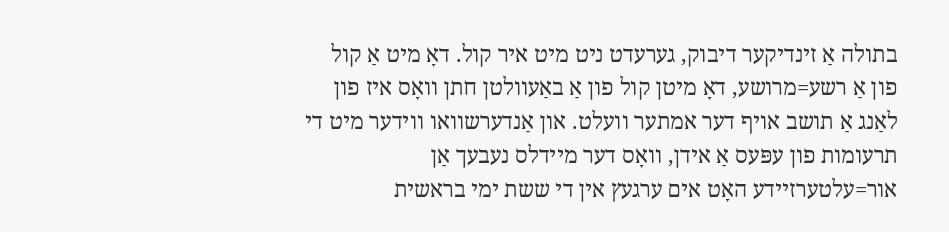בתולה אַ זינדיקער דיבוק, גערעדט ניט מיט איר קול. דאָ מיט אַ קול פון אַ רשע=מרושע, דאָ מיטן קול פון אַ באַעוולטן חתן וואָס איז פון לאַנג אַ תושב אויף דער אמתער וועלט. און אַנדערשוואו ווידער מיט די תרעומות פון עפּעס אַ אידן, וואָס דער מיידלס נעבעך אַן אור=עלטערזיידע האָט אים ערגעץ אין די ששת ימי בראשית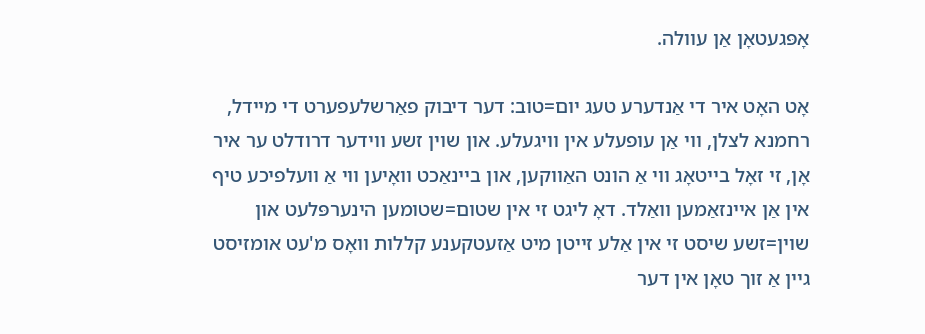אָפּגעטאָן אַן עוולה.

אָט האָט איר די אַנדערע טעג יום=טוב: דער דיבוק פאַרשלעפערט די מיידל, רחמנא לצלן, ווי אַן עופעלע אין וויגעלע. און שוין זשע ווידער דרודלט ער איר אָן, זי זאָל בייטאָג ווי אַ הונט האַווקען, און ביינאַכט וואָיען ווי אַ וועלפיכע טיף אין אַן איינזאַמען וואַלד. דאָ ליגט זי אין שטום=שטומען הינערפּלעט און שוין=זשע שיסט זי אין אַלע זייטן מיט אַזעטקענע קללות וואָס מ'עט אומזיסט גיין אַ זוך טאָן אין דער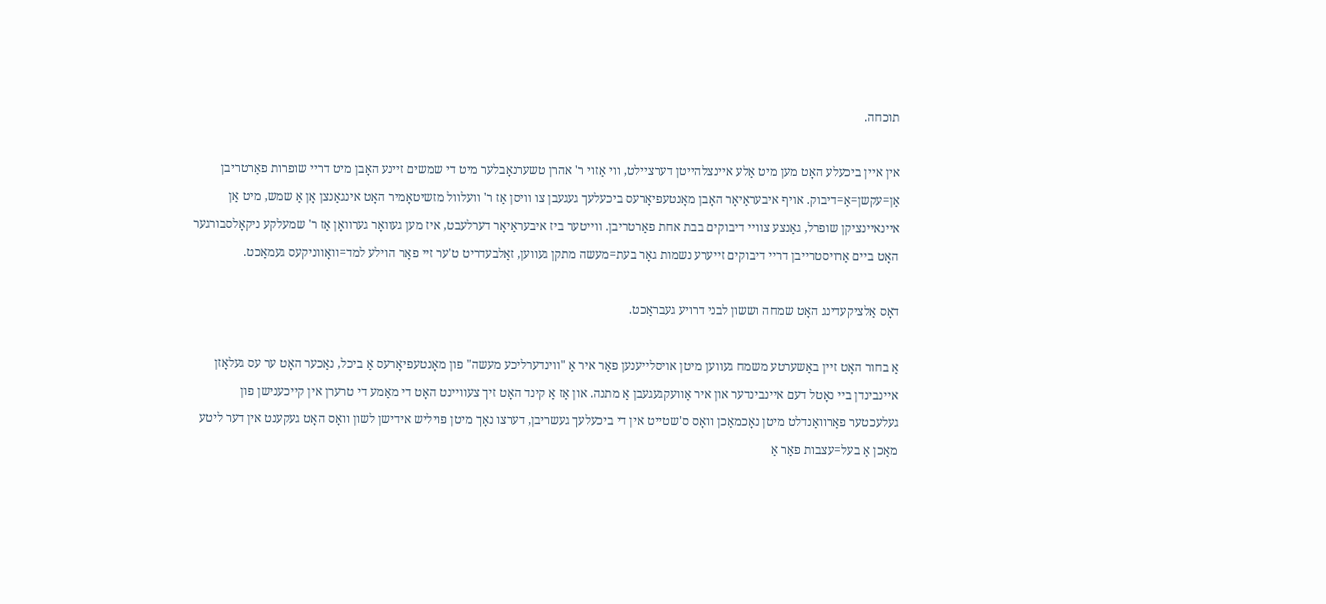תוכחה.

אין איין ביכעלע האָט מען מיט אַלע איינצלהייטן דערציילט, ווי אַזוי ר' אהרן טשערנאָבלער מיט די שמשים זיינע האָבן מיט דריי שופרות פאַרטריבן אַן=עקשן=אַ=דיבוק. אויף איבעראַיאָר האָבן מאָנטעפיאָרעס ביכעלעך געגעבן צו וויסן אַז ר' וועלוול מזשיטאָמיר האָט אינגאַנצן אָן אַ שמש, מיט אַן איינאיינציקן שופרל, גאַנצע צוויי דיבוקים בבת אחת פאַרטריבן. ווייטער ביז איבעראַיאָר דערלעבט, איז מען געוואָר גערוואָן אַז ר' שמעלקע ניקאָלסבורגער האָט ביים אַרויסטרייבן דריי דיבוקים זייערע נשמות גאָר בעת=מעשה מתקן געווען, זאַלבעדריט ט'ער זיי פאַר הוילע למד=וואָווניקעס געמאַכט.

דאָס אַלציקעדינג האָט שמחה וששון לבני דרויע געבראַכט.

אַ בחור האָט זיין באַשערטע משמח געווען מיטן אויסלייענען פאַר איר אַ "ווינדערליכע מעשה" פון מאָנטעפיאָרעס אַ ביכל, נאַכער האָט ער עס געלאָזן איינבינדן ביי נאָטל דעם איינבינדער און איר אַוועקגעגעבן אַ מתנה. און אַז אַ קינד האָט זיך צעוויינט האָט די מאַמע די טרערן אין קייכענישן פון געלעכטער פאַרוואַנדלט מיטן נאָכמאַכן וואָס ס'שטייט אין די ביכעלעך געשריבן, דערצו נאָך מיטן פּויליש אידישן לשון וואָס האָט געקענט אין דער ליטע מאַכן אַ בעל=עצבות פאַר אַ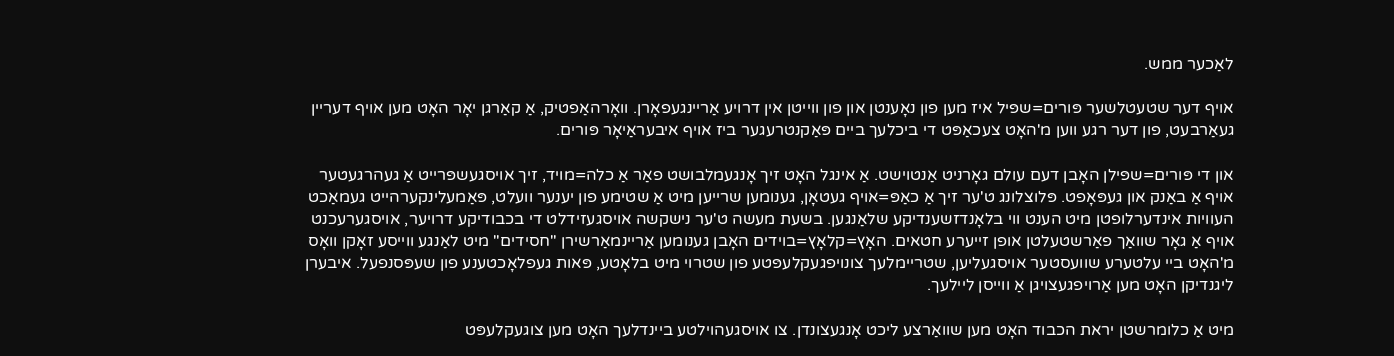לאַכער ממש.

אויף דער שטעטלשער פּורים=שפּיל איז מען פון נאָענטן און פון ווייטן אין דרויע אַריינגעפאָרן. וואָרהאַפטיק, אַ קאַרגן יאָר האָט מען אויף דעריין געאַרבעט, פון דער רגע ווען מ'האָט צעכאַפּט די ביכלעך ביים פּאַקנטרעגער ביז אויף איבעראַיאָר פּורים.

און די פּורים=שפּילן האָבן דעם עולם גאָרניט אַנטוישט. אַ אינגל האָט זיך אָנגעמלבושט פאַר אַ כלה=מויד, זיך אויסגעשפּרייט אַ געהרגעטער אויף אַ באַנק און געפּאָפט. פּלוצלונג ט'ער זיך אַ כאַפּ=אויף געטאָן, גענומען שרייען מיט אַ שטימע פון יענער וועלט, פּאַמעלינקערהייט געמאַכט העוויות אינדערלופטן מיט הענט ווי בלאָנדזשענדיקע שלאַנגען. בשעת מעשה ט'ער נישקשה אויסגעזידלט די בכבודיקע דרויער, אויסגערעכנט אויף אַ גאָר שוואַך פאַרשטעלטן אופן זייערע חטאים. האָץ=קלאָץ=בוידים האָבן גענומען אַריינמאַרשירן "חסידים" מיט לאַנגע ווייסע זאָקן וואָס מ'האָט ביי עלטערע שוועסטער אויסגעליען, שטריימלעך צונויפגעקלעפּטע פון שטרוי מיט בלאָטע, פּאות געפלאָכטענע פון שעפּסנפעל. איבערן ליגנדיקן האָט מען אַרויפגעצויגן אַ ווייסן ליילעך.

מיט אַ כלומרשטן יראת הכבוד האָט מען שוואַרצע ליכט אָנגעצונדן. צו אויסגעהוילטע ביינדלעך האָט מען צוגעקלעפּט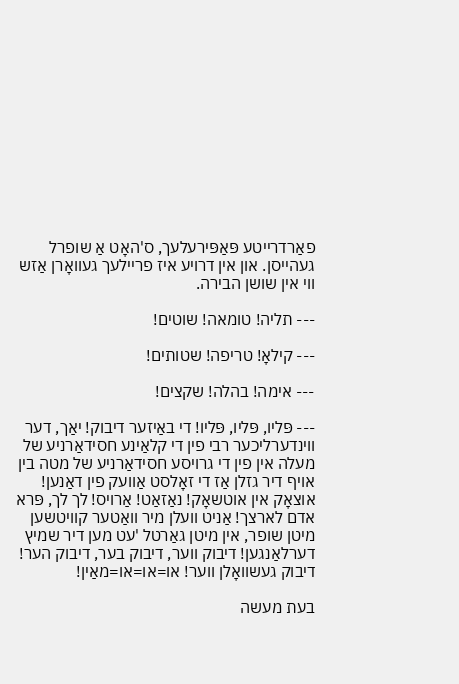פאַרדרייטע פּאַפּירעלעך, ס'האָט אַ שופרל געהייסן. און אין דרויע איז פריילעך געוואָרן אַזש ווי אין שושן הבירה.

--- תליה! טומאה! שוטים!

--- קילאָ! טריפה! שטותים!

--- אימה! בהלה! שקצים!

--- פּליו, פּליו, פּליו! די באַיזער דיבוק! יאַך, דער ווינדערליכער רבי פין די קלאַינע חסידאַרניע של מעלה אין פין די גרויסע חסידאַרניע של מטה בין אויף דיר גזלן אַז די זאָלסט אַוועק פין דאַנען! אוצאָק אין אוטשאָק! נאַזאַט! אַרויס! לך לך, פּרא אדם לארצך! אַניט וועלן מיר וואַטער קוויטשען מיטן שופר, אין מיטן גאַרטל 'עט מען דיר שמיץ דערלאַנגען! דיבוק ווער, דיבוק בער, דיבוק הער! דיבוק געשוואָלן ווער! או=או=או=מאַין!

בעת מעשה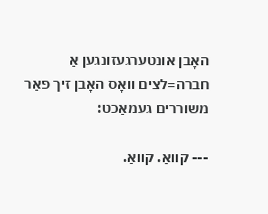האָבן אונטערגעזונגען אַ חברה=לצים וואָס האָבן זיך פאַר משוררים געמאַכט:

--- קוואַ. קוואַ.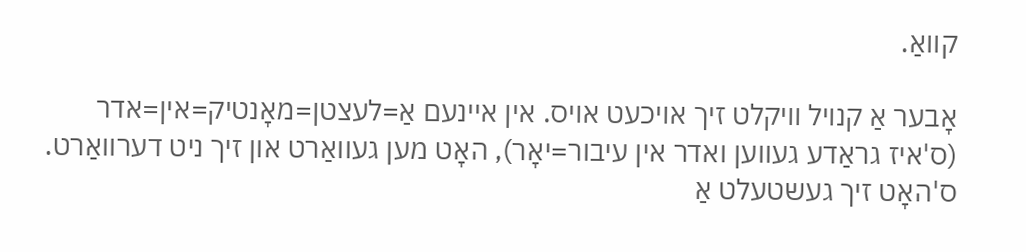קוואַ.

אָבער אַ קנויל וויקלט זיך אויכעט אויס. אין איינעם אַ=לעצטן=מאָנטיק=אין=אדר (ס'איז גראַדע געווען ואדר אין עיבור=יאָר), האָט מען געוואַרט און זיך ניט דערוואַרט. ס'האָט זיך געשטעלט אַ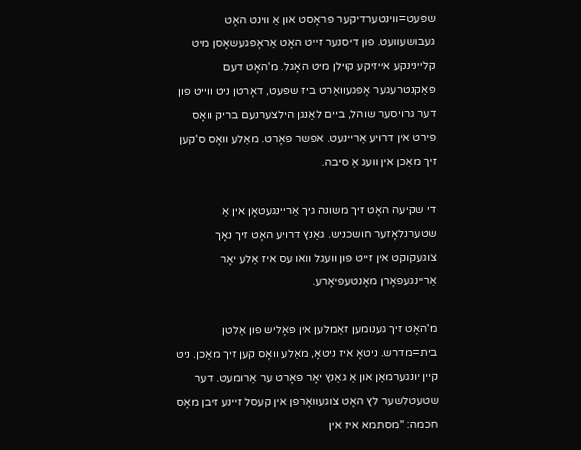שפּעט=ווינטערדיקער פראָסט און אַ ווינט האָט געבושעוועט. פון דיסנער זייט האָט אַראָפּגעשאָסן מיט קליינינקע אייזיקע קוילן מיט האָגל. מ'האָט דעם פּאַקנטרעגער אָפּגעוואַרט ביז שפּעט, דאָרטן ניט ווייט פון דער גרויסער שוהל, ביים לאַנגן הילצערנעם בריק וואָס פירט אין דרויע אַריינעט. אפשר פאָרט. מאַלע וואָס ס'קען זיך מאַכן אין וועג אַ סיבה.

די שקיעה האָט זיך משונה גיך אַריינגעטאָן אין אַ שטערנלאָזער חושכניש. גאַנץ דרויע האָט זיך נאָך צוגעקוקט אין זייט פון וועגל וואו עס איז אַלע יאָר אַריינגעפאָרן מאָנטעפיאָרע.

מ'האָט זיך גענומען זאַמלען אין פּאָליש פון אַלטן בית=מדרש. ניטאָ איז ניטאָ, מאַלע וואָס קען זיך מאַכן. ניט קיין יונגערמאַן און אַ גאַנץ יאָר פאָרט ער אַרומעט. דער שטעטלשער לץ האָט צוגעוואָרפן אין קעסל זיינע זיבן מאָס חכמה: "מסתמא איז אין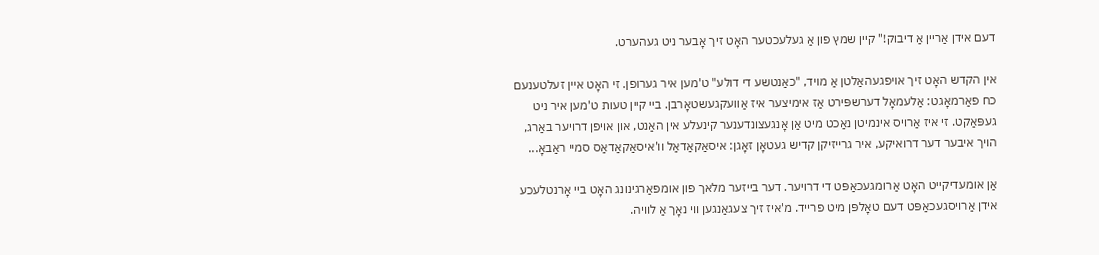דעם אידן אַריין אַ דיבוק!" קיין שמץ פון אַ געלעכטער האָט זיך אָבער ניט געהערט.

אין הקדש האָט זיך אויפגעהאַלטן אַ מויד, "כאַנטשע די דולע" ט'מען איר גערופן. זי האָט איין זעלטענעם כח פאַרמאָגט: אַלעמאָל דערשפּירט אַז אימיצער איז אַוועקגעשטאָרבן. ביי קיין טעות ט'מען איר ניט געפּאַקט. זי איז אַרויס אינמיטן נאַכט מיט אַן אָנגעצונדענער קינעלע אין האַנט, און אויפן דרויער באַרג, הויך איבער דער דרואיקע, איר גרייזיקן קדיש געטאָן זאָגן: איסאַקאַדאַל וו'איסאַקאַדאַס סמיי ראַבאָ...

אַן אומעדיקייט האָט אַרומגעכאַפּט די דרויער. דער בייזער מלאך פון אומפאַרגינונג האָט ביי אָרנטלעכע אידן אַרויסגעכאַפּט דעם טאָלפּן מיט פרייד. מ'איז זיך צעגאַנגען ווי נאָך אַ לוויה.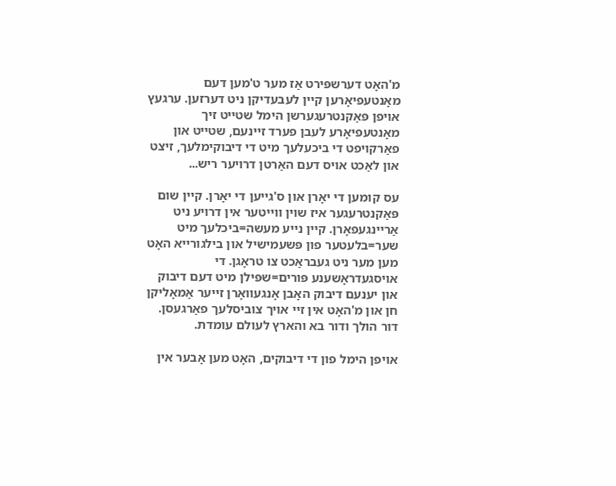מ'האָט דערשפּירט אַז מער ט'מען דעם מאָנטעפיאָרען קיין לעבעדיקן ניט דערזען. ערגעץ אויפן פּאַקנטרעגערשן הימל שטייט זיך מאָנטעפיאָרע לעבן פערד זיינעם, שטייט און פאַרקויפט די ביכעלעך מיט די דיבוקימלעך, זיצט און לאַכט אויס דעם האַרטן דרויער ריש...

עס קומען די יאָרן און ס'גייען די יאָרן. קיין שום פּאַקנטרעגער איז שוין ווייטער אין דרויע ניט אַריינגעפאָרן. קיין נייע מעשה=ביכלעך מיט שער=בלעטער פון פּשעמישיל און בילגורייא האָט מען מער ניט געבראַכט צו טראָגן. די אויסגעדראָשענע פּורים=שפּילן מיט דעם דיבוק און יענעם דיבוק האָבן אָנגעוואָרן זייער אַמאָליקן חן און מ'האָט אין זיי אויך צוביסלעך פאַרגעסן. דור הולך ודור בא והארץ לעולם עומדת.

אויפן הימל פון די דיבוקים, האָט מען אָבער אין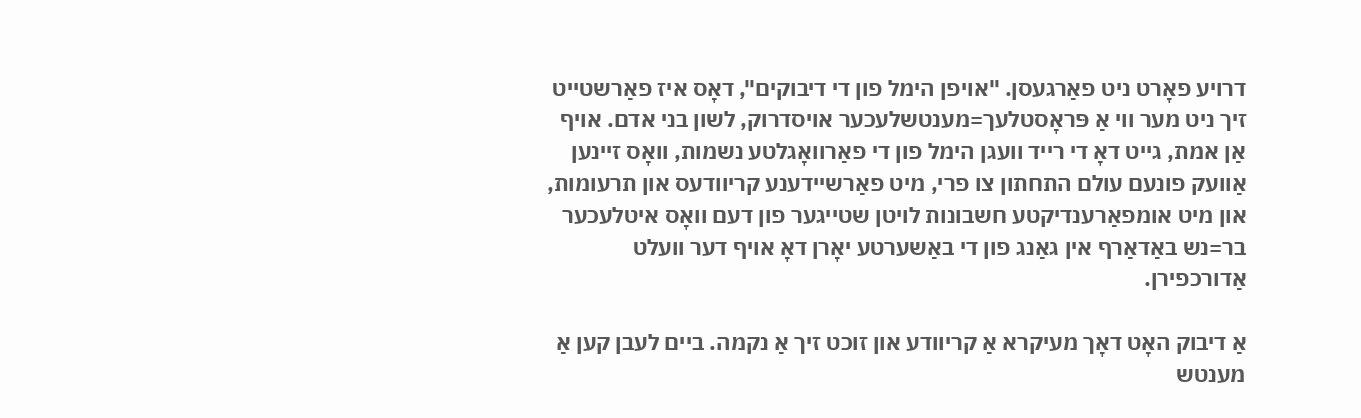דרויע פאָרט ניט פאַרגעסן. "אויפן הימל פון די דיבוקים", דאָס איז פאַרשטייט זיך ניט מער ווי אַ פּראָסטלעך=מענטשלעכער אויסדרוק, לשון בני אדם. אויף אַן אמת, גייט דאָ די רייד וועגן הימל פון די פאַרוואָגלטע נשמות, וואָס זיינען אַוועק פונעם עולם התחתון צו פרי, מיט פאַרשיידענע קריוודעס און תרעומות, און מיט אומפאַרענדיקטע חשבונות לויטן שטייגער פון דעם וואָס איטלעכער בר=נש באַדאַרף אין גאַנג פון די באַשערטע יאָרן דאָ אויף דער וועלט אַדורכפירן.

אַ דיבוק האָט דאָך מעיקרא אַ קריוודע און זוכט זיך אַ נקמה. ביים לעבן קען אַ מענטש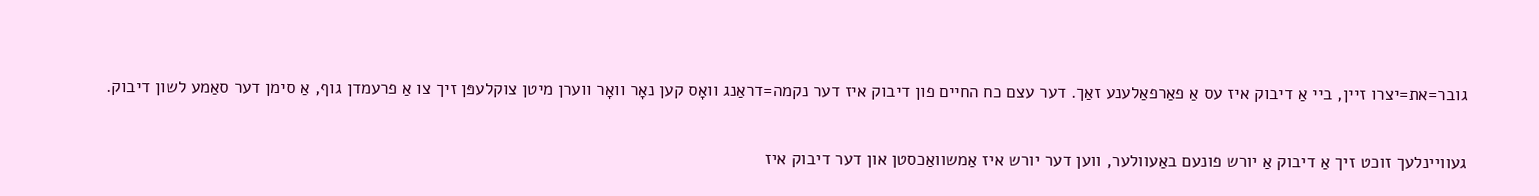גובר=את=יצרו זיין, ביי אַ דיבוק איז עס אַ פאַרפאַלענע זאַך. דער עצם כח החיים פון דיבוק איז דער נקמה=דראַנג וואָס קען נאָר וואָר ווערן מיטן צוקלעפּן זיך צו אַ פרעמדן גוף, אַ סימן דער סאַמע לשון דיבוק.

געוויינלעך זוכט זיך אַ דיבוק אַ יורש פונעם באַעוולער, ווען דער יורש איז אַמשוואַכסטן און דער דיבוק איז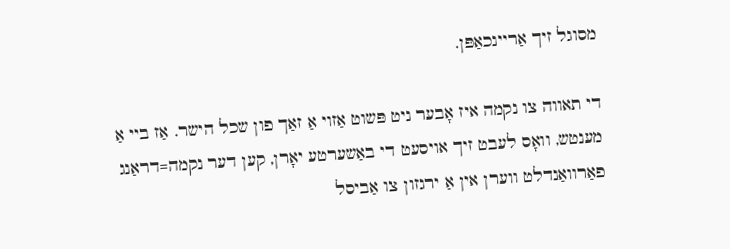מסוגל זיך אַריינכאַפּן.

די תאווה צו נקמה איז אָבער ניט פּשוט אַזוי אַ זאַך פון שכל הישר. אַז ביי אַ מענטש, וואָס לעבט זיך אויסעט די באַשערטע יאָרן, קען דער נקמה=דראַנג פאַרוואַנדלט ווערן אין אַ ירגזון צו אַביסל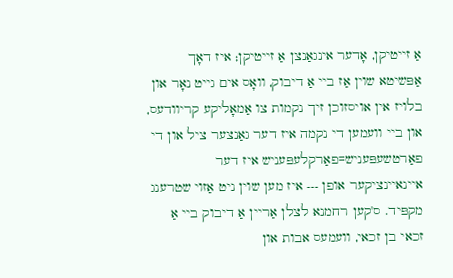אַ זייטיקן, אָדער אינגאַנצן אַ זייטיקן; איז דאָך אַפּשיטא שוין אַז ביי אַ דיבוק, וואָס אים גייט נאָר און בלויז אין אויסזוכן זיך נקמות צו אַמאָליקע קריוודעס, און ביי וועמען די נקמה איז דער גאַנצער ציל און די פאַרטשעפּעניש=פאַרקלעפּעניש איז דער איינאיינציקער אופן --- איז מען שוין ניט אַזוי שטרענג מקפּיד. ס'קען רחמנא לצלן אַריין אַ דיבוק ביי אַ זכאי בן זכאי, וועמעס אבות און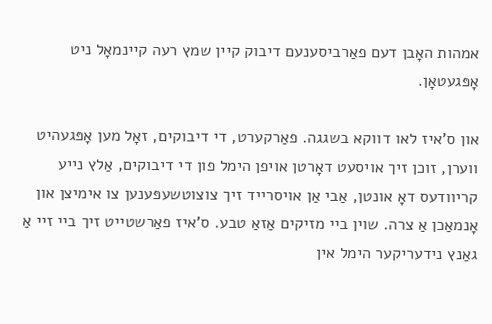אמהות האָבן דעם פאַרביסענעם דיבוק קיין שמץ רעה קיינמאָל ניט אָפּגעטאָן.

און ס'איז לאו דווקא בשגגה. פאַרקערט, די דיבוקים, זאָל מען אָפּגעהיט ווערן, זוכן זיך אויסעט דאָרטן אויפן הימל פון די דיבוקים, אַלץ נייע קריוודעס דאָ אונטן, אַבי אַן אויסרייד זיך צוצוטשעפּענען צו אימיצן און אָנמאַכן אַ צרה. שוין ביי מזיקים אַזאַ טבע. ס'איז פאַרשטייט זיך ביי זיי אַ גאַנץ נידעריקער הימל אין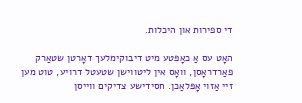די ספירות און היכלות.

האָט עס אַ כאָפּטע מיט דיבוקימלעך דאָרטן שטאַרק פאַרדראָסן, וואָס אין ליטווישן שטעטל דרויע, טוט מען זיי אַזוי אָפּלאַכן. חסידישע צדיקים ווייסן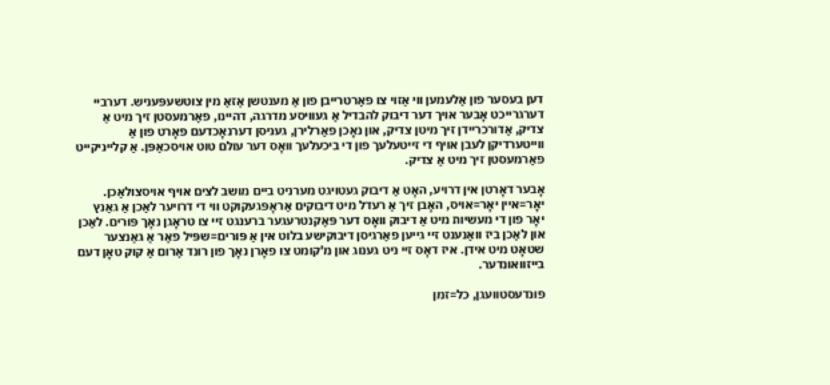דען בעסער פון אַלעמען ווי אַזוי צו פאַרטרייבן פון אַ מענטשן אַזאַ מין צוטשעפּעניש. דערביי דערגרייכט אָבער אויך דער דיבוק להבדיל אַ געוויסע מדרגה, דהיינו, פאַרמעסטן זיך מיט אַ צדיק, אַדורכריידן זיך מיטן צדיק, און נאָכן פאַרלירן, געניסן דערנאָכדעם פאָרט פון אַ ווייטערדיקן לעבן אויף די זייטעלעך פון די ביכעלעך וואָס דער עולם טוט אויסכאַפּן. אַ קלייניקייט פאַרמעסטן זיך מיט אַ צדיק.

אָבער דאָרטן אין דרויע, האָט אַ דיבוק געטויגט מערניט ביים מושב לצים אויף אויסצולאַכן. יאָר=איין יאָר=אויס, האָבן זיך אַ רעדל מיט דיבוקים אַראָפּגעקוקט ווי די דרויער לאַכן אַ גאַנץ יאָר פון די מעשיות מיט אַ דיבוק וואָס דער פּאַקנטרעגער ברענגט זיי צו טראָגן נאָך פּורים. לאַכן און לאַכן ביז וואַנענט זיי גייען פאַרגיסן דיבוקישע בלוט אין אַ פּורים=שפּיל פאַר אַ גאַנצער שטאָט מיט אידן. איז דאָס זיי ניט גענוג און מ'קומט צו פאָרן נאָך פון רונד אַרום אַ קוק טאָן דעם בייזוואונדער.

פונדעסטוועגן, כל=זמן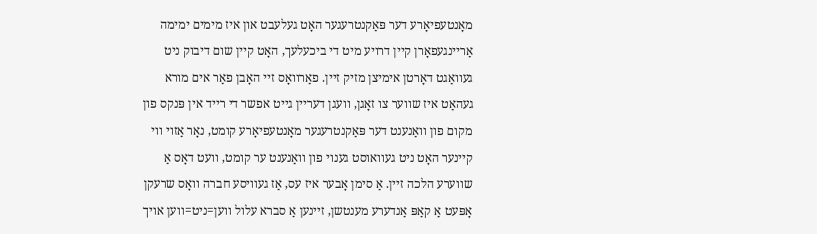מאָנטעפיאָרע דער פּאַקנטרעגער האָט געלעבט און איז מימים ימימה אַריינגעפאָרן קיין דרויע מיט די ביכעלעך, האָט קיין שום דיבוק ניט געוואַגט דאָרטן אימיצן מזיק זיין. פאַרוואָס זיי האָבן פאַר אים מורא געהאַט איז שווער צו זאָגן, וועגן דעריין גייט אפשר די רייד אין פּנקס פון מקום פון וואַנענט דער פּאַקנטרעגער מאָנטעפיאָרע קומט, נאָר אַזוי ווי קיינער האָט ניט געוואוסט גענוי פון וואַנענט ער קומט, וועט דאָס אַ שווערע הלכה זיין. אַ סימן אָבער איז עס, אַז געוויסע חברה וואָס שרעקן אָפּעט אַ קאַפּ אַנדערע מענטשן, זיינען אַ סברא עלול ווען=ניט=ווען אויך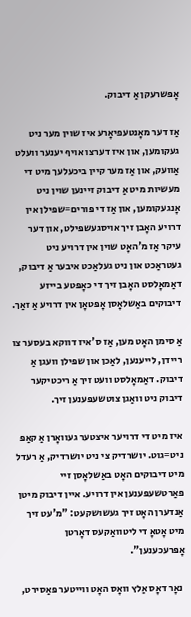אָפּשרעקן אַ דיבוק.

אַז דער מאָנטעפיאָרע איז שוין מער ניט געקומען, און איז דערצו אויף יענער וועלט אַוועק, און אַז מער קיין ביכעלעך מיט די מעשיות מיט אַ דיבוק זיינען שוין ניט אָנגעקומען, און אַז די פּורים=שפּילן אין דרויע האָבן זיך אויסגעשפּילט, און דער עיקר אַז מ'האָט שוין אין דרויע ניט געטראַכט און ניט געלאַכט איבער אַ דיבוק, דאַמאָלסט האָבן זיך די כאָפּטע בייזע דיבוקים באַשלאָסן אָפּטאָן אין דרויע אַ זאַך.

אַ סימן האָט מען, אַז ס'איז דווקא בעסער צו ריידן, לייענען, לאַכן און שפּילן וועגן אַ דיבוק. דאַמאָלסט וועט זיך אַ ריכטיקער דיבוק ניט וואַגן צוטשעפּענען זיך.

איז מיט די דרויער איצטער געוואָרן אַ קאַפּ ניט=גוט. יושרדיק צי ניט יושרדיק, אַ רעדל מיט דיבוקים האָט באַשלאָסן זיי פאַרטשעפּענען אין דרויע. איין דיבוק מיטן אַנדערן האָט זיך געשושקעט: "מ'עט זיך מיט אָטאָ די ליטוואַקעס דאָרטן אָפּרעכענען".

 נאָר דאָס אַלץ וואָס האָט ווייטער פּאַסירט,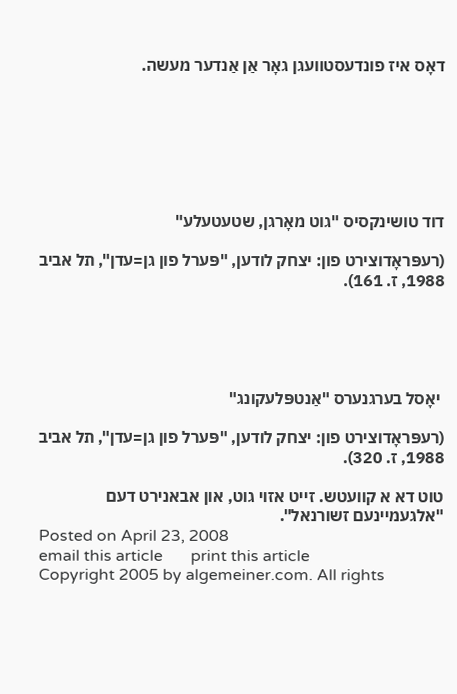דאָס איז פונדעסטוועגן גאָר אַן אַנדער מעשה.







דוד טושינקסיס "גוט מאָרגן, שטעטעלע"

(רעפּראָדוצירט פון: יצחק לודען, "פּערל פון גן=עדן", תל אביב 1988, ז. 161).





 יאָסל בערגנערס "אַנטפּלעקונג"

(רעפּראָדוצירט פון: יצחק לודען, "פּערל פון גן=עדן", תל אביב 1988, ז. 320).

טוט דא א קוועטש. זייט אזוי גוט, און אבאנירט דעם "אלגעמיינעם זשורנאל".
Posted on April 23, 2008
email this article       print this article
Copyright 2005 by algemeiner.com. All rights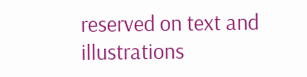reserved on text and illustrations